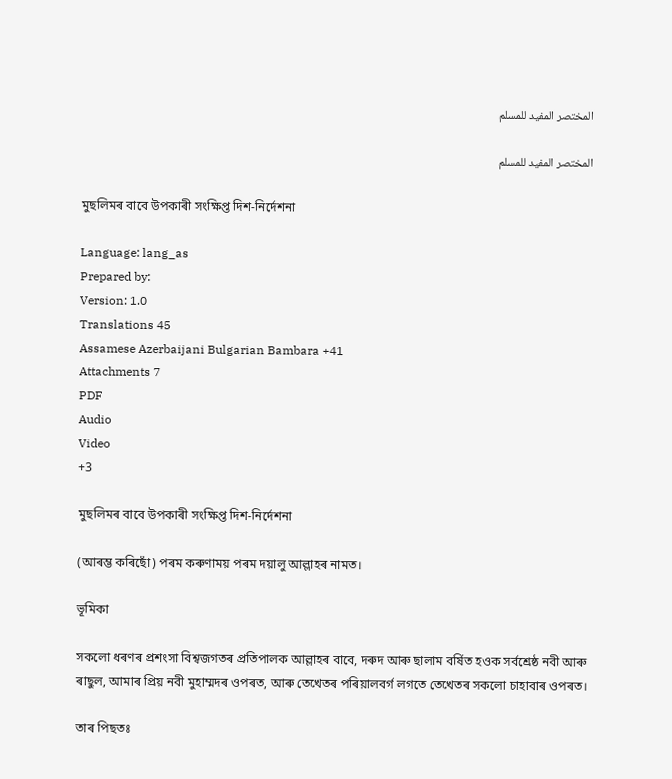المختصر المفيد للمسلم

المختصر المفيد للمسلم

মুছলিমৰ বাবে উপকাৰী সংক্ষিপ্ত দিশ-নিৰ্দেশনা

Language: lang_as
Prepared by:
Version: 1.0
Translations 45
Assamese Azerbaijani Bulgarian Bambara +41
Attachments 7
PDF
Audio
Video
+3

মুছলিমৰ বাবে উপকাৰী সংক্ষিপ্ত দিশ-নিৰ্দেশনা

(আৰম্ভ কৰিছোঁ) পৰম কৰুণাময় পৰম দয়ালু আল্লাহৰ নামত।

ভূমিকা

সকলো ধৰণৰ প্ৰশংসা বিশ্বজগতৰ প্ৰতিপালক আল্লাহৰ বাবে, দৰুদ আৰু ছালাম বৰ্ষিত হওক সৰ্বশ্ৰেষ্ঠ নবী আৰু ৰাছুল, আমাৰ প্ৰিয় নবী মুহাম্মদৰ ওপৰত, আৰু তেখেতৰ পৰিয়ালবৰ্গ লগতে তেখেতৰ সকলো চাহাবাৰ ওপৰত।

তাৰ পিছতঃ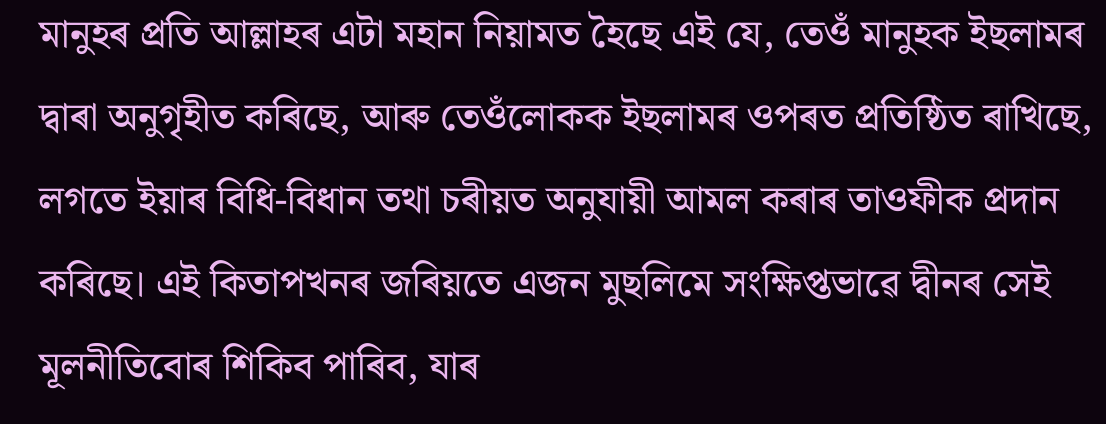মানুহৰ প্ৰতি আল্লাহৰ এটা মহান নিয়ামত হৈছে এই যে, তেওঁ মানুহক ইছলামৰ দ্বাৰা অনুগৃহীত কৰিছে, আৰু তেওঁলোকক ইছলামৰ ওপৰত প্ৰতিষ্ঠিত ৰাখিছে, লগতে ইয়াৰ বিধি-বিধান তথা চৰীয়ত অনুযায়ী আমল কৰাৰ তাওফীক প্ৰদান কৰিছে। এই কিতাপখনৰ জৰিয়তে এজন মুছলিমে সংক্ষিপ্তভাৱে দ্বীনৰ সেই মূলনীতিবোৰ শিকিব পাৰিব, যাৰ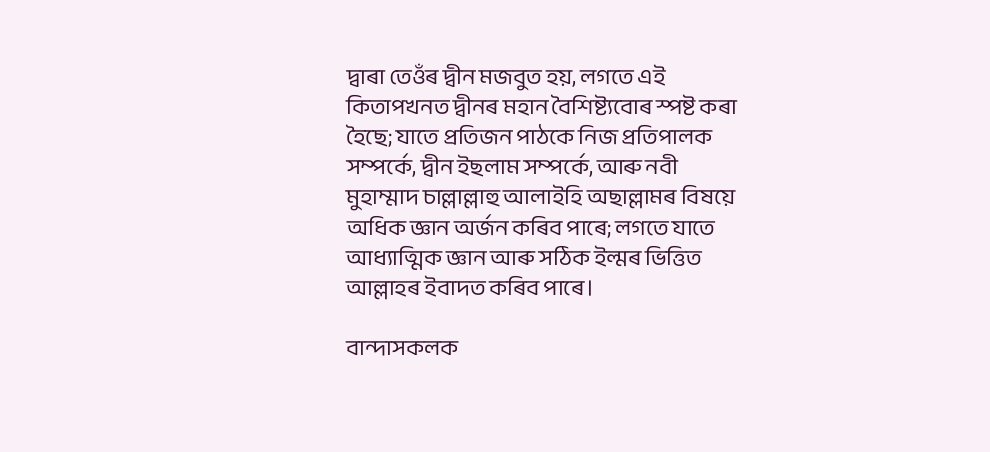দ্বাৰা তেওঁৰ দ্বীন মজবুত হয়, লগতে এই কিতাপখনত দ্বীনৰ মহান বৈশিষ্ট্যবোৰ স্পষ্ট কৰা হৈছে; যাতে প্ৰতিজন পাঠকে নিজ প্ৰতিপালক সম্পৰ্কে, দ্বীন ইছলাম সম্পৰ্কে, আৰু নবী মুহাম্মাদ চাল্লাল্লাহু আলাইহি অছাল্লামৰ বিষয়ে অধিক জ্ঞান অৰ্জন কৰিব পাৰে; লগতে যাতে আধ্যাত্মিক জ্ঞান আৰু সঠিক ইল্মৰ ভিত্তিত আল্লাহৰ ইবাদত কৰিব পাৰে।

বান্দাসকলক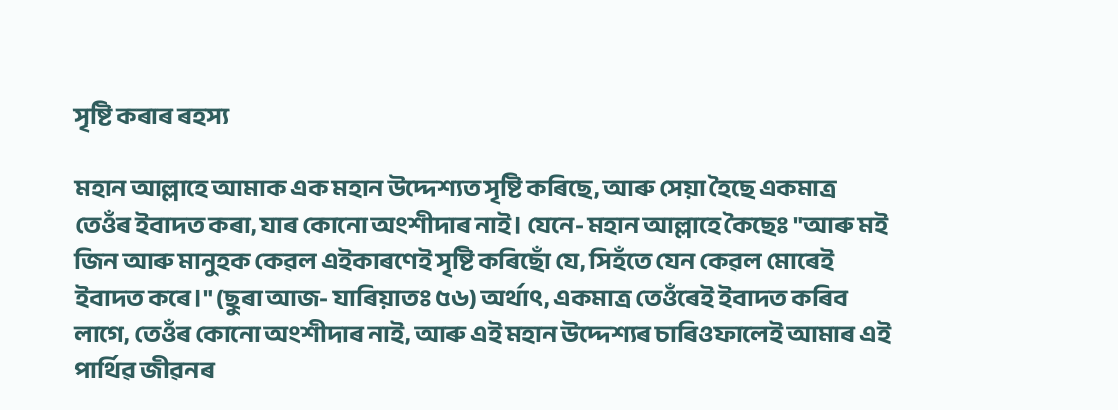সৃষ্টি কৰাৰ ৰহস্য

মহান আল্লাহে আমাক এক মহান উদ্দেশ্যত সৃষ্টি কৰিছে, আৰু সেয়া হৈছে একমাত্ৰ তেওঁৰ ইবাদত কৰা, যাৰ কোনো অংশীদাৰ নাই। যেনে- মহান আল্লাহে কৈছেঃ "আৰু মই জিন আৰু মানুহক কেৱল এইকাৰণেই সৃষ্টি কৰিছোঁ যে, সিহঁতে যেন কেৱল মোৰেই ইবাদত কৰে।" (ছুৰা আজ- যাৰিয়াতঃ ৫৬) অৰ্থাৎ, একমাত্ৰ তেওঁৰেই ইবাদত কৰিব লাগে, তেওঁৰ কোনো অংশীদাৰ নাই, আৰু এই মহান উদ্দেশ্যৰ চাৰিওফালেই আমাৰ এই পাৰ্থিৱ জীৱনৰ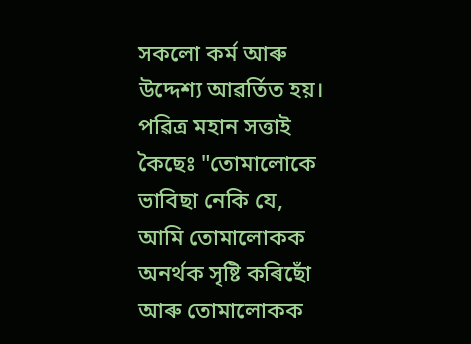সকলো কৰ্ম আৰু উদ্দেশ্য আৱৰ্তিত হয়। পৱিত্ৰ মহান সত্তাই কৈছেঃ "তোমালোকে ভাবিছা নেকি যে, আমি তোমালোকক অনৰ্থক সৃষ্টি কৰিছোঁ আৰু তোমালোকক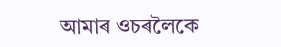আমাৰ ওচৰলৈকে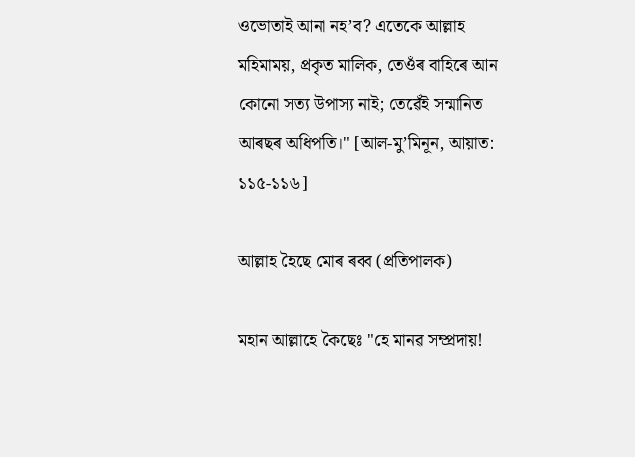ওভোতাই আনা নহ’ব? এতেকে আল্লাহ মহিমাময়, প্ৰকৃত মালিক, তেওঁৰ বাহিৰে আন কোনো সত্য উপাস্য নাই; তেৱেঁই সন্মানিত আৰছৰ অধিপতি।" [আল-মু’মিনূন, আয়াত: ১১৫-১১৬]

আল্লাহ হৈছে মোৰ ৰব্ব (প্ৰতিপালক)

মহান আল্লাহে কৈছেঃ "হে মানৱ সম্প্ৰদায়!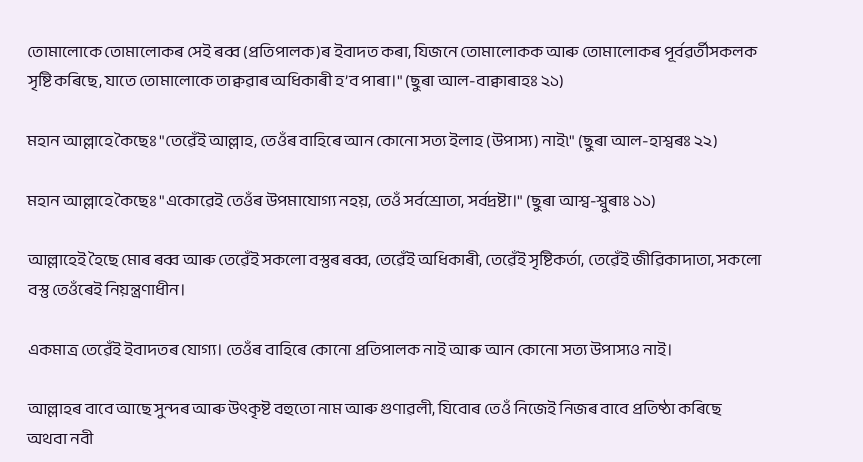তোমালোকে তোমালোকৰ সেই ৰব্ব (প্ৰতিপালক)ৰ ইবাদত কৰা, যিজনে তোমালোকক আৰু তোমালোকৰ পূৰ্বৱৰ্তীসকলক সৃষ্টি কৰিছে, যাতে তোমালোকে তাক্বৱাৰ অধিকাৰী হ’ব পাৰা।" (ছুৰা আল-বাক্বাৰাহঃ ২১)

মহান আল্লাহে কৈছেঃ "তেৱেঁই আল্লাহ, তেওঁৰ বাহিৰে আন কোনো সত্য ইলাহ (উপাস্য) নাই৷" (ছুৰা আল-হাশ্বৰঃ ২২)

মহান আল্লাহে কৈছেঃ "একোৱেই তেওঁৰ উপমাযোগ্য নহয়, তেওঁ সৰ্বশ্ৰোতা, সৰ্বদ্ৰষ্টা।" (ছুৰা আশ্ব-শ্বুৰাঃ ১১)

আল্লাহেই হৈছে মোৰ ৰব্ব আৰু তেৱেঁই সকলো বস্তুৰ ৰব্ব, তেৱেঁই অধিকাৰী, তেৱেঁই সৃষ্টিকৰ্তা, তেৱেঁই জীৱিকাদাতা, সকলো বস্তু তেওঁৰেই নিয়ন্ত্ৰণাধীন।

একমাত্ৰ তেৱেঁই ইবাদতৰ যোগ্য। তেওঁৰ বাহিৰে কোনো প্ৰতিপালক নাই আৰু আন কোনো সত্য উপাস্যও নাই।

আল্লাহৰ বাবে আছে সুন্দৰ আৰু উৎকৃষ্ট বহুতো নাম আৰু গুণাৱলী, যিবোৰ তেওঁ নিজেই নিজৰ বাবে প্ৰতিষ্ঠা কৰিছে অথবা নবী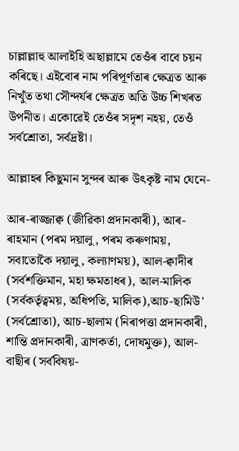চাল্লাল্লাহু আলাইহি অছাল্লামে তেওঁৰ বাবে চয়ন কৰিছে। এইবোৰ নাম পৰিপূৰ্ণতাৰ ক্ষেত্ৰত আৰু নিখুঁত তথা সৌন্দৰ্যৰ ক্ষেত্ৰত অতি উচ্চ শিখৰত উপনীত। একোৱেই তেওঁৰ সদৃশ নহয়, তেওঁ সৰ্বশ্ৰোতা, সৰ্বদ্ৰষ্টা।

আল্লাহৰ কিছুমান সুন্দৰ আৰু উৎকৃষ্ট নাম যেনে-

আৰ-ৰাজ্জাক্ব (জীৱিকা প্ৰদানকাৰী), আৰ-ৰাহমান (পৰম দয়ালু, পৰম কৰুণাময়, সবাতোকৈ দয়ালু, কল্যাণময়), আল-ক্বাদীৰ (সর্বশক্তিমান, মহা ক্ষমতাধৰ), আল-মালিক (সৰ্বকৰ্তৃত্বময়, অধিপতি, মালিক),আচ-ছামিউ' (সৰ্বশ্রোতা), আচ-ছালাম (নিৰাপত্তা প্ৰদানকাৰী, শান্তি প্ৰদানকাৰী, ত্রাণকৰ্তা, দোষমুক্ত), আল-বাছীৰ (সৰ্ববিষয়-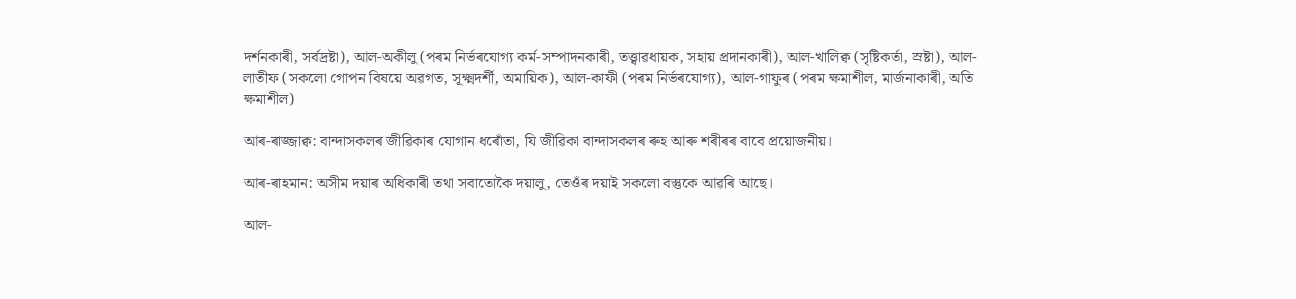দৰ্শনকাৰী, সৰ্বদ্রষ্টা), আল-অকীলু (পৰম নির্ভৰযোগ্য কর্ম-সম্পাদনকাৰী, তত্ত্বাৱধায়ক, সহায় প্রদানকাৰী), আল-খালিক্ব (সৃষ্টিকৰ্তা, স্ৰষ্টা), আল-লাতীফ (সকলো গোপন বিষয়ে অৱগত, সূক্ষ্মদৰ্শী, অমায়িক), আল-কাফী (পৰম নির্ভৰযোগ্য), আল-গাফুৰ (পৰম ক্ষমাশীল, মার্জনাকাৰী, অতি ক্ষমাশীল)

আৰ-ৰাজ্জাক্ব: বান্দাসকলৰ জীৱিকাৰ যোগান ধৰোঁতা, যি জীৱিকা বান্দাসকলৰ ৰুহ আৰু শৰীৰৰ বাবে প্ৰয়োজনীয়।

আৰ-ৰাহমান: অসীম দয়াৰ অধিকাৰী তথা সবাতোকৈ দয়ালু, তেওঁৰ দয়াই সকলো বস্তুকে আৱৰি আছে।

আল-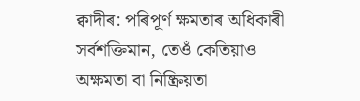ক্বাদীৰ: পৰিপূৰ্ণ ক্ষমতাৰ অধিকাৰী সর্বশক্তিমান, তেওঁ কেতিয়াও অক্ষমতা বা নিষ্ক্ৰিয়তা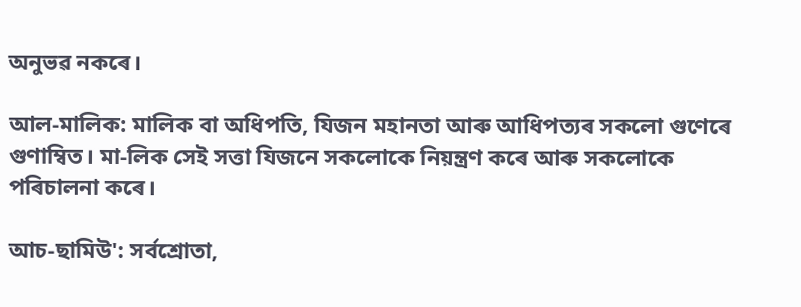অনুভৱ নকৰে।

আল-মালিক: মালিক বা অধিপতি, যিজন মহানতা আৰু আধিপত্যৰ সকলো গুণেৰে গুণাম্বিত। মা-লিক সেই সত্তা যিজনে সকলোকে নিয়ন্ত্ৰণ কৰে আৰু সকলোকে পৰিচালনা কৰে।

আচ-ছামিউ': সৰ্বশ্রোতা,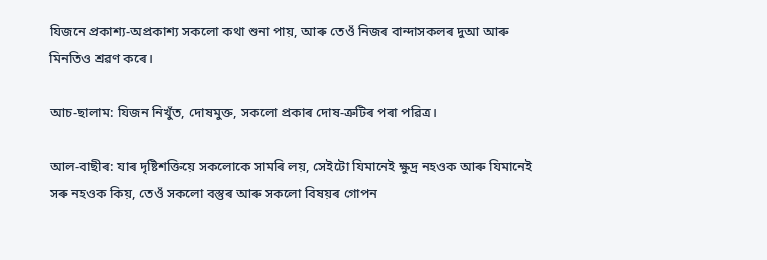যিজনে প্ৰকাশ্য-অপ্ৰকাশ্য সকলো কথা শুনা পায়, আৰু তেওঁ নিজৰ বান্দাসকলৰ দুআ আৰু মিনতিও শ্ৰৱণ কৰে।

আচ-ছালাম: যিজন নিখুঁত, দোষমুক্ত, সকলো প্ৰকাৰ দোষ-ত্ৰুটিৰ পৰা পৱিত্ৰ।

আল-বাছীৰ: যাৰ দৃষ্টিশক্তিয়ে সকলোকে সামৰি লয়, সেইটো যিমানেই ক্ষুদ্ৰ নহওক আৰু যিমানেই সৰু নহওক কিয়, তেওঁ সকলো বস্তুৰ আৰু সকলো বিষয়ৰ গোপন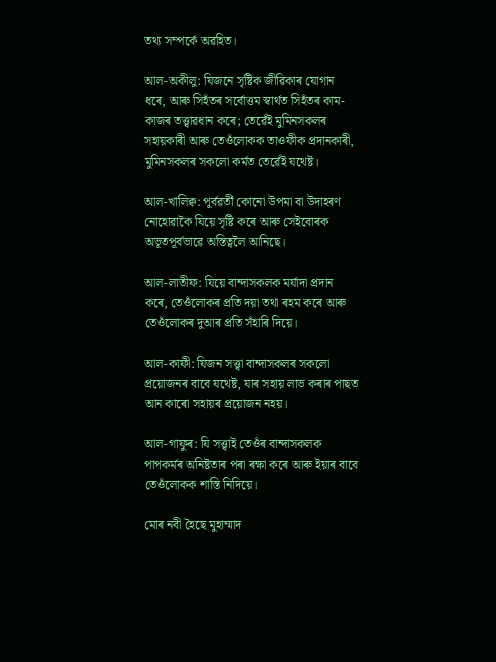তথ্য সম্পৰ্কে অৱহিত।

আল-অকীলু: যিজনে সৃষ্টিক জীৱিকাৰ যোগান ধৰে, আৰু সিহঁতৰ সৰ্বোত্তম স্বাৰ্থত সিহঁতৰ কাম-কাজৰ তত্ত্বাৱধান কৰে; তেৱেঁই মুমিনসকলৰ সহায়কাৰী আৰু তেওঁলোকক তাওফীক প্ৰদানকাৰী, মুমিনসকলৰ সকলো কৰ্মত তেৱেঁই যথেষ্ট।

আল-খালিক্ব: পূৰ্বৱৰ্তী কোনো উপমা বা উদাহৰণ নোহোৱাকৈ যিয়ে সৃষ্টি কৰে আৰু সেইবোৰক অভূতপূৰ্বভাৱে অস্তিত্বলৈ আনিছে।

আল-লাতীফ: যিয়ে বান্দাসকলক মৰ্যাদা প্ৰদান কৰে, তেওঁলোকৰ প্ৰতি দয়া তথা ৰহম কৰে আৰু তেওঁলোকৰ দুআৰ প্ৰতি সঁহাৰি দিয়ে।

আল-কাফী: যিজন সত্ত্বা বান্দাসকলৰ সকলো প্ৰয়োজনৰ বাবে যথেষ্ট, যাৰ সহায় লাভ কৰাৰ পাছত আন কাৰো সহায়ৰ প্ৰয়োজন নহয়।

আল-গাফুৰ: যি সত্ত্বাই তেওঁৰ বান্দাসকলক পাপকৰ্মৰ অনিষ্টতাৰ পৰা ৰক্ষা কৰে আৰু ইয়াৰ বাবে তেওঁলোকক শাস্তি নিদিয়ে।

মোৰ নবী হৈছে মুহাম্মাদ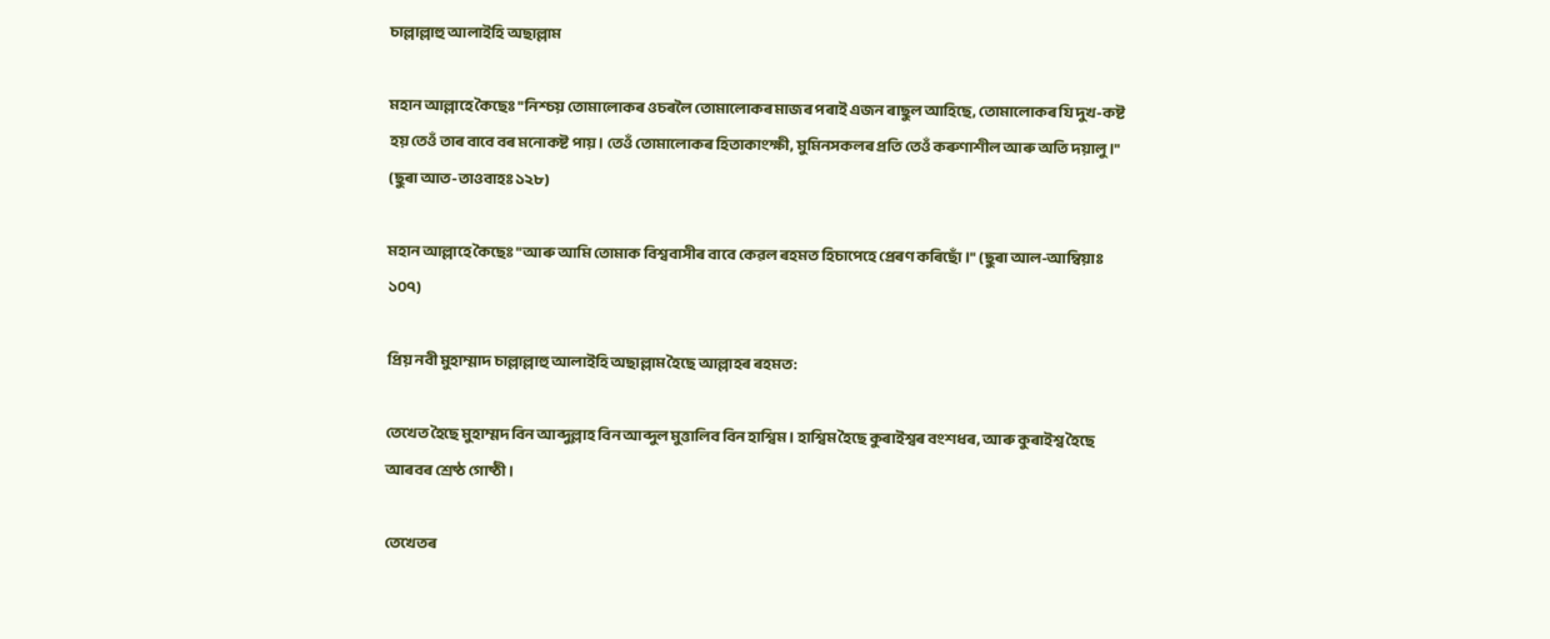চাল্লাল্লাহু আলাইহি অছাল্লাম

মহান আল্লাহে কৈছেঃ "নিশ্চয় তোমালোকৰ ওচৰলৈ তোমালোকৰ মাজৰ পৰাই এজন ৰাছুল আহিছে, তোমালোকৰ যি দুখ-কষ্ট হয় তেওঁ তাৰ বাবে বৰ মনোকষ্ট পায়। তেওঁ তোমালোকৰ হিতাকাংক্ষী, মুমিনসকলৰ প্ৰতি তেওঁ কৰুণাশীল আৰু অতি দয়ালু।" (ছুৰা আত-তাওবাহঃ ১২৮)

মহান আল্লাহে কৈছেঃ "আৰু আমি তোমাক বিশ্ববাসীৰ বাবে কেৱল ৰহমত হিচাপেহে প্ৰেৰণ কৰিছোঁ।" (ছুৰা আল-আম্বিয়াঃ ১০৭)

প্ৰিয় নবী মুহাম্মাদ চাল্লাল্লাহু আলাইহি অছাল্লাম হৈছে আল্লাহৰ ৰহমত:

তেখেত হৈছে মুহাম্মদ বিন আব্দুল্লাহ বিন আব্দুল মুত্তালিব বিন হাশ্বিম। হাশ্বিম হৈছে কুৰাইশ্বৰ বংশধৰ, আৰু কুৰাইশ্ব হৈছে আৰবৰ শ্ৰেষ্ঠ গোষ্ঠী।

তেখেতৰ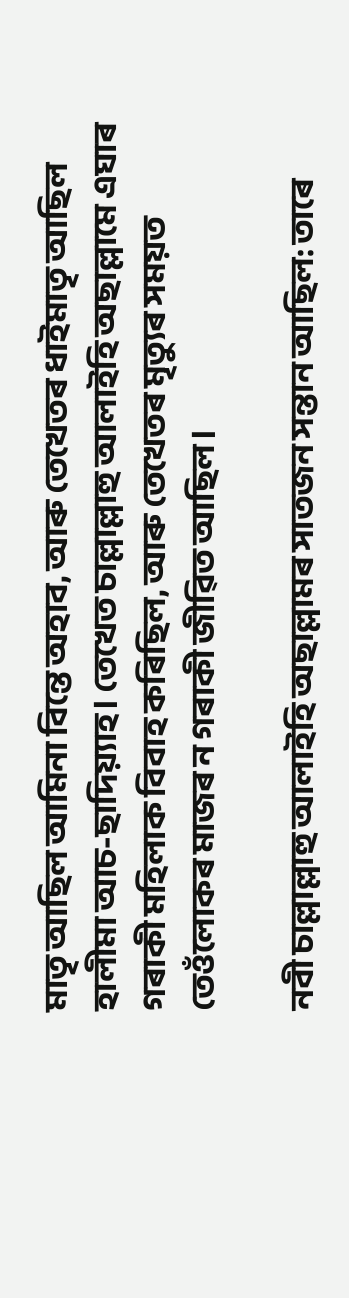মাতৃ আছিল আমিনা বিন্তে অহাব, আৰু তেখেতৰ ধাইমাতৃ আছিল হালীমা আচ-ছাদিয়্যাহ। তেখেত চাল্লাল্লাহু আলাইহি অছাল্লামে এঘাৰ গৰাকী মহিলাক বিবাহ কৰিছিল, আৰু তেখেতৰ মৃত্যুৰ সময়ত তেওঁলোকৰ মাজৰ ন গৰাকী জীৱিত আছিল।

নবী চাল্লাল্লাহু আলাইহি অছাল্লামৰ সাতজন সন্তান আছিল: তাৰে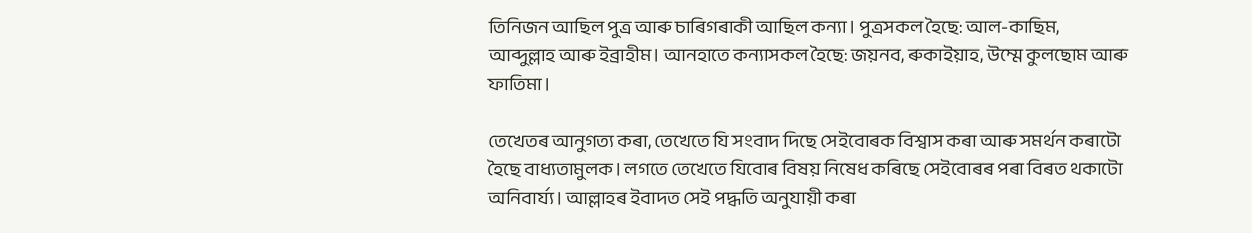তিনিজন আছিল পুত্ৰ আৰু চাৰিগৰাকী আছিল কন্যা। পুত্ৰসকল হৈছে: আল-কাছিম, আব্দুল্লাহ আৰু ইব্ৰাহীম। আনহাতে কন্যাসকল হৈছে: জয়নব, ৰুকাইয়াহ, উম্মে কুলছোম আৰু ফাতিমা।

তেখেতৰ আনুগত্য কৰা, তেখেতে যি সংবাদ দিছে সেইবোৰক বিশ্বাস কৰা আৰু সমৰ্থন কৰাটো হৈছে বাধ্যতামুলক। লগতে তেখেতে যিবোৰ বিষয় নিষেধ কৰিছে সেইবোৰৰ পৰা বিৰত থকাটো অনিবাৰ্য্য। আল্লাহৰ ইবাদত সেই পদ্ধতি অনুযায়ী কৰা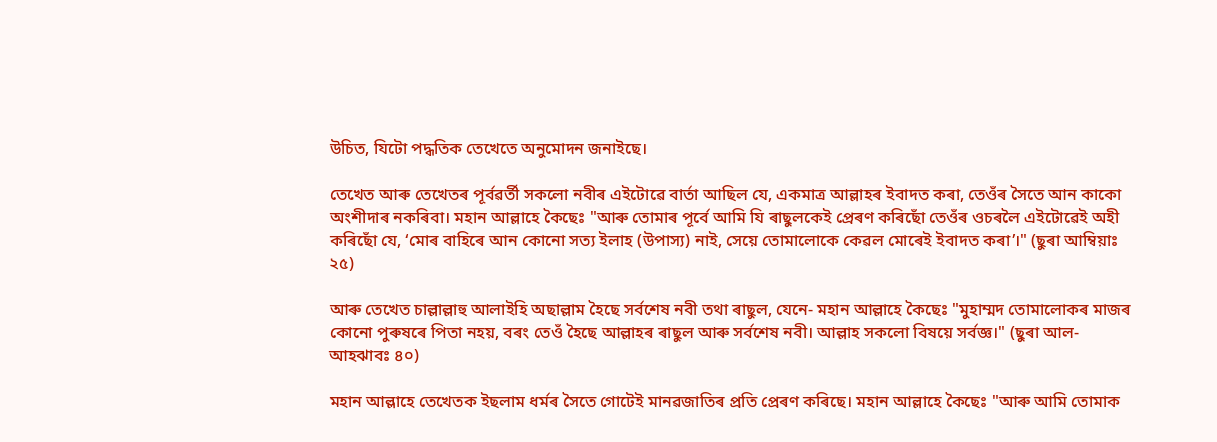উচিত, যিটো পদ্ধতিক তেখেতে অনুমোদন জনাইছে।

তেখেত আৰু তেখেতৰ পূৰ্বৱৰ্তী সকলো নবীৰ এইটোৱে বাৰ্তা আছিল যে, একমাত্ৰ আল্লাহৰ ইবাদত কৰা, তেওঁৰ সৈতে আন কাকো অংশীদাৰ নকৰিবা। মহান আল্লাহে কৈছেঃ "আৰু তোমাৰ পূৰ্বে আমি যি ৰাছুলকেই প্ৰেৰণ কৰিছোঁ তেওঁৰ ওচৰলৈ এইটোৱেই অহী কৰিছোঁ যে, ‘মোৰ বাহিৰে আন কোনো সত্য ইলাহ (উপাস্য) নাই, সেয়ে তোমালোকে কেৱল মোৰেই ইবাদত কৰা’।" (ছুৰা আম্বিয়াঃ ২৫)

আৰু তেখেত চাল্লাল্লাহু আলাইহি অছাল্লাম হৈছে সৰ্বশেষ নবী তথা ৰাছুল, যেনে- মহান আল্লাহে কৈছেঃ "মুহাম্মদ তোমালোকৰ মাজৰ কোনো পুৰুষৰে পিতা নহয়, বৰং তেওঁ হৈছে আল্লাহৰ ৰাছুল আৰু সৰ্বশেষ নবী। আল্লাহ সকলো বিষয়ে সৰ্বজ্ঞ।" (ছুৰা আল-আহঝাবঃ ৪০)

মহান আল্লাহে তেখেতক ইছলাম ধৰ্মৰ সৈতে গোটেই মানৱজাতিৰ প্ৰতি প্ৰেৰণ কৰিছে। মহান আল্লাহে কৈছেঃ "আৰু আমি তোমাক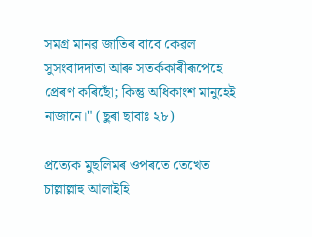সমগ্ৰ মানৱ জাতিৰ বাবে কেৱল সুসংবাদদাতা আৰু সতৰ্ককাৰীৰূপেহে প্ৰেৰণ কৰিছোঁ; কিন্তু অধিকাংশ মানুহেই নাজানে।" (ছুৰা ছাবাঃ ২৮)

প্ৰত্যেক মুছলিমৰ ওপৰতে তেখেত চাল্লাল্লাহু আলাইহি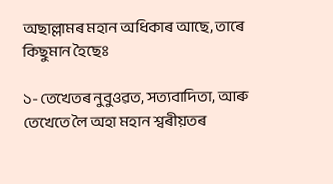অছাল্লামৰ মহান অধিকাৰ আছে, তাৰে কিছুমান হৈছেঃ

১- তেখেতৰ নুবুওৱত, সত্যবাদিতা, আৰু তেখেতে লৈ অহা মহান শ্বৰীয়তৰ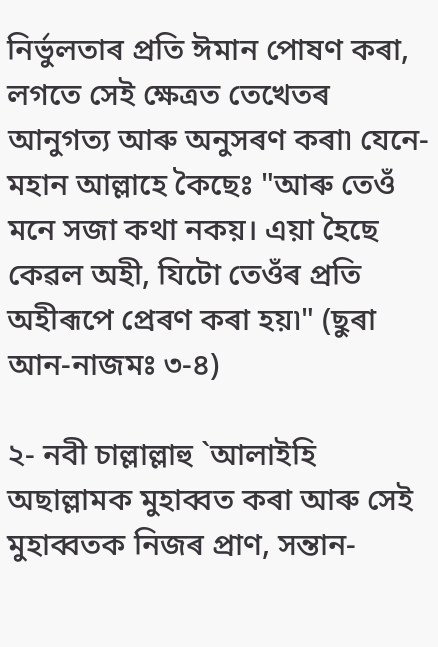নিৰ্ভুলতাৰ প্ৰতি ঈমান পোষণ কৰা, লগতে সেই ক্ষেত্ৰত তেখেতৰ আনুগত্য আৰু অনুসৰণ কৰা৷ যেনে- মহান আল্লাহে কৈছেঃ "আৰু তেওঁ মনে সজা কথা নকয়। এয়া হৈছে কেৱল অহী, যিটো তেওঁৰ প্ৰতি অহীৰূপে প্ৰেৰণ কৰা হয়৷" (ছুৰা আন-নাজমঃ ৩-৪)

২- নবী চাল্লাল্লাহু `আলাইহি অছাল্লামক মুহাব্বত কৰা আৰু সেই মুহাব্বতক নিজৰ প্ৰাণ, সন্তান-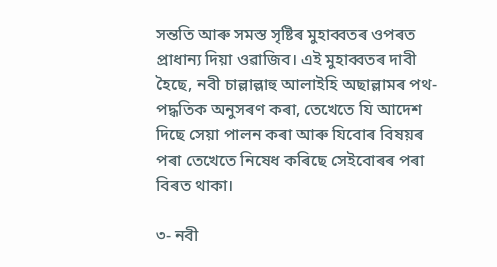সন্ততি আৰু সমস্ত সৃষ্টিৰ মুহাব্বতৰ ওপৰত প্রাধান্য দিয়া ওৱাজিব। এই মুহাব্বতৰ দাবী হৈছে, নবী চাল্লাল্লাহু আলাইহি অছাল্লামৰ পথ-পদ্ধতিক অনুসৰণ কৰা, তেখেতে যি আদেশ দিছে সেয়া পালন কৰা আৰু যিবোৰ বিষয়ৰ পৰা তেখেতে নিষেধ কৰিছে সেইবোৰৰ পৰা বিৰত থাকা।

৩- নবী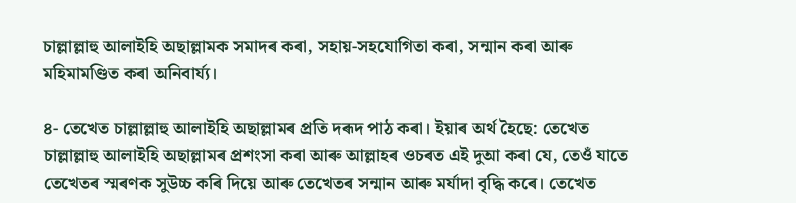চাল্লাল্লাহু আলাইহি অছাল্লামক সমাদৰ কৰা, সহায়-সহযোগিতা কৰা, সন্মান কৰা আৰু মহিমামণ্ডিত কৰা অনিবাৰ্য্য।

৪- তেখেত চাল্লাল্লাহু আলাইহি অছাল্লামৰ প্ৰতি দৰূদ পাঠ কৰা। ইয়াৰ অৰ্থ হৈছে: তেখেত চাল্লাল্লাহু আলাইহি অছাল্লামৰ প্ৰশংসা কৰা আৰু আল্লাহৰ ওচৰত এই দুআ কৰা যে, তেওঁ যাতে তেখেতৰ স্মৰণক সুউচ্চ কৰি দিয়ে আৰু তেখেতৰ সন্মান আৰু মৰ্যাদা বৃদ্ধি কৰে। তেখেত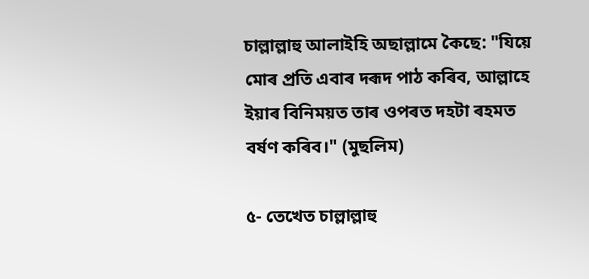চাল্লাল্লাহু আলাইহি অছাল্লামে কৈছে: "যিয়ে মোৰ প্ৰতি এবাৰ দৰূদ পাঠ কৰিব, আল্লাহে ইয়াৰ বিনিময়ত তাৰ ওপৰত দহটা ৰহমত বৰ্ষণ কৰিব।" (মুছলিম)

৫- তেখেত চাল্লাল্লাহু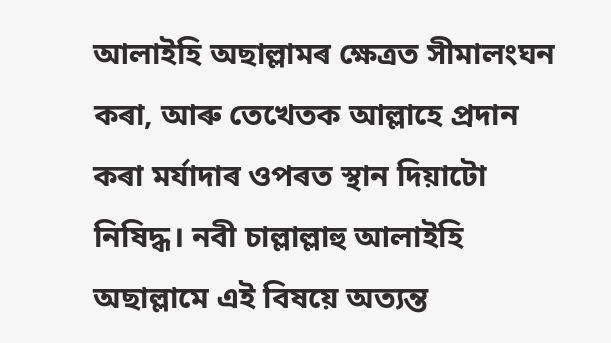আলাইহি অছাল্লামৰ ক্ষেত্রত সীমালংঘন কৰা, আৰু তেখেতক আল্লাহে প্ৰদান কৰা মৰ্যাদাৰ ওপৰত স্থান দিয়াটো নিষিদ্ধ। নবী চাল্লাল্লাহু আলাইহি অছাল্লামে এই বিষয়ে অত্যন্ত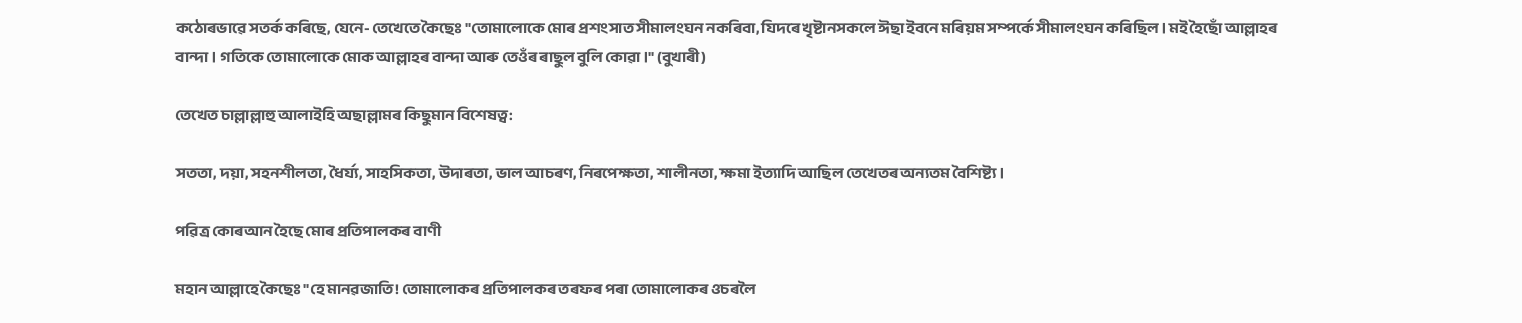কঠোৰভাৱে সতৰ্ক কৰিছে, যেনে- তেখেতে কৈছেঃ "তোমালোকে মোৰ প্ৰশংসাত সীমালংঘন নকৰিবা, যিদৰে খৃষ্টানসকলে ঈছা ইবনে মৰিয়ম সম্পৰ্কে সীমালংঘন কৰিছিল। মই হৈছোঁ আল্লাহৰ বান্দা। গতিকে তোমালোকে মোক আল্লাহৰ বান্দা আৰু তেওঁৰ ৰাছুল বুলি কোৱা।" (বুখাৰী)

তেখেত চাল্লাল্লাহু আলাইহি অছাল্লামৰ কিছুমান বিশেষত্ব:

সততা, দয়া, সহনশীলতা, ধৈৰ্য্য, সাহসিকতা, উদাৰতা, ভাল আচৰণ, নিৰপেক্ষতা, শালীনতা, ক্ষমা ইত্যাদি আছিল তেখেতৰ অন্যতম বৈশিষ্ট্য।

পৱিত্র কোৰআন হৈছে মোৰ প্ৰতিপালকৰ বাণী

মহান আল্লাহে কৈছেঃ "হে মানৱজাতি! তোমালোকৰ প্ৰতিপালকৰ তৰফৰ পৰা তোমালোকৰ ওচৰলৈ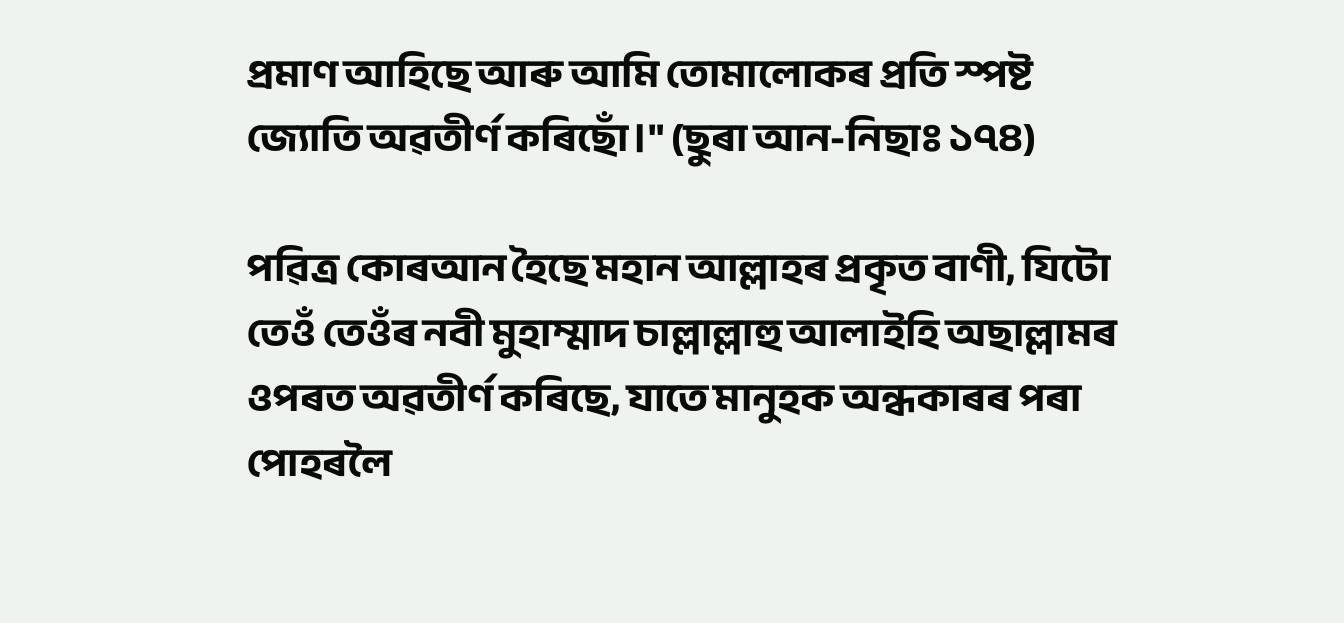প্ৰমাণ আহিছে আৰু আমি তোমালোকৰ প্ৰতি স্পষ্ট জ্যোতি অৱতীৰ্ণ কৰিছোঁ।" (ছুৰা আন-নিছাঃ ১৭৪)

পৱিত্ৰ কোৰআন হৈছে মহান আল্লাহৰ প্ৰকৃত বাণী, যিটো তেওঁ তেওঁৰ নবী মুহাম্মাদ চাল্লাল্লাহু আলাইহি অছাল্লামৰ ওপৰত অৱতীৰ্ণ কৰিছে, যাতে মানুহক অন্ধকাৰৰ পৰা পোহৰলৈ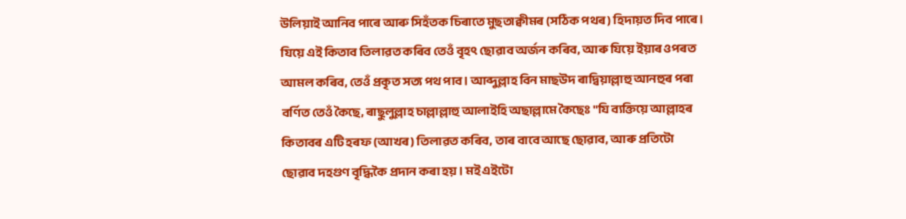উলিয়াই আনিব পাৰে আৰু সিহঁতক চিৰাতে মুছতাক্বীমৰ (সঠিক পথৰ) হিদায়ত দিব পাৰে। যিয়ে এই কিতাব তিলাৱত কৰিব তেওঁ বৃহৎ ছোৱাব অৰ্জন কৰিব, আৰু যিয়ে ইয়াৰ ওপৰত আমল কৰিব, তেওঁ প্ৰকৃত সত্য পথ পাব। আব্দুল্লাহ বিন মাছউদ ৰাদ্বিয়াল্লাহু আনহুৰ পৰা বৰ্ণিত তেওঁ কৈছে, ৰাছুলুল্লাহ চাল্লাল্লাহু আলাইহি অছাল্লামে কৈছেঃ "যি ব্যক্তিয়ে আল্লাহৰ কিতাবৰ এটি হৰফ (আখৰ) তিলাৱত কৰিব, তাৰ বাবে আছে ছোৱাব, আৰু প্ৰতিটো ছোৱাব দহগুণ বৃদ্ধিকৈ প্রদান কৰা হয়। মই এইটো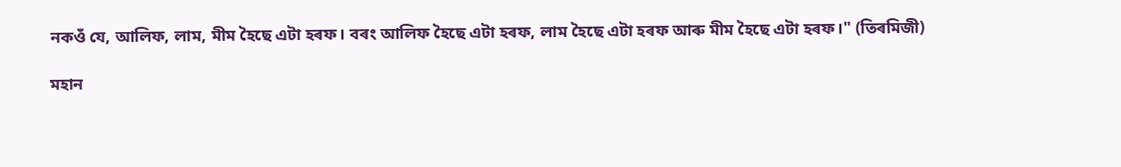নকওঁ যে, আলিফ, লাম, মীম হৈছে এটা হৰফ। বৰং আলিফ হৈছে এটা হৰফ, লাম হৈছে এটা হৰফ আৰু মীম হৈছে এটা হৰফ।" (তিৰমিজী)

মহান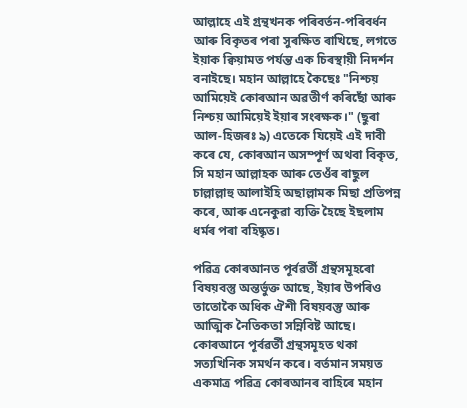আল্লাহে এই গ্ৰন্থখনক পৰিবৰ্তন-পৰিবৰ্ধন আৰু বিকৃতৰ পৰা সুৰক্ষিত ৰাখিছে, লগতে ইয়াক ক্বিয়ামত পৰ্যন্ত এক চিৰস্থায়ী নিদৰ্শন বনাইছে। মহান আল্লাহে কৈছেঃ "নিশ্চয় আমিয়েই কোৰআন অৱতীৰ্ণ কৰিছোঁ আৰু নিশ্চয় আমিয়েই ইয়াৰ সংৰক্ষক।" (ছুৰা আল-হিজৰঃ ৯) এতেকে যিয়েই এই দাবী কৰে যে, কোৰআন অসম্পূৰ্ণ অথবা বিকৃত, সি মহান আল্লাহক আৰু তেওঁৰ ৰাছুল চাল্লাল্লাহু আলাইহি অছাল্লামক মিছা প্ৰতিপন্ন কৰে, আৰু এনেকুৱা ব্যক্তি হৈছে ইছলাম ধৰ্মৰ পৰা বহিষ্কৃত।

পৱিত্ৰ কোৰআনত পূৰ্বৱৰ্তী গ্ৰন্থসমূহৰো বিষয়বস্তু অন্তৰ্ভুক্ত আছে, ইয়াৰ উপৰিও তাতোকৈ অধিক ঐশী বিষয়বস্তু আৰু আত্মিক নৈতিকতা সন্নিবিষ্ট আছে। কোৰআনে পূৰ্বৱৰ্তী গ্ৰন্থসমূহত থকা সত্যখিনিক সমৰ্থন কৰে। বৰ্তমান সময়ত একমাত্ৰ পৱিত্ৰ কোৰআনৰ বাহিৰে মহান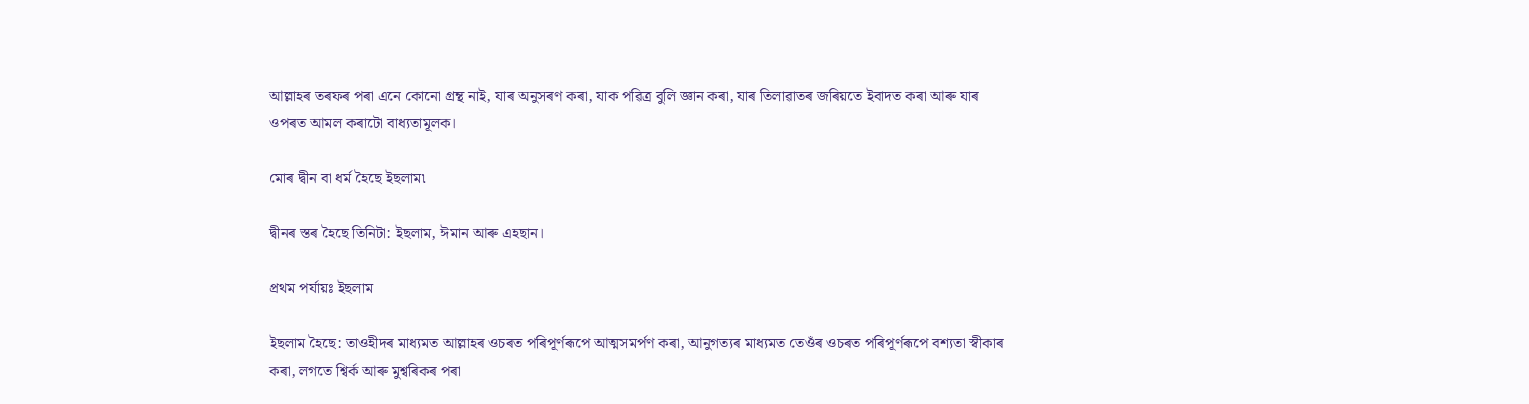আল্লাহৰ তৰফৰ পৰা এনে কোনো গ্ৰন্থ নাই, যাৰ অনুসৰণ কৰা, যাক পৱিত্ৰ বুলি জ্ঞান কৰা, যাৰ তিলাৱাতৰ জৰিয়তে ইবাদত কৰা আৰু যাৰ ওপৰত আমল কৰাটো বাধ্যতামূলক।

মোৰ দ্বীন বা ধৰ্ম হৈছে ইছলাম৷

দ্বীনৰ স্তৰ হৈছে তিনিটা: ইছলাম, ঈমান আৰু এহছান।

প্ৰথম পৰ্যায়ঃ ইছলাম

ইছলাম হৈছে: তাওহীদৰ মাধ্যমত আল্লাহৰ ওচৰত পৰিপূৰ্ণৰূপে আত্মসমৰ্পণ কৰা, আনুগত্যৰ মাধ্যমত তেওঁৰ ওচৰত পৰিপূৰ্ণৰূপে বশ্যতা স্বীকাৰ কৰা, লগতে শ্বিৰ্ক আৰু মুশ্বৰিকৰ পৰা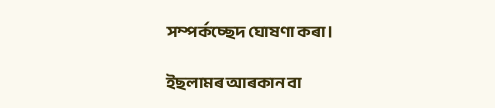সম্পৰ্কচ্ছেদ ঘোষণা কৰা।

ইছলামৰ আৰকান বা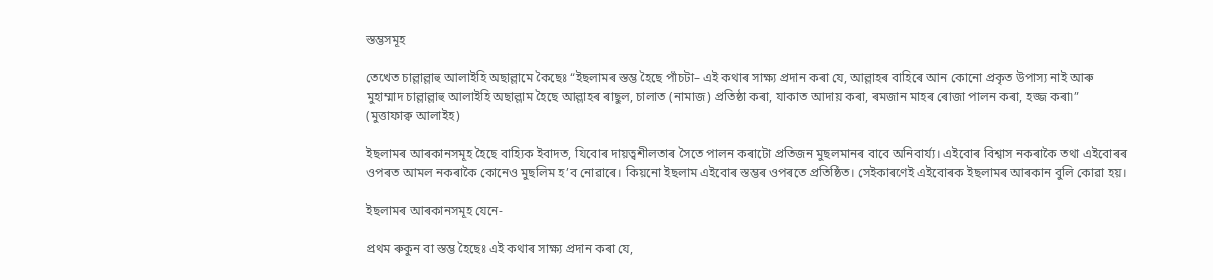স্তম্ভসমূহ

তেখেত চাল্লাল্লাহু আলাইহি অছাল্লামে কৈছেঃ “ইছলামৰ স্তম্ভ হৈছে পাঁচটা– এই কথাৰ সাক্ষ্য প্ৰদান কৰা যে, আল্লাহৰ বাহিৰে আন কোনো প্ৰকৃত উপাস্য নাই আৰু মুহাম্মাদ চাল্লাল্লাহু আলাইহি অছাল্লাম হৈছে আল্লাহৰ ৰাছুল, চালাত (নামাজ) প্ৰতিষ্ঠা কৰা, যাকাত আদায় কৰা, ৰমজান মাহৰ ৰোজা পালন কৰা, হজ্জ কৰা৷” (মুত্তাফাক্ব আলাইহ)

ইছলামৰ আৰকানসমূহ হৈছে বাহ্যিক ইবাদত, যিবোৰ দায়ত্বশীলতাৰ সৈতে পালন কৰাটো প্ৰতিজন মুছলমানৰ বাবে অনিবাৰ্য্য। এইবোৰ বিশ্বাস নকৰাকৈ তথা এইবোৰৰ ওপৰত আমল নকৰাকৈ কোনেও মুছলিম হ’ব নোৱাৰে। কিয়নো ইছলাম এইবোৰ স্তম্ভৰ ওপৰতে প্ৰতিষ্ঠিত। সেইকাৰণেই এইবোৰক ইছলামৰ আৰকান বুলি কোৱা হয়।

ইছলামৰ আৰকানসমূহ যেনে-

প্ৰথম ৰুকুন বা স্তম্ভ হৈছেঃ এই কথাৰ সাক্ষ্য প্ৰদান কৰা যে,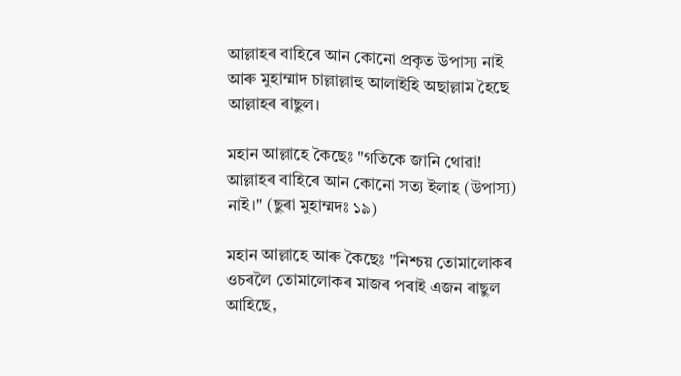আল্লাহৰ বাহিৰে আন কোনো প্ৰকৃত উপাস্য নাই আৰু মুহাম্মাদ চাল্লাল্লাহু আলাইহি অছাল্লাম হৈছে আল্লাহৰ ৰাছুল।

মহান আল্লাহে কৈছেঃ "গতিকে জানি থোৱা! আল্লাহৰ বাহিৰে আন কোনো সত্য ইলাহ (উপাস্য) নাই।" (ছুৰা মুহাম্মদঃ ১৯)

মহান আল্লাহে আৰু কৈছেঃ "নিশ্চয় তোমালোকৰ ওচৰলৈ তোমালোকৰ মাজৰ পৰাই এজন ৰাছুল আহিছে,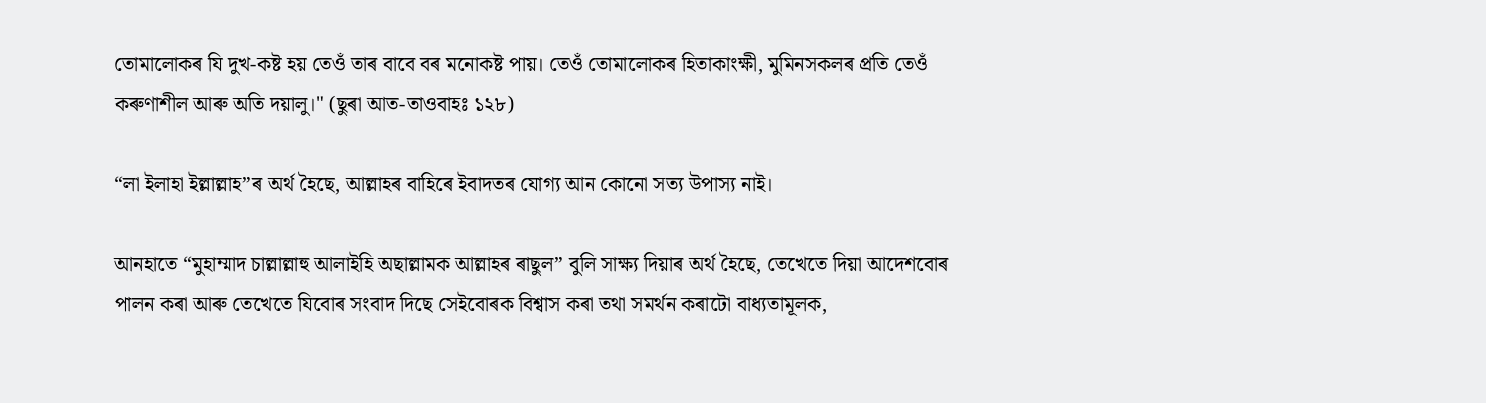তোমালোকৰ যি দুখ-কষ্ট হয় তেওঁ তাৰ বাবে বৰ মনোকষ্ট পায়। তেওঁ তোমালোকৰ হিতাকাংক্ষী, মুমিনসকলৰ প্ৰতি তেওঁ কৰুণাশীল আৰু অতি দয়ালু।" (ছুৰা আত-তাওবাহঃ ১২৮)

“লা ইলাহা ইল্লাল্লাহ”ৰ অৰ্থ হৈছে, আল্লাহৰ বাহিৰে ইবাদতৰ যোগ্য আন কোনো সত্য উপাস্য নাই।

আনহাতে “মুহাম্মাদ চাল্লাল্লাহু আলাইহি অছাল্লামক আল্লাহৰ ৰাছুল” বুলি সাক্ষ্য দিয়াৰ অৰ্থ হৈছে, তেখেতে দিয়া আদেশবোৰ পালন কৰা আৰু তেখেতে যিবোৰ সংবাদ দিছে সেইবোৰক বিশ্বাস কৰা তথা সমৰ্থন কৰাটো বাধ্যতামূলক,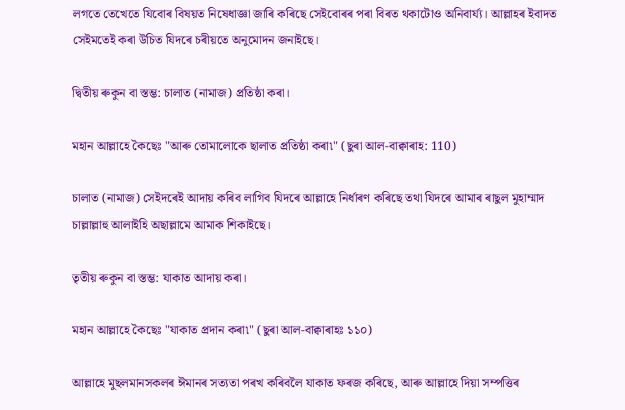লগতে তেখেতে যিবোৰ বিষয়ত নিষেধাজ্ঞা জাৰি কৰিছে সেইবোৰৰ পৰা বিৰত থকাটোও অনিবাৰ্য্য। আল্লাহৰ ইবাদত সেইমতেই কৰা উচিত যিদৰে চৰীয়তে অনুমোদন জনাইছে।

দ্বিতীয় ৰুকুন বা স্তম্ভ: চালাত (নামাজ) প্ৰতিষ্ঠা কৰা।

মহান আল্লাহে কৈছেঃ "আৰু তোমালোকে ছালাত প্ৰতিষ্ঠা কৰা৷" (ছুৰা আল-বাক্বাৰাহ: 110)

চালাত (নামাজ) সেইদৰেই আদায় কৰিব লাগিব যিদৰে আল্লাহে নিৰ্ধাৰণ কৰিছে তথা যিদৰে আমাৰ ৰাছুল মুহাম্মাদ চাল্লাল্লাহু আলাইহি অছাল্লামে আমাক শিকাইছে।

তৃতীয় ৰুকুন বা স্তম্ভ: যাকাত আদায় কৰা।

মহান আল্লাহে কৈছেঃ "যাকাত প্ৰদান কৰা৷" (ছুৰা আল-বাক্বাৰাহঃ ১১০)

আল্লাহে মুছলমানসকলৰ ঈমানৰ সত্যতা পৰখ কৰিবলৈ যাকাত ফৰজ কৰিছে, আৰু আল্লাহে দিয়া সম্পত্তিৰ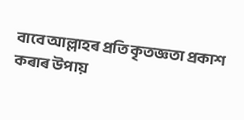বাবে আল্লাহৰ প্ৰতি কৃতজ্ঞতা প্ৰকাশ কৰাৰ উপায়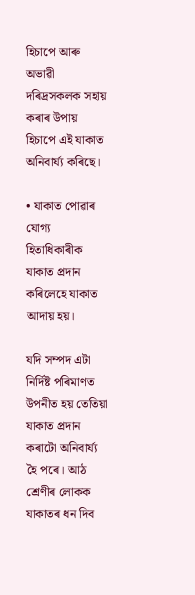হিচাপে আৰু অভাৱী দৰিদ্ৰসকলক সহায় কৰাৰ উপায় হিচাপে এই যাকাত অনিবাৰ্য্য কৰিছে।

• যাকাত পোৱাৰ যোগ্য হিতাধিকাৰীক যাকাত প্ৰদান কৰিলেহে যাকাত আদায় হয়।

যদি সম্পদ এটা নিৰ্দিষ্ট পৰিমাণত উপনীত হয় তেতিয়া যাকাত প্ৰদান কৰাটো অনিবাৰ্য্য হৈ পৰে। আঠ শ্ৰেণীৰ লোকক যাকাতৰ ধন দিব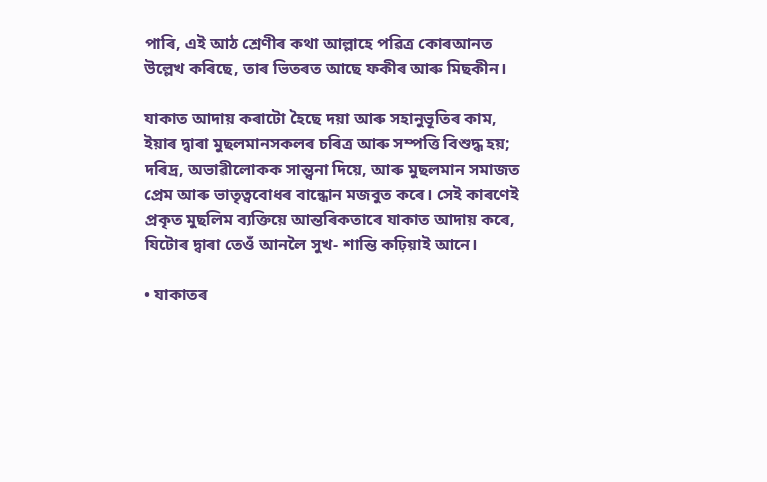পাৰি, এই আঠ শ্ৰেণীৰ কথা আল্লাহে পৱিত্ৰ কোৰআনত উল্লেখ কৰিছে, তাৰ ভিতৰত আছে ফকীৰ আৰু মিছকীন।

যাকাত আদায় কৰাটো হৈছে দয়া আৰু সহানুভূতিৰ কাম, ইয়াৰ দ্বাৰা মুছলমানসকলৰ চৰিত্ৰ আৰু সম্পত্তি বিশুদ্ধ হয়; দৰিদ্ৰ, অভাৱীলোকক সান্ত্বনা দিয়ে, আৰু মুছলমান সমাজত প্ৰেম আৰু ভাতৃত্ববোধৰ বান্ধোন মজবুত কৰে। সেই কাৰণেই প্ৰকৃত মুছলিম ব্যক্তিয়ে আন্তৰিকতাৰে যাকাত আদায় কৰে, যিটোৰ দ্বাৰা তেওঁ আনলৈ সুখ- শান্তি কঢ়িয়াই আনে।

• যাকাতৰ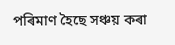পৰিমাণ হৈছে সঞ্চয় কৰা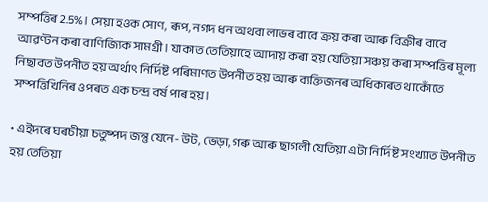সম্পত্তিৰ 2.5%। সেয়া হওক সোণ, ৰূপ, নগদ ধন অথবা লাভৰ বাবে ক্ৰয় কৰা আৰু বিক্ৰীৰ বাবে আৱণ্টন কৰা বাণিজ্যিক সামগ্ৰী। যাকাত তেতিয়াহে আদায় কৰা হয় যেতিয়া সঞ্চয় কৰা সম্পত্তিৰ মূল্য নিছাবত উপনীত হয় অৰ্থাৎ নিৰ্দিষ্ট পৰিমাণত উপনীত হয় আৰু ব্যক্তিজনৰ অধিকাৰত থাকোঁতে সম্পত্তিখিনিৰ ওপৰত এক চন্দ্ৰ বৰ্ষ পাৰ হয়।

• এইদৰে ঘৰচীয়া চতুষ্পদ জন্তু যেনে- উট, ভেড়া, গৰু আৰু ছাগলী যেতিয়া এটা নিৰ্দিষ্ট সংখ্যাত উপনীত হয় তেতিয়া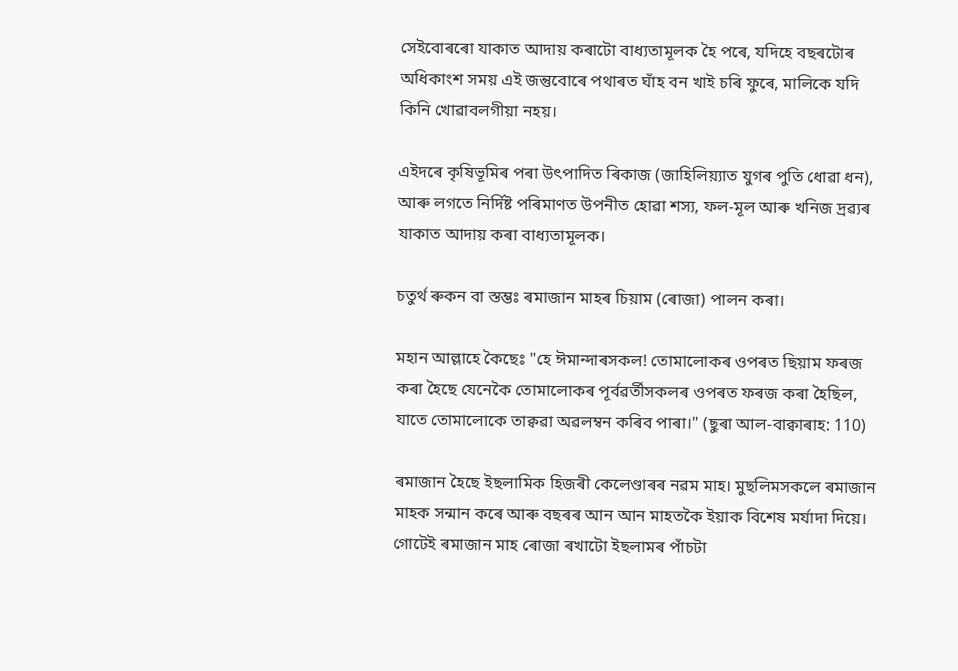সেইবোৰৰো যাকাত আদায় কৰাটো বাধ্যতামূলক হৈ পৰে, যদিহে বছৰটোৰ অধিকাংশ সময় এই জন্তুবোৰে পথাৰত ঘাঁহ বন খাই চৰি ফুৰে, মালিকে যদি কিনি খোৱাবলগীয়া নহয়।

এইদৰে কৃষিভূমিৰ পৰা উৎপাদিত ৰিকাজ (জাহিলিয়্যাত যুগৰ পুতি ধোৱা ধন), আৰু লগতে নিৰ্দিষ্ট পৰিমাণত উপনীত হোৱা শস্য, ফল-মূল আৰু খনিজ দ্ৰৱ্যৰ যাকাত আদায় কৰা বাধ্যতামূলক।

চতুৰ্থ ৰুকন বা স্তম্ভঃ ৰমাজান মাহৰ চিয়াম (ৰোজা) পালন কৰা।

মহান আল্লাহে কৈছেঃ "হে ঈমান্দাৰসকল! তোমালোকৰ ওপৰত ছিয়াম ফৰজ কৰা হৈছে যেনেকৈ তোমালোকৰ পূৰ্বৱৰ্তীসকলৰ ওপৰত ফৰজ কৰা হৈছিল, যাতে তোমালোকে তাক্বৱা অৱলম্বন কৰিব পাৰা।" (ছুৰা আল-বাক্বাৰাহ: 110)

ৰমাজান হৈছে ইছলামিক হিজৰী কেলেণ্ডাৰৰ নৱম মাহ। মুছলিমসকলে ৰমাজান মাহক সন্মান কৰে আৰু বছৰৰ আন আন মাহতকৈ ইয়াক বিশেষ মৰ্যাদা দিয়ে। গোটেই ৰমাজান মাহ ৰোজা ৰখাটো ইছলামৰ পাঁচটা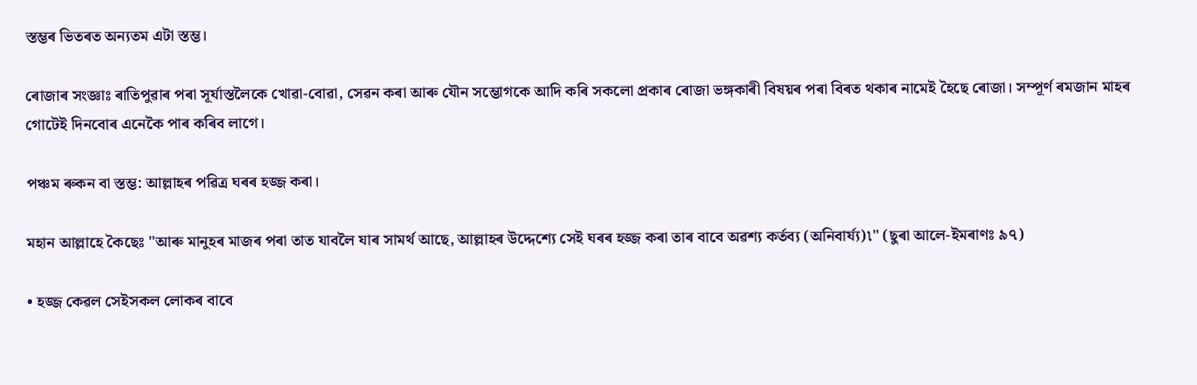স্তম্ভৰ ভিতৰত অন্যতম এটা স্তম্ভ।

ৰোজাৰ সংজ্ঞাঃ ৰাতিপুৱাৰ পৰা সূৰ্যাস্তলৈকে খোৱা-বোৱা, সেৱন কৰা আৰু যৌন সম্ভোগকে আদি কৰি সকলো প্ৰকাৰ ৰোজা ভঙ্গকাৰী বিষয়ৰ পৰা বিৰত থকাৰ নামেই হৈছে ৰোজা। সম্পূৰ্ণ ৰমজান মাহৰ গোটেই দিনবোৰ এনেকৈ পাৰ কৰিব লাগে।

পঞ্চম ৰুকন বা স্তম্ভ: আল্লাহৰ পৱিত্ৰ ঘৰৰ হজ্জ কৰা।

মহান আল্লাহে কৈছেঃ "আৰু মানুহৰ মাজৰ পৰা তাত যাবলৈ যাৰ সামৰ্থ আছে, আল্লাহৰ উদ্দেশ্যে সেই ঘৰৰ হজ্জ কৰা তাৰ বাবে অৱশ্য কৰ্তব্য (অনিবাৰ্য্য)৷" (ছুৰা আলে-ইমৰাণঃ ৯৭)

• হজ্জ কেৱল সেইসকল লোকৰ বাবে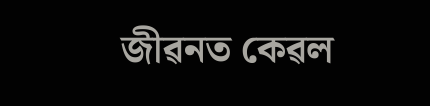জীৱনত কেৱল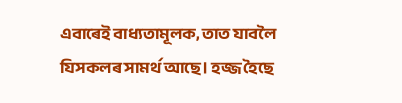এবাৰেই বাধ্যতামূলক, তাত যাবলৈ যিসকলৰ সামৰ্থ আছে। হজ্জ হৈছে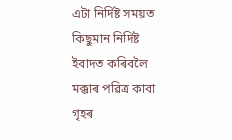এটা নিৰ্দিষ্ট সময়ত কিছুমান নিৰ্দিষ্ট ইবাদত কৰিবলৈ মক্কাৰ পৱিত্ৰ কাবা গৃহৰ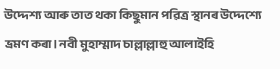উদ্দেশ্য আৰু তাত থকা কিছুমান পৱিত্ৰ স্থানৰ উদ্দেশ্যে ভ্ৰমণ কৰা। নবী মুহাম্মাদ চাল্লাল্লাহু আলাইহি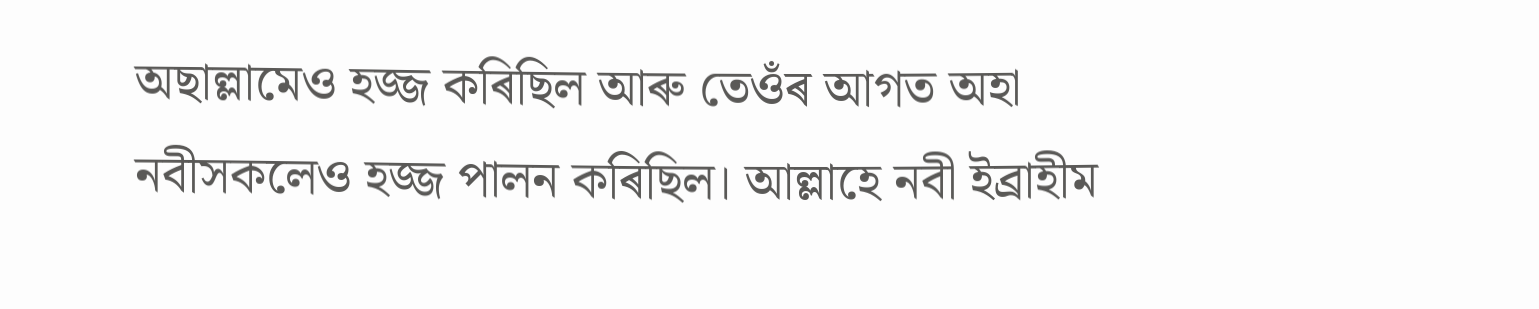অছাল্লামেও হজ্জ কৰিছিল আৰু তেওঁৰ আগত অহা নবীসকলেও হজ্জ পালন কৰিছিল। আল্লাহে নবী ইব্ৰাহীম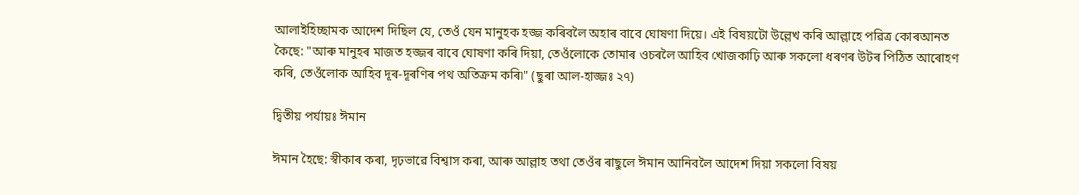আলাইহিচ্ছামক আদেশ দিছিল যে, তেওঁ যেন মানুহক হজ্জ কৰিবলৈ অহাৰ বাবে ঘোষণা দিয়ে। এই বিষয়টো উল্লেখ কৰি আল্লাহে পৱিত্ৰ কোৰআনত কৈছে: "আৰু মানুহৰ মাজত হজ্জৰ বাবে ঘোষণা কৰি দিয়া, তেওঁলোকে তোমাৰ ওচৰলৈ আহিব খোজকাঢ়ি আৰু সকলো ধৰণৰ উটৰ পিঠিত আৰোহণ কৰি, তেওঁলোক আহিব দূৰ-দূৰণিৰ পথ অতিক্ৰম কৰি৷" (ছুৰা আল-হাজ্জঃ ২৭)

দ্বিতীয় পৰ্যায়ঃ ঈমান

ঈমান হৈছে: স্বীকাৰ কৰা, দৃঢ়ভাৱে বিশ্বাস কৰা, আৰু আল্লাহ তথা তেওঁৰ ৰাছুলে ঈমান আনিবলৈ আদেশ দিয়া সকলো বিষয়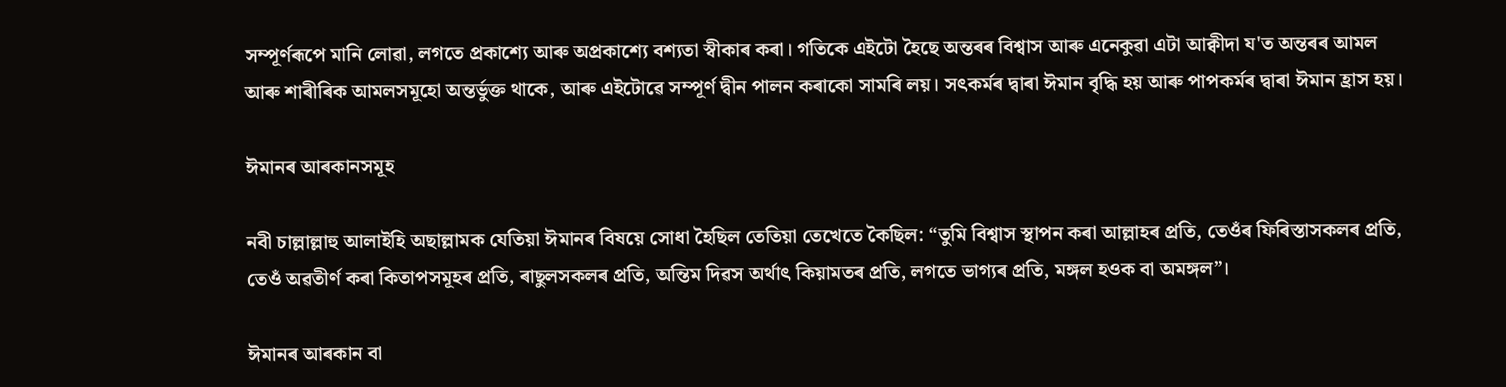সম্পূৰ্ণৰূপে মানি লোৱা, লগতে প্ৰকাশ্যে আৰু অপ্ৰকাশ্যে বশ্যতা স্বীকাৰ কৰা। গতিকে এইটো হৈছে অন্তৰৰ বিশ্বাস আৰু এনেকুৱা এটা আক্বীদা য'ত অন্তৰৰ আমল আৰু শাৰীৰিক আমলসমূহো অন্তৰ্ভুক্ত থাকে, আৰু এইটোৱে সম্পূৰ্ণ দ্বীন পালন কৰাকো সামৰি লয়। সৎকৰ্মৰ দ্বাৰা ঈমান বৃদ্ধি হয় আৰু পাপকৰ্মৰ দ্বাৰা ঈমান হ্ৰাস হয়।

ঈমানৰ আৰকানসমূহ

নবী চাল্লাল্লাহু আলাইহি অছাল্লামক যেতিয়া ঈমানৰ বিষয়ে সোধা হৈছিল তেতিয়া তেখেতে কৈছিল: “তুমি বিশ্বাস স্থাপন কৰা আল্লাহৰ প্ৰতি, তেওঁৰ ফিৰিস্তাসকলৰ প্ৰতি, তেওঁ অৱতীৰ্ণ কৰা কিতাপসমূহৰ প্ৰতি, ৰাছুলসকলৰ প্ৰতি, অন্তিম দিৱস অৰ্থাৎ কিয়ামতৰ প্ৰতি, লগতে ভাগ্যৰ প্ৰতি, মঙ্গল হওক বা অমঙ্গল”।

ঈমানৰ আৰকান বা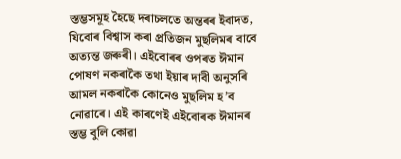স্তম্ভসমূহ হৈছে দৰাচলতে অন্তৰৰ ইবাদত, যিবোৰ বিশ্বাস কৰা প্ৰতিজন মুছলিমৰ বাবে অত্যন্ত জৰুৰী। এইবোৰৰ ওপৰত ঈমান পোষণ নকৰাকৈ তথা ইয়াৰ দাবী অনুসৰি আমল নকৰাকৈ কোনেও মুছলিম হ’ব নোৱাৰে। এই কাৰণেই এইবোৰক ঈমানৰ স্তম্ভ বুলি কোৱা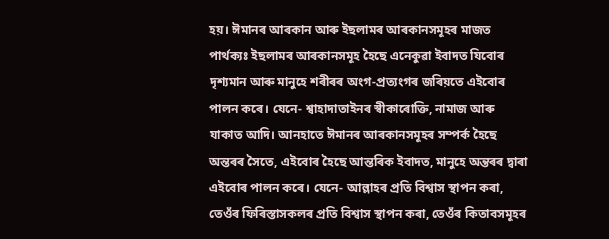হয়। ঈমানৰ আৰকান আৰু ইছলামৰ আৰকানসমূহৰ মাজত পাৰ্থক্যঃ ইছলামৰ আৰকানসমূহ হৈছে এনেকুৱা ইবাদত যিবোৰ দৃশ্যমান আৰু মানুহে শৰীৰৰ অংগ-প্ৰত্যংগৰ জৰিয়তে এইবোৰ পালন কৰে। যেনে- শ্বাহাদাতাইনৰ স্বীকাৰোক্তি, নামাজ আৰু যাকাত আদি। আনহাতে ঈমানৰ আৰকানসমূহৰ সম্পৰ্ক হৈছে অন্তৰৰ সৈতে, এইবোৰ হৈছে আন্তৰিক ইবাদত, মানুহে অন্তৰৰ দ্বাৰা এইবোৰ পালন কৰে। যেনে- আল্লাহৰ প্ৰতি বিশ্বাস স্থাপন কৰা, তেওঁৰ ফিৰিস্তাসকলৰ প্ৰতি বিশ্বাস স্থাপন কৰা, তেওঁৰ কিতাবসমূহৰ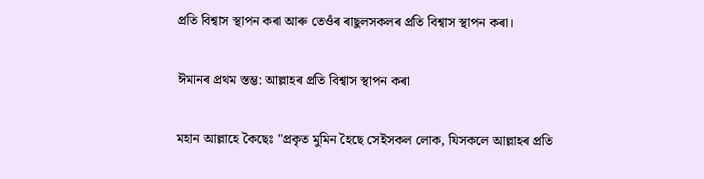প্ৰতি বিশ্বাস স্থাপন কৰা আৰু তেওঁৰ ৰাছুলসকলৰ প্ৰতি বিশ্বাস স্থাপন কৰা।

ঈমানৰ প্ৰথম স্তম্ভ: আল্লাহৰ প্ৰতি বিশ্বাস স্থাপন কৰা

মহান আল্লাহে কৈছেঃ "প্ৰকৃত মুমিন হৈছে সেইসকল লোক, যিসকলে আল্লাহৰ প্ৰতি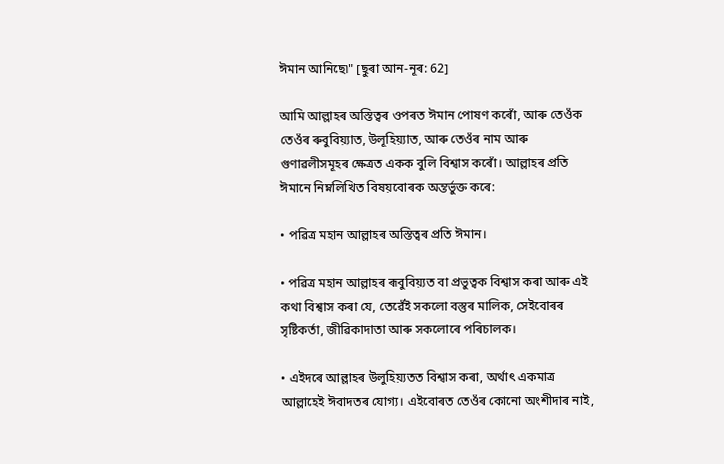ঈমান আনিছে৷" [ছুৰা আন-নূৰ: 62]

আমি আল্লাহৰ অস্তিত্বৰ ওপৰত ঈমান পোষণ কৰোঁ, আৰু তেওঁক তেওঁৰ ৰুবুবিয়্যাত, উলূহিয়্যাত, আৰু তেওঁৰ নাম আৰু গুণাৱলীসমূহৰ ক্ষেত্ৰত একক বুলি বিশ্বাস কৰোঁ। আল্লাহৰ প্ৰতি ঈমানে নিম্নলিখিত বিষয়বোৰক অন্তৰ্ভুক্ত কৰে:

• পৱিত্ৰ মহান আল্লাহৰ অস্তিত্বৰ প্ৰতি ঈমান।

• পৱিত্ৰ মহান আল্লাহৰ ৰূবুবিয়্যত বা প্ৰভুত্বক বিশ্বাস কৰা আৰু এই কথা বিশ্বাস কৰা যে, তেৱেঁই সকলো বস্তুৰ মালিক, সেইবোৰৰ সৃষ্টিকৰ্তা, জীৱিকাদাতা আৰু সকলোৰে পৰিচালক।

• এইদৰে আল্লাহৰ উলুহিয়্যতত বিশ্বাস কৰা, অৰ্থাৎ একমাত্ৰ আল্লাহেই ঈবাদতৰ যোগ্য। এইবোৰত তেওঁৰ কোনো অংশীদাৰ নাই,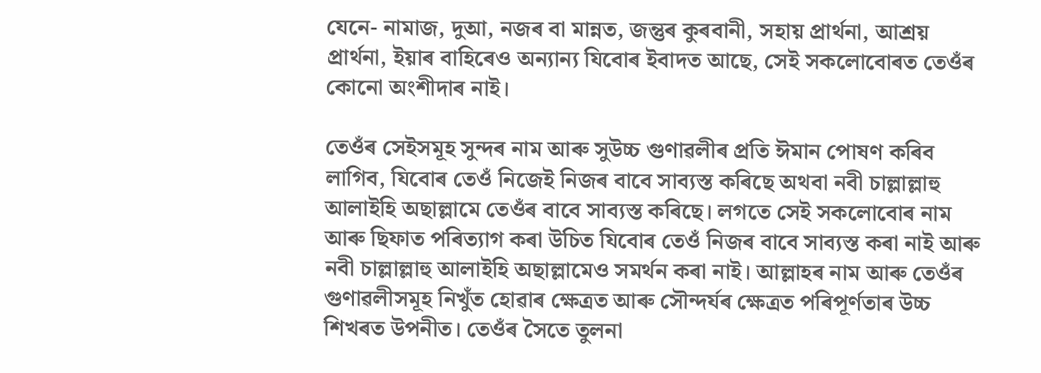যেনে- নামাজ, দুআ, নজৰ বা মান্নত, জন্তুৰ কুৰবানী, সহায় প্ৰাৰ্থনা, আশ্ৰয় প্ৰাৰ্থনা, ইয়াৰ বাহিৰেও অন্যান্য যিবোৰ ইবাদত আছে, সেই সকলোবোৰত তেওঁৰ কোনো অংশীদাৰ নাই।

তেওঁৰ সেইসমূহ সুন্দৰ নাম আৰু সুউচ্চ গুণাৱলীৰ প্ৰতি ঈমান পোষণ কৰিব লাগিব, যিবোৰ তেওঁ নিজেই নিজৰ বাবে সাব্যস্ত কৰিছে অথবা নবী চাল্লাল্লাহু আলাইহি অছাল্লামে তেওঁৰ বাবে সাব্যস্ত কৰিছে। লগতে সেই সকলোবোৰ নাম আৰু ছিফাত পৰিত্যাগ কৰা উচিত যিবোৰ তেওঁ নিজৰ বাবে সাব্যস্ত কৰা নাই আৰু নবী চাল্লাল্লাহু আলাইহি অছাল্লামেও সমৰ্থন কৰা নাই। আল্লাহৰ নাম আৰু তেওঁৰ গুণাৱলীসমূহ নিখুঁত হোৱাৰ ক্ষেত্ৰত আৰু সৌন্দৰ্যৰ ক্ষেত্ৰত পৰিপূৰ্ণতাৰ উচ্চ শিখৰত উপনীত। তেওঁৰ সৈতে তুলনা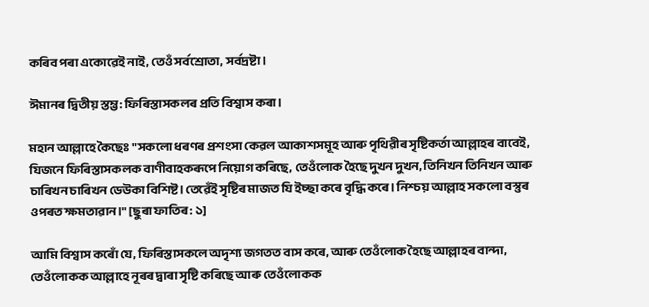কৰিব পৰা একোৱেই নাই, তেওঁ সৰ্বশ্ৰোতা, সৰ্বদ্ৰষ্টা।

ঈমানৰ দ্বিতীয় স্তম্ভ: ফিৰিস্তাসকলৰ প্ৰতি বিশ্বাস কৰা।

মহান আল্লাহে কৈছেঃ "সকলো ধৰণৰ প্ৰশংসা কেৱল আকাশসমূহ আৰু পৃথিৱীৰ সৃষ্টিকৰ্তা আল্লাহৰ বাবেই, যিজনে ফিৰিস্তাসকলক বাণীবাহকৰূপে নিয়োগ কৰিছে, তেওঁলোক হৈছে দুখন দুখন, তিনিখন তিনিখন আৰু চাৰিখন চাৰিখন ডেউকা বিশিষ্ট। তেৱেঁই সৃষ্টিৰ মাজত যি ইচ্ছা কৰে বৃদ্ধি কৰে। নিশ্চয় আল্লাহ সকলো বস্তুৰ ওপৰত ক্ষমতাৱান।" [ছুৰা ফাতিৰ: ১]

আমি বিশ্বাস কৰোঁ যে, ফিৰিস্তাসকলে অদৃশ্য জগতত বাস কৰে, আৰু তেওঁলোক হৈছে আল্লাহৰ বান্দা, তেওঁলোকক আল্লাহে নূৰৰ দ্বাৰা সৃষ্টি কৰিছে আৰু তেওঁলোকক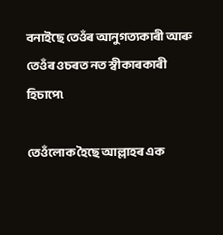বনাইছে তেওঁৰ আনুগত্যকাৰী আৰু তেওঁৰ ওচৰত নত স্বীকাৰকাৰী হিচাপে৷

তেওঁলোক হৈছে আল্লাহৰ এক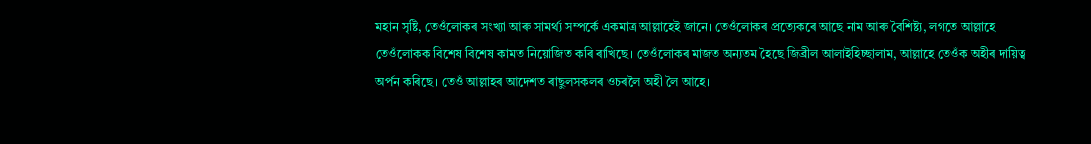মহান সৃষ্টি, তেওঁলোকৰ সংখ্যা আৰু সামৰ্থ্য সম্পৰ্কে একমাত্ৰ আল্লাহেই জানে। তেওঁলোকৰ প্ৰত্যেকৰে আছে নাম আৰু বৈশিষ্ট্য, লগতে আল্লাহে তেওঁলোকক বিশেষ বিশেষ কামত নিয়োজিত কৰি ৰাখিছে। তেওঁলোকৰ মাজত অন্যতম হৈছে জিব্ৰীল আলাইহিচ্ছালাম, আল্লাহে তেওঁক অহীৰ দায়িত্ব অৰ্পন কৰিছে। তেওঁ আল্লাহৰ আদেশত ৰাছুলসকলৰ ওচৰলৈ অহী লৈ আহে।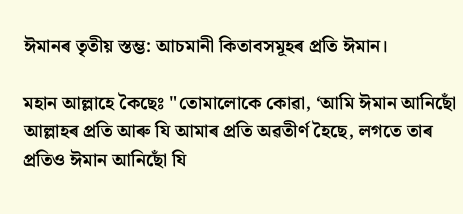ঈমানৰ তৃতীয় স্তম্ভ: আচমানী কিতাবসমূহৰ প্ৰতি ঈমান।

মহান আল্লাহে কৈছেঃ "তোমালোকে কোৱা, ‘আমি ঈমান আনিছোঁ আল্লাহৰ প্ৰতি আৰু যি আমাৰ প্ৰতি অৱতীৰ্ণ হৈছে, লগতে তাৰ প্ৰতিও ঈমান আনিছোঁ যি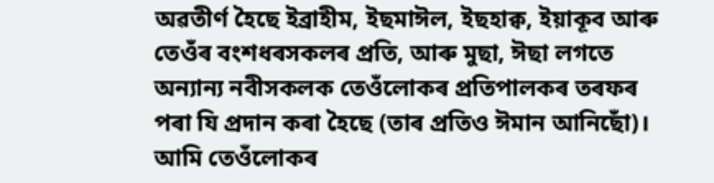অৱতীৰ্ণ হৈছে ইব্ৰাহীম, ইছমাঈল, ইছহাক্ব, ইয়াকূব আৰু তেওঁৰ বংশধৰসকলৰ প্ৰতি, আৰু মুছা, ঈছা লগতে অন্যান্য নবীসকলক তেওঁলোকৰ প্ৰতিপালকৰ তৰফৰ পৰা যি প্ৰদান কৰা হৈছে (তাৰ প্ৰতিও ঈমান আনিছোঁ)। আমি তেওঁলোকৰ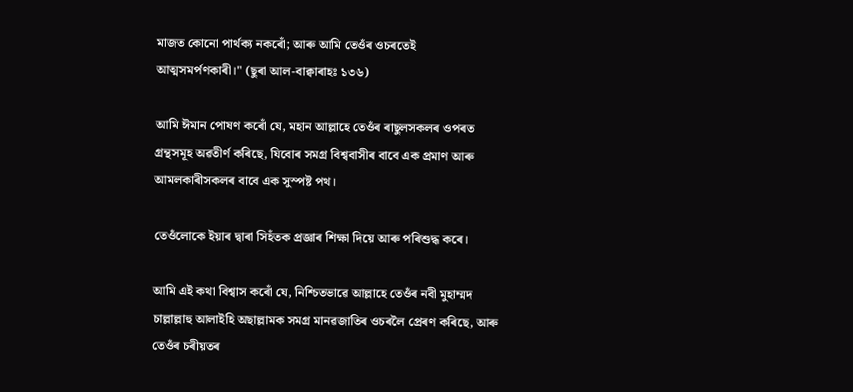মাজত কোনো পাৰ্থক্য নকৰোঁ; আৰু আমি তেওঁৰ ওচৰতেই আত্মসমৰ্পণকাৰী।" (ছুৰা আল-বাক্বাৰাহঃ ১৩৬)

আমি ঈমান পোষণ কৰোঁ যে, মহান আল্লাহে তেওঁৰ ৰাছুলসকলৰ ওপৰত গ্ৰন্থসমূহ অৱতীৰ্ণ কৰিছে, যিবোৰ সমগ্ৰ বিশ্ববাসীৰ বাবে এক প্ৰমাণ আৰু আমলকাৰীসকলৰ বাবে এক সুস্পষ্ট পথ।

তেওঁলোকে ইয়াৰ দ্বাৰা সিহঁতক প্ৰজ্ঞাৰ শিক্ষা দিয়ে আৰু পৰিশুদ্ধ কৰে।

আমি এই কথা বিশ্বাস কৰোঁ যে, নিশ্চিতভাৱে আল্লাহে তেওঁৰ নবী মুহাম্মদ চাল্লাল্লাহু আলাইহি অছাল্লামক সমগ্ৰ মানৱজাতিৰ ওচৰলৈ প্ৰেৰণ কৰিছে, আৰু তেওঁৰ চৰীয়তৰ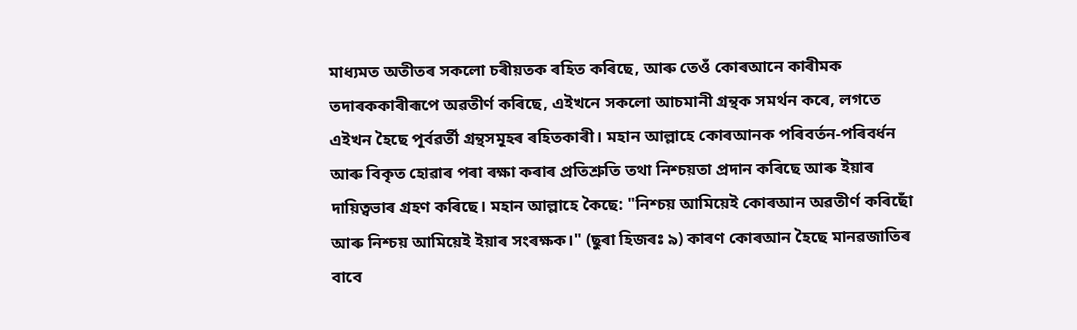মাধ্যমত অতীতৰ সকলো চৰীয়তক ৰহিত কৰিছে, আৰু তেওঁ কোৰআনে কাৰীমক তদাৰককাৰীৰূপে অৱতীৰ্ণ কৰিছে, এইখনে সকলো আচমানী গ্ৰন্থক সমৰ্থন কৰে, লগতে এইখন হৈছে পূৰ্বৱৰ্তী গ্ৰন্থসমূহৰ ৰহিতকাৰী। মহান আল্লাহে কোৰআনক পৰিবৰ্তন-পৰিবৰ্ধন আৰু বিকৃত হোৱাৰ পৰা ৰক্ষা কৰাৰ প্ৰতিশ্ৰুতি তথা নিশ্চয়তা প্ৰদান কৰিছে আৰু ইয়াৰ দায়িত্বভাৰ গ্ৰহণ কৰিছে। মহান আল্লাহে কৈছে: "নিশ্চয় আমিয়েই কোৰআন অৱতীৰ্ণ কৰিছোঁ আৰু নিশ্চয় আমিয়েই ইয়াৰ সংৰক্ষক।" (ছুৰা হিজৰঃ ৯) কাৰণ কোৰআন হৈছে মানৱজাতিৰ বাবে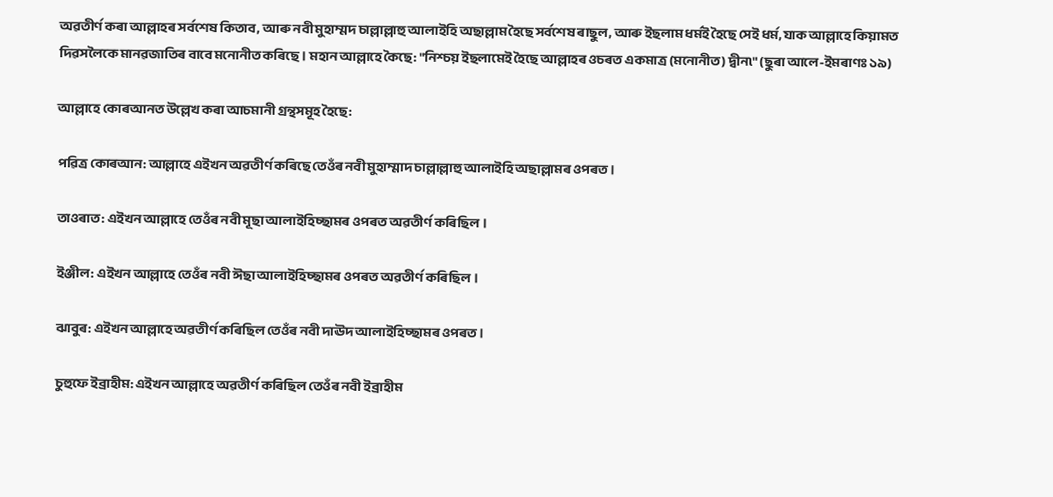অৱতীৰ্ণ কৰা আল্লাহৰ সৰ্বশেষ কিতাব, আৰু নবী মুহাম্মদ চাল্লাল্লাহু আলাইহি অছাল্লাম হৈছে সৰ্বশেষ ৰাছুল, আৰু ইছলাম ধৰ্মই হৈছে সেই ধৰ্ম, যাক আল্লাহে কিয়ামত দিৱসলৈকে মানৱজাতিৰ বাবে মনোনীত কৰিছে। মহান আল্লাহে কৈছে: "নিশ্চয় ইছলামেই হৈছে আল্লাহৰ ওচৰত একমাত্ৰ (মনোনীত) দ্বীন৷" (ছুৰা আলে-ইমৰাণঃ ১৯)

আল্লাহে কোৰআনত উল্লেখ কৰা আচমানী গ্ৰন্থসমূহ হৈছে:

পৱিত্ৰ কোৰআন: আল্লাহে এইখন অৱতীৰ্ণ কৰিছে তেওঁৰ নবী মুহাম্মাদ চাল্লাল্লাহু আলাইহি অছাল্লামৰ ওপৰত।

তাওৰাত: এইখন আল্লাহে তেওঁৰ নবী মূছা আলাইহিচ্ছামৰ ওপৰত অৱতীৰ্ণ কৰিছিল।

ইঞ্জীল: এইখন আল্লাহে তেওঁৰ নবী ঈছা আলাইহিচ্ছামৰ ওপৰত অৱতীৰ্ণ কৰিছিল।

ঝাবুৰ: এইখন আল্লাহে অৱতীৰ্ণ কৰিছিল তেওঁৰ নবী দাঊদ আলাইহিচ্ছামৰ ওপৰত।

চুহুফে ইব্ৰাহীম: এইখন আল্লাহে অৱতীৰ্ণ কৰিছিল তেওঁৰ নবী ইব্ৰাহীম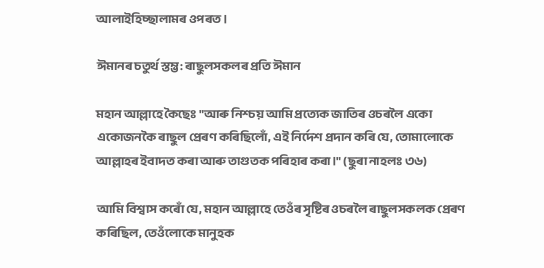আলাইহিচ্ছালামৰ ওপৰত।

ঈমানৰ চতুৰ্থ স্তম্ভ: ৰাছুলসকলৰ প্ৰতি ঈমান

মহান আল্লাহে কৈছেঃ "আৰু নিশ্চয় আমি প্ৰত্যেক জাতিৰ ওচৰলৈ একো একোজনকৈ ৰাছুল প্ৰেৰণ কৰিছিলোঁ, এই নিৰ্দেশ প্ৰদান কৰি যে, তোমালোকে আল্লাহৰ ইবাদত কৰা আৰু তাগুতক পৰিহাৰ কৰা।" (ছুৰা নাহলঃ ৩৬)

আমি বিশ্বাস কৰোঁ যে, মহান আল্লাহে তেওঁৰ সৃষ্টিৰ ওচৰলৈ ৰাছুলসকলক প্ৰেৰণ কৰিছিল, তেওঁলোকে মানুহক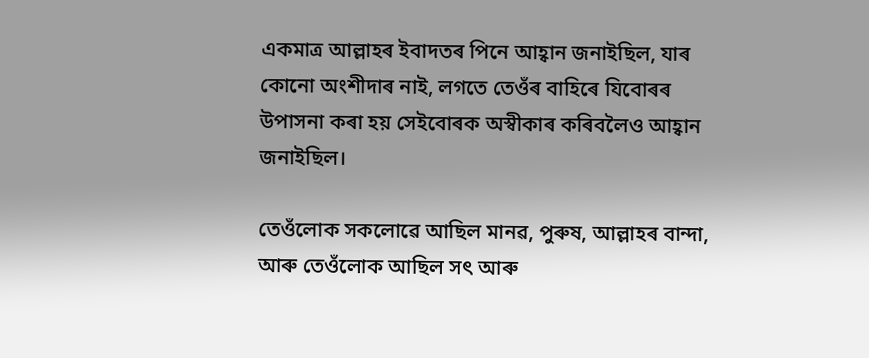একমাত্ৰ আল্লাহৰ ইবাদতৰ পিনে আহ্বান জনাইছিল, যাৰ কোনো অংশীদাৰ নাই, লগতে তেওঁৰ বাহিৰে যিবোৰৰ উপাসনা কৰা হয় সেইবোৰক অস্বীকাৰ কৰিবলৈও আহ্বান জনাইছিল।

তেওঁলোক সকলোৱে আছিল মানৱ, পুৰুষ, আল্লাহৰ বান্দা, আৰু তেওঁলোক আছিল সৎ আৰু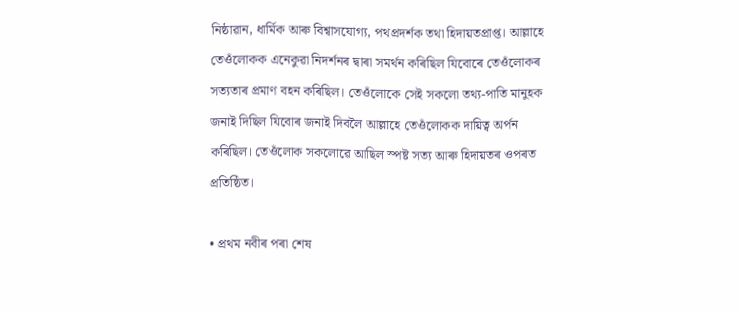নিষ্ঠাৱান, ধাৰ্মিক আৰু বিশ্বাসযোগ্য, পথপ্ৰদৰ্শক তথা হিদায়তপ্ৰাপ্ত। আল্লাহে তেওঁলোকক এনেকুৱা নিদৰ্শনৰ দ্বাৰা সমৰ্থন কৰিছিল যিবোৰে তেওঁলোকৰ সত্যতাৰ প্ৰমাণ বহন কৰিছিল। তেওঁলোকে সেই সকলো তথ্য-পাতি মানুহক জনাই দিছিল যিবোৰ জনাই দিবলৈ আল্লাহে তেওঁলোকক দায়িত্ব অৰ্পন কৰিছিল। তেওঁলোক সকলোৱে আছিল স্পষ্ট সত্য আৰু হিদায়তৰ ওপৰত প্ৰতিষ্ঠিত।

• প্ৰথম নবীৰ পৰা শেষ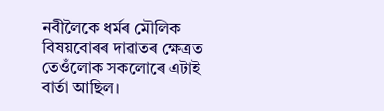নবীলৈকে ধৰ্মৰ মৌলিক বিষয়বোৰৰ দাৱাতৰ ক্ষেত্ৰত তেওঁলোক সকলোৰে এটাই বাৰ্তা আছিল।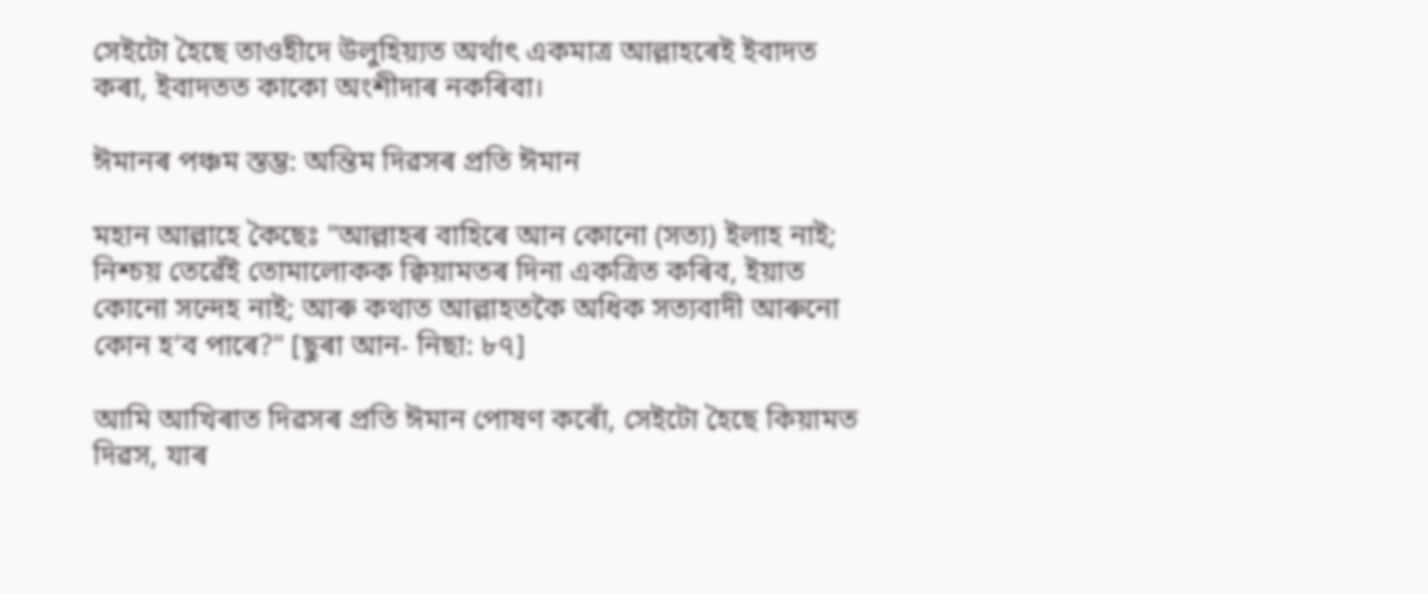সেইটো হৈছে তাওহীদে উলুহিয়্যত অৰ্থাৎ একমাত্ৰ আল্লাহৰেই ইবাদত কৰা, ইবাদতত কাকো অংশীদাৰ নকৰিবা।

ঈমানৰ পঞ্চম স্তম্ভ: অন্তিম দিৱসৰ প্ৰতি ঈমান

মহান আল্লাহে কৈছেঃ "আল্লাহৰ বাহিৰে আন কোনো (সত্য) ইলাহ নাই; নিশ্চয় তেৱেঁই তোমালোকক ক্বিয়ামতৰ দিনা একত্ৰিত কৰিব, ইয়াত কোনো সন্দেহ নাই; আৰু কথাত আল্লাহতকৈ অধিক সত্যবাদী আৰুনো কোন হ’ব পাৰে?" [ছুৰা আন- নিছা: ৮৭]

আমি আখিৰাত দিৱসৰ প্ৰতি ঈমান পোষণ কৰোঁ, সেইটো হৈছে কিয়ামত দিৱস, যাৰ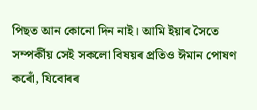পিছত আন কোনো দিন নাই। আমি ইয়াৰ সৈতে সম্পৰ্কীয় সেই সকলো বিষয়ৰ প্ৰতিও ঈমান পোষণ কৰোঁ, যিবোৰৰ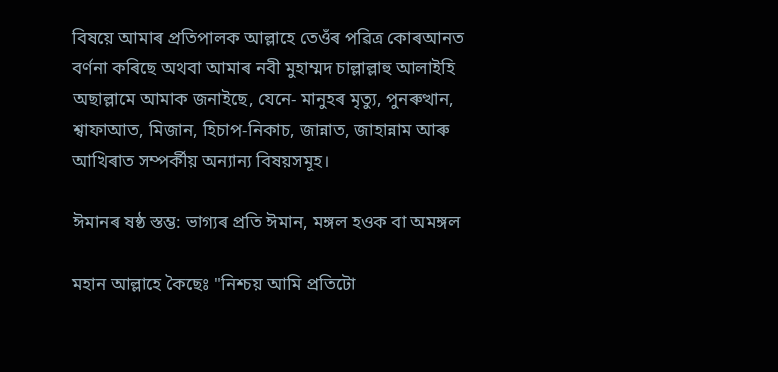বিষয়ে আমাৰ প্ৰতিপালক আল্লাহে তেওঁৰ পৱিত্ৰ কোৰআনত বৰ্ণনা কৰিছে অথবা আমাৰ নবী মুহাম্মদ চাল্লাল্লাহু আলাইহি অছাল্লামে আমাক জনাইছে, যেনে- মানুহৰ মৃত্যু, পুনৰুত্থান, শ্বাফাআত, মিজান, হিচাপ-নিকাচ, জান্নাত, জাহান্নাম আৰু আখিৰাত সম্পৰ্কীয় অন্যান্য বিষয়সমূহ।

ঈমানৰ ষষ্ঠ স্তম্ভ: ভাগ্যৰ প্ৰতি ঈমান, মঙ্গল হওক বা অমঙ্গল

মহান আল্লাহে কৈছেঃ "নিশ্চয় আমি প্ৰতিটো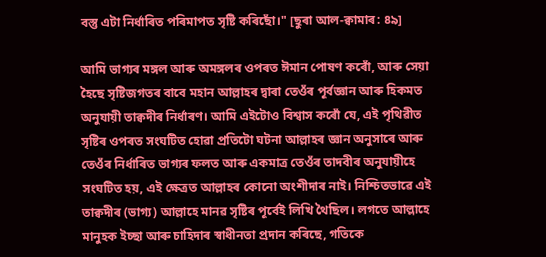বস্তু এটা নিৰ্ধাৰিত পৰিমাপত সৃষ্টি কৰিছোঁ।" [ছুৰা আল-ক্বামাৰ: ৪৯]

আমি ভাগ্যৰ মঙ্গল আৰু অমঙ্গলৰ ওপৰত ঈমান পোষণ কৰোঁ, আৰু সেয়া হৈছে সৃষ্টিজগতৰ বাবে মহান আল্লাহৰ দ্বাৰা তেওঁৰ পূৰ্বজ্ঞান আৰু হিকমত অনুযায়ী তাক্বদীৰ নিৰ্ধাৰণ। আমি এইটোও বিশ্বাস কৰোঁ যে, এই পৃথিৱীত সৃষ্টিৰ ওপৰত সংঘটিত হোৱা প্ৰতিটো ঘটনা আল্লাহৰ জ্ঞান অনুসাৰে আৰু তেওঁৰ নিৰ্ধাৰিত ভাগ্যৰ ফলত আৰু একমাত্ৰ তেওঁৰ তাদবীৰ অনুযায়ীহে সংঘটিত হয়, এই ক্ষেত্ৰত আল্লাহৰ কোনো অংশীদাৰ নাই। নিশ্চিতভাৱে এই তাক্বদীৰ (ভাগ্য) আল্লাহে মানৱ সৃষ্টিৰ পূৰ্বেই লিখি থৈছিল। লগতে আল্লাহে মানুহক ইচ্ছা আৰু চাহিদাৰ স্বাধীনতা প্ৰদান কৰিছে, গতিকে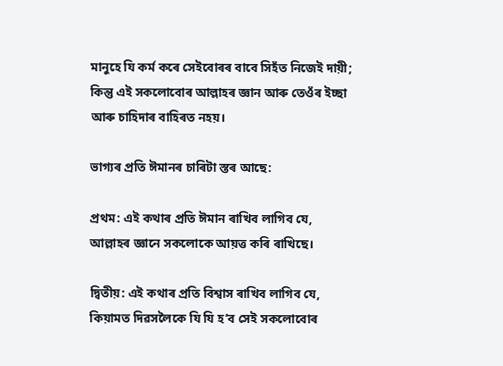মানুহে যি কৰ্ম কৰে সেইবোৰৰ বাবে সিহঁত নিজেই দায়ী; কিন্তু এই সকলোবোৰ আল্লাহৰ জ্ঞান আৰু তেওঁৰ ইচ্ছা আৰু চাহিদাৰ বাহিৰত নহয়।

ভাগ্যৰ প্ৰতি ঈমানৰ চাৰিটা স্তৰ আছে:

প্ৰথম: এই কথাৰ প্ৰতি ঈমান ৰাখিব লাগিব যে, আল্লাহৰ জ্ঞানে সকলোকে আয়ত্ত কৰি ৰাখিছে।

দ্বিতীয়: এই কথাৰ প্ৰতি বিশ্বাস ৰাখিব লাগিব যে, কিয়ামত দিৱসলৈকে যি যি হ’ব সেই সকলোবোৰ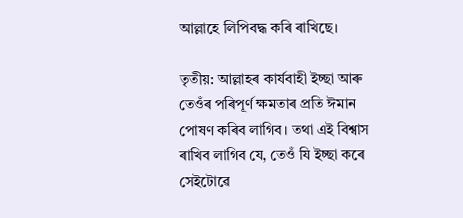আল্লাহে লিপিবদ্ধ কৰি ৰাখিছে।

তৃতীয়: আল্লাহৰ কাৰ্যবাহী ইচ্ছা আৰু তেওঁৰ পৰিপূৰ্ণ ক্ষমতাৰ প্ৰতি ঈমান পোষণ কৰিব লাগিব। তথা এই বিশ্বাস ৰাখিব লাগিব যে, তেওঁ যি ইচ্ছা কৰে সেইটোৱে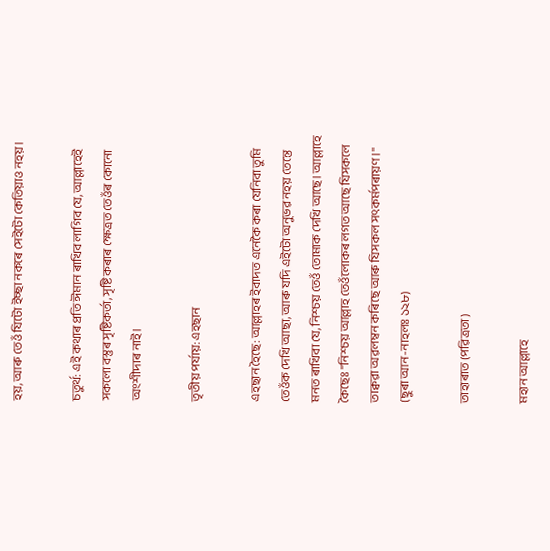হয়, আৰু তেওঁ যিটো ইচ্ছা নকৰে সেইটো কেতিয়াও নহয়।

চতুৰ্থ: এই কথাৰ প্ৰতি ঈমান ৰাখিব লাগিব যে, আল্লাহেই সকলো বস্তুৰ সৃষ্টিকৰ্তা, সৃষ্টি কৰাৰ ক্ষেত্ৰত তেওঁৰ কোনো অংশীদাৰ নাই।

তৃতীয় পৰ্যায়: এহছান

এহছান হৈছে: আল্লাহৰ ইবাদত এনেকৈ কৰা যেনিবা তুমি তেওঁক দেখি আছা, আৰু যদি এইটো অনুভৱ নহয় তেন্তে মনত ৰাখিবা যে, নিশ্চয় তেওঁ তোমাক দেখি আছে। আল্লাহে কৈছেঃ "নিশ্চয় আল্লাহ তেওঁলোকৰ লগত আছে যিসকলে তাক্বৱা অৱলম্বন কৰিছে আৰু যিসকল সৎকৰ্মপৰায়ণ।" (ছুৰা আন-নাহলঃ ১২৮)

তাহাৰাত (পৱিত্ৰতা)

মহান আল্লাহে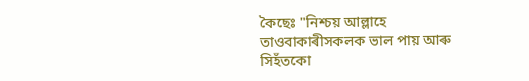কৈছেঃ "নিশ্চয় আল্লাহে তাওবাকাৰীসকলক ভাল পায় আৰু সিহঁতকো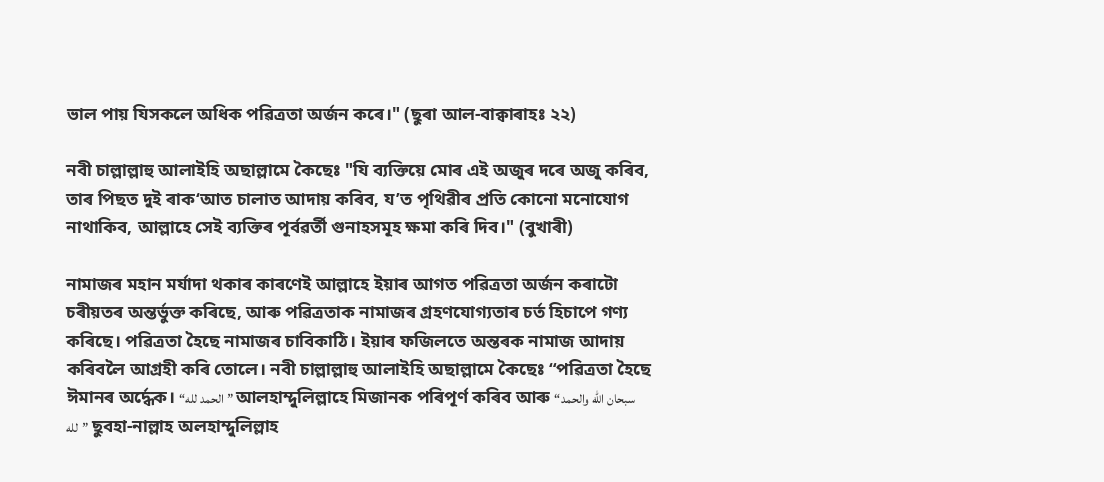ভাল পায় যিসকলে অধিক পৱিত্ৰতা অৰ্জন কৰে।" (ছুৰা আল-বাক্বাৰাহঃ ২২)

নবী চাল্লাল্লাহু আলাইহি অছাল্লামে কৈছেঃ "যি ব্যক্তিয়ে মোৰ এই অজুৰ দৰে অজু কৰিব, তাৰ পিছত দুই ৰাক‘আত চালাত আদায় কৰিব, য’ত পৃথিৱীৰ প্ৰতি কোনো মনোযোগ নাথাকিব, আল্লাহে সেই ব্যক্তিৰ পূৰ্বৱৰ্তী গুনাহসমূহ ক্ষমা কৰি দিব।" (বুখাৰী)

নামাজৰ মহান মৰ্যাদা থকাৰ কাৰণেই আল্লাহে ইয়াৰ আগত পৱিত্ৰতা অৰ্জন কৰাটো চৰীয়তৰ অন্তৰ্ভুক্ত কৰিছে, আৰু পৱিত্ৰতাক নামাজৰ গ্ৰহণযোগ্যতাৰ চৰ্ত হিচাপে গণ্য কৰিছে। পৱিত্ৰতা হৈছে নামাজৰ চাবিকাঠি। ইয়াৰ ফজিলতে অন্তৰক নামাজ আদায় কৰিবলৈ আগ্ৰহী কৰি তোলে। নবী চাল্লাল্লাহু আলাইহি অছাল্লামে কৈছেঃ “পৱিত্রতা হৈছে ঈমানৰ অৰ্দ্ধেক। “الحمد لله” আলহাম্দুলিল্লাহে মিজানক পৰিপূৰ্ণ কৰিব আৰু “سبحان الله والحمد لله” ছুবহা-নাল্লাহ অলহাম্দুলিল্লাহ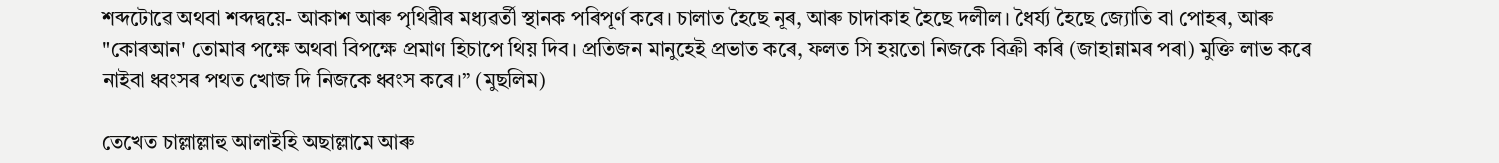শব্দটোৱে অথবা শব্দদ্বয়ে- আকাশ আৰু পৃথিৱীৰ মধ্যৱৰ্তী স্থানক পৰিপূৰ্ণ কৰে। চালাত হৈছে নূৰ, আৰু চাদাকাহ হৈছে দলীল। ধৈৰ্য্য হৈছে জ্যোতি বা পোহৰ, আৰু "কোৰআন' তোমাৰ পক্ষে অথবা বিপক্ষে প্রমাণ হিচাপে থিয় দিব। প্ৰতিজন মানুহেই প্ৰভাত কৰে, ফলত সি হয়তো নিজকে বিক্রী কৰি (জাহান্নামৰ পৰা) মুক্তি লাভ কৰে নাইবা ধ্বংসৰ পথত খোজ দি নিজকে ধ্বংস কৰে।” (মুছলিম)

তেখেত চাল্লাল্লাহু আলাইহি অছাল্লামে আৰু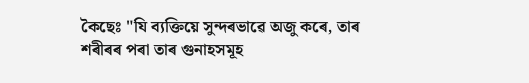কৈছেঃ "যি ব্যক্তিয়ে সুন্দৰভাৱে অজু কৰে, তাৰ শৰীৰৰ পৰা তাৰ গুনাহসমূহ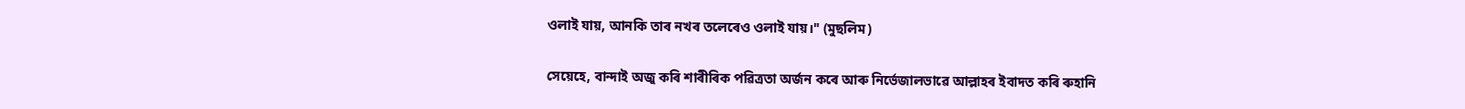ওলাই যায়, আনকি তাৰ নখৰ তলেৰেও ওলাই যায়।" (মুছলিম)

সেয়েহে, বান্দাই অজু কৰি শাৰীৰিক পৱিত্ৰতা অৰ্জন কৰে আৰু নিৰ্ভেজালভাৱে আল্লাহৰ ইবাদত কৰি ৰুহানি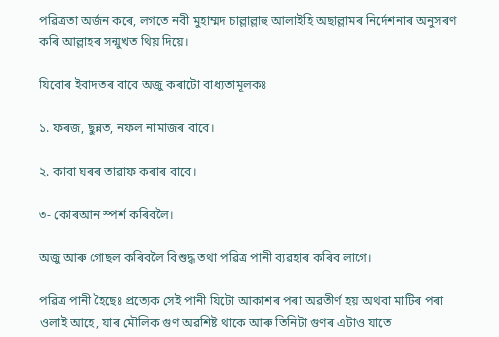পৱিত্ৰতা অৰ্জন কৰে, লগতে নবী মুহাম্মদ চাল্লাল্লাহু আলাইহি অছাল্লামৰ নিৰ্দেশনাৰ অনুসৰণ কৰি আল্লাহৰ সন্মুখত থিয় দিয়ে।

যিবোৰ ইবাদতৰ বাবে অজু কৰাটো বাধ্যতামূলকঃ

১. ফৰজ, ছুন্নত, নফল নামাজৰ বাবে।

২. কাবা ঘৰৰ তাৱাফ কৰাৰ বাবে।

৩- কোৰআন স্পৰ্শ কৰিবলৈ।

অজু আৰু গোছল কৰিবলৈ বিশুদ্ধ তথা পৱিত্ৰ পানী ব্যৱহাৰ কৰিব লাগে।

পৱিত্ৰ পানী হৈছেঃ প্ৰত্যেক সেই পানী যিটো আকাশৰ পৰা অৱতীৰ্ণ হয় অথবা মাটিৰ পৰা ওলাই আহে, যাৰ মৌলিক গুণ অৱশিষ্ট থাকে আৰু তিনিটা গুণৰ এটাও যাতে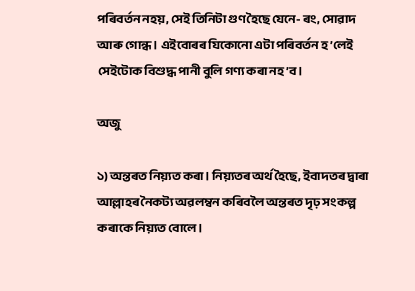পৰিবৰ্তন নহয়, সেই তিনিটা গুণ হৈছে যেনে- ৰং, সোৱাদ আৰু গোন্ধ। এইবোৰৰ যিকোনো এটা পৰিবৰ্তন হ’লেই সেইটোক বিশুদ্ধ পানী বুলি গণ্য কৰা নহ’ব।

অজু

১) অন্তৰত নিয়্যত কৰা। নিয়্যতৰ অৰ্থ হৈছে, ইবাদতৰ দ্বাৰা আল্লাহৰ নৈকট্য অৱলম্বন কৰিবলৈ অন্তৰত দৃঢ় সংকল্প কৰাকে নিয়্যত বোলে।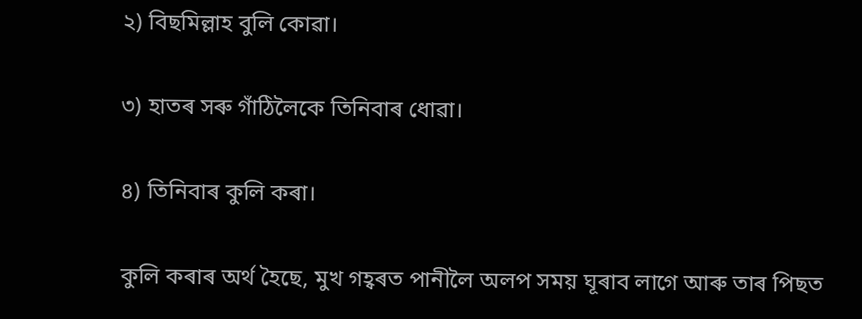২) বিছমিল্লাহ বুলি কোৱা।

৩) হাতৰ সৰু গাঁঠিলৈকে তিনিবাৰ ধোৱা।

৪) তিনিবাৰ কুলি কৰা।

কুলি কৰাৰ অৰ্থ হৈছে, মুখ গহ্বৰত পানীলৈ অলপ সময় ঘূৰাব লাগে আৰু তাৰ পিছত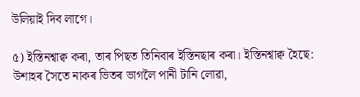উলিয়াই দিব লাগে।

৫) ইস্তিনশ্বাক্ব কৰা, তাৰ পিছত তিনিবাৰ ইস্তিনছাৰ কৰা। ইস্তিনশ্বাক্ব হৈছে: উশাহৰ সৈতে নাকৰ ভিতৰ ভাগলৈ পানী টানি লোৱা,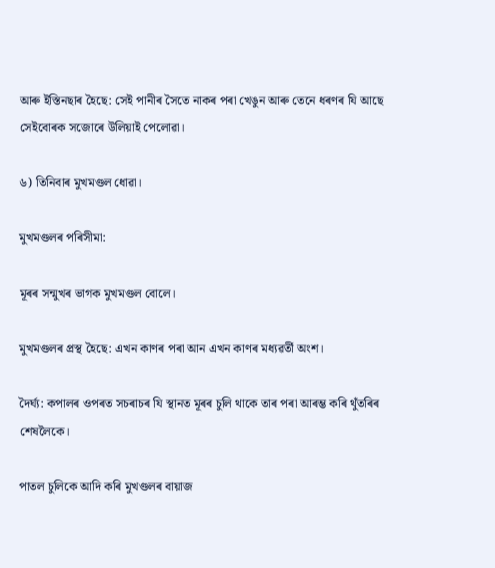আৰু ইস্তিনছাৰ হৈছে: সেই পানীৰ সৈতে নাকৰ পৰা খেঙুন আৰু তেনে ধৰণৰ যি আছে সেইবোৰক সজোৰে উলিয়াই পেলোৱা।

৬) তিনিবাৰ মুখমণ্ডল ধোৱা।

মুখমণ্ডলৰ পৰিসীমা:

মূৰৰ সন্মুখৰ ভাগক মুখমণ্ডল বোলে।

মুখমণ্ডলৰ প্ৰস্থ হৈছে: এখন কাণৰ পৰা আন এখন কাণৰ মধ্যৱৰ্তী অংশ।

দৈৰ্ঘ্য: কপালৰ ওপৰত সচৰাচৰ যি স্থানত মূৰৰ চুলি থাকে তাৰ পৰা আৰম্ভ কৰি থুঁতৰিৰ শেষলৈকে।

পাতল চুলিকে আদি কৰি মুখণ্ডলৰ বায়াজ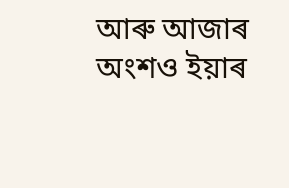আৰু আজাৰ অংশও ইয়াৰ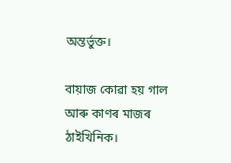অন্তৰ্ভুক্ত।

বায়াজ কোৱা হয় গাল আৰু কাণৰ মাজৰ ঠাইখিনিক।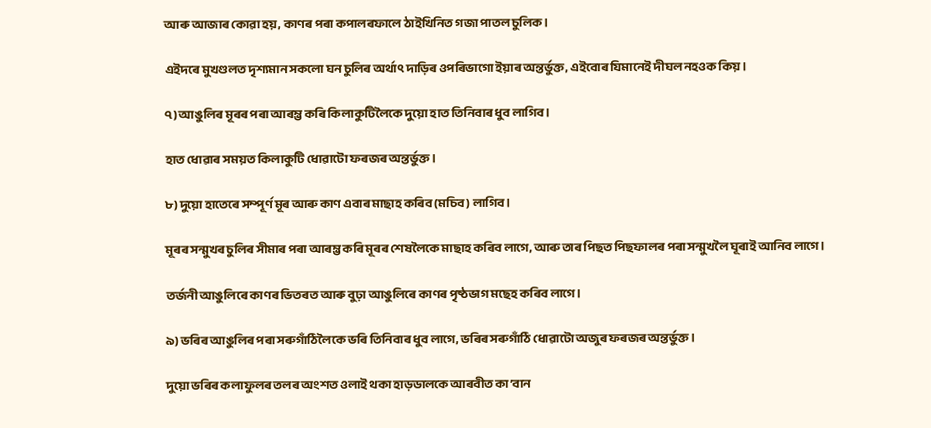আৰু আজাৰ কোৱা হয়, কাণৰ পৰা কপালৰফালে ঠাইখিনিত গজা পাতল চুলিক।

এইদৰে মুখণ্ডলত দৃশ্যমান সকলো ঘন চুলিৰ অৰ্থাৎ দাড়িৰ ওপৰিভাগো ইয়াৰ অন্তৰ্ভুক্ত, এইবোৰ যিমানেই দীঘল নহওক কিয়।

৭) আঙুলিৰ মূৰৰ পৰা আৰম্ভ কৰি কিলাকুটিলৈকে দুয়ো হাত তিনিবাৰ ধুব লাগিব।

হাত ধোৱাৰ সময়ত কিলাকুটি ধোৱাটো ফৰজৰ অন্তৰ্ভুক্ত।

৮) দুয়ো হাতেৰে সম্পূৰ্ণ মূৰ আৰু কাণ এবাৰ মাছাহ কৰিব (মচিব) লাগিব।

মূৰৰ সন্মুখৰ চুলিৰ সীমাৰ পৰা আৰম্ভ কৰি মূৰৰ শেষলৈকে মাছাহ কৰিব লাগে, আৰু তাৰ পিছত পিছফালৰ পৰা সন্মুখলৈ ঘূৰাই আনিব লাগে।

তৰ্জনী আঙুলিৰে কাণৰ ভিতৰত আৰু বুঢ়া আঙুলিৰে কাণৰ পৃষ্ঠভাগ মছেহ কৰিব লাগে।

৯) ভৰিৰ আঙুলিৰ পৰা সৰুগাঁঠিলৈকে ভৰি তিনিবাৰ ধুব লাগে, ভৰিৰ সৰুগাঁঠি ধোৱাটো অজুৰ ফৰজৰ অন্তৰ্ভুক্ত।

দুয়ো ভৰিৰ কলাফুলৰ তলৰ অংশত ওলাই থকা হাড়ডালকে আৰবীত কা’বান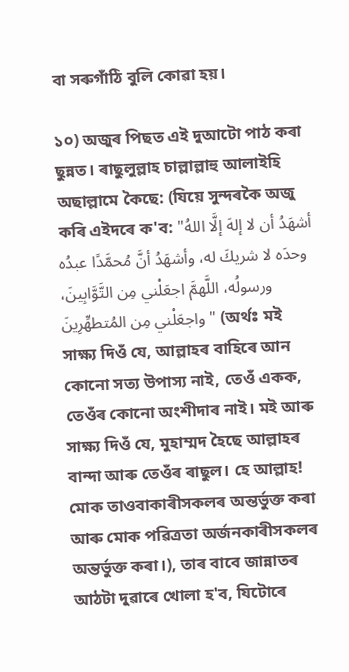বা সৰুগাঁঠি বুলি কোৱা হয়।

১০) অজুৰ পিছত এই দুআটো পাঠ কৰা ছুন্নত। ৰাছুলুল্লাহ চাল্লাল্লাহু আলাইহি অছাল্লামে কৈছে: (যিয়ে সুন্দৰকৈ অজু কৰি এইদৰে ক'ব: "أشهَدُ أن لا إلهَ إلَّا اللهُ وحدَه لا شريكَ له، وأشهَدُ أنَّ مُحمَّدًا عبدُه ورسولُه، اللَّهمَّ اجعَلْني مِن التَّوَّابِينَ، واجعَلْني مِن المُتطهِّرِينَ" (অৰ্থঃ মই সাক্ষ্য দিওঁ যে, আল্লাহৰ বাহিৰে আন কোনো সত্য উপাস্য নাই, তেওঁ একক, তেওঁৰ কোনো অংশীদাৰ নাই। মই আৰু সাক্ষ্য দিওঁ যে, মুহাম্মদ হৈছে আল্লাহৰ বান্দা আৰু তেওঁৰ ৰাছুল। হে আল্লাহ! মোক তাওবাকাৰীসকলৰ অন্তৰ্ভুক্ত কৰা আৰু মোক পৱিত্ৰতা অৰ্জনকাৰীসকলৰ অন্তৰ্ভুক্ত কৰা।), তাৰ বাবে জান্নাতৰ আঠটা দুৱাৰে খোলা হ'ব, যিটোৰে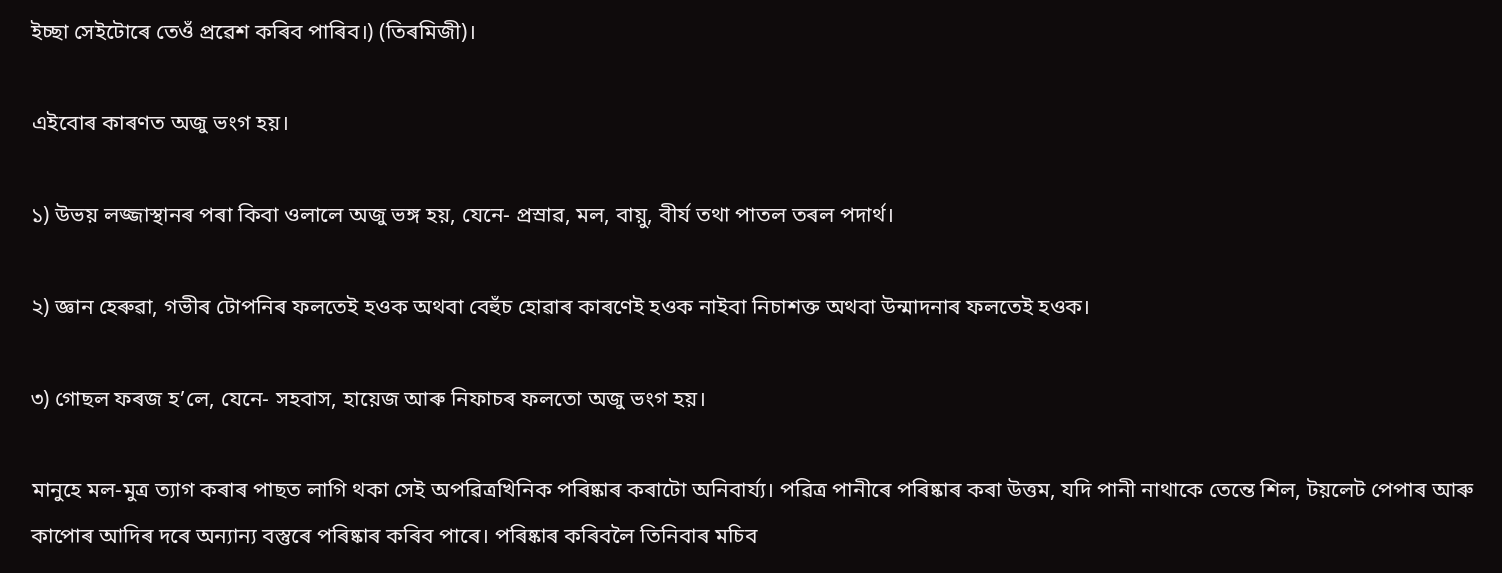ইচ্ছা সেইটোৰে তেওঁ প্ৰৱেশ কৰিব পাৰিব।) (তিৰমিজী)।

এইবোৰ কাৰণত অজু ভংগ হয়।

১) উভয় লজ্জাস্থানৰ পৰা কিবা ওলালে অজু ভঙ্গ হয়, যেনে- প্রস্রাৱ, মল, বায়ু, বীৰ্য তথা পাতল তৰল পদাৰ্থ।

২) জ্ঞান হেৰুৱা, গভীৰ টোপনিৰ ফলতেই হওক অথবা বেহুঁচ হোৱাৰ কাৰণেই হওক নাইবা নিচাশক্ত অথবা উন্মাদনাৰ ফলতেই হওক।

৩) গোছল ফৰজ হ’লে, যেনে- সহবাস, হায়েজ আৰু নিফাচৰ ফলতো অজু ভংগ হয়।

মানুহে মল-মুত্ৰ ত্যাগ কৰাৰ পাছত লাগি থকা সেই অপৱিত্ৰখিনিক পৰিষ্কাৰ কৰাটো অনিবাৰ্য্য। পৱিত্ৰ পানীৰে পৰিষ্কাৰ কৰা উত্তম, যদি পানী নাথাকে তেন্তে শিল, টয়লেট পেপাৰ আৰু কাপোৰ আদিৰ দৰে অন্যান্য বস্তুৰে পৰিষ্কাৰ কৰিব পাৰে। পৰিষ্কাৰ কৰিবলৈ তিনিবাৰ মচিব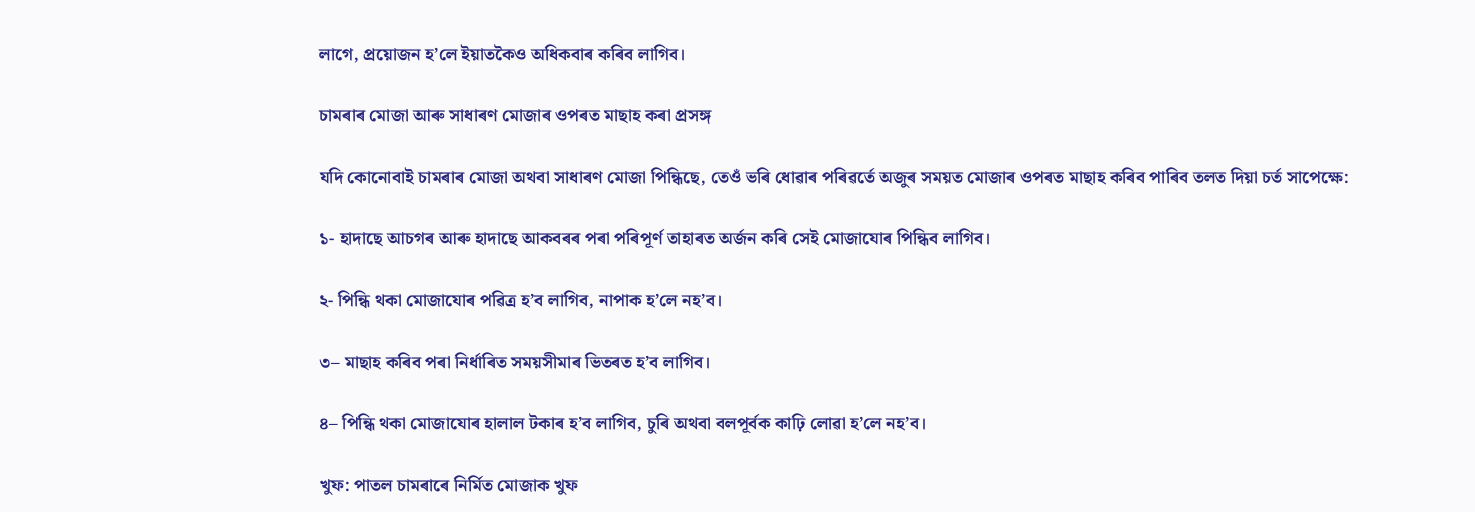লাগে, প্ৰয়োজন হ’লে ইয়াতকৈও অধিকবাৰ কৰিব লাগিব।

চামৰাৰ মোজা আৰু সাধাৰণ মোজাৰ ওপৰত মাছাহ কৰা প্ৰসঙ্গ

যদি কোনোবাই চামৰাৰ মোজা অথবা সাধাৰণ মোজা পিন্ধিছে, তেওঁ ভৰি ধোৱাৰ পৰিৱৰ্তে অজুৰ সময়ত মোজাৰ ওপৰত মাছাহ কৰিব পাৰিব তলত দিয়া চৰ্ত সাপেক্ষে:

১- হাদাছে আচগৰ আৰু হাদাছে আকবৰৰ পৰা পৰিপূৰ্ণ তাহাৰত অৰ্জন কৰি সেই মোজাযোৰ পিন্ধিব লাগিব।

২- পিন্ধি থকা মোজাযোৰ পৱিত্ৰ হ’ব লাগিব, নাপাক হ’লে নহ’ব।

৩– মাছাহ কৰিব পৰা নিৰ্ধাৰিত সময়সীমাৰ ভিতৰত হ’ব লাগিব।

৪– পিন্ধি থকা মোজাযোৰ হালাল টকাৰ হ’ব লাগিব, চুৰি অথবা বলপূৰ্বক কাঢ়ি লোৱা হ’লে নহ’ব।

খুফ: পাতল চামৰাৰে নিৰ্মিত মোজাক খুফ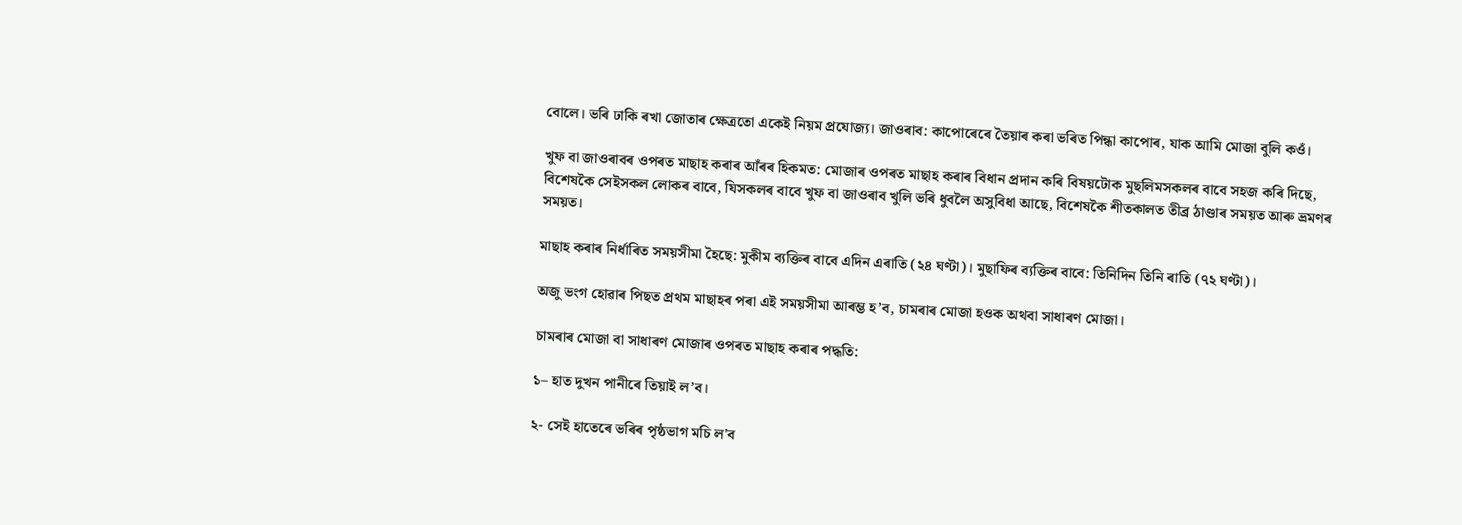বোলে। ভৰি ঢাকি ৰখা জোতাৰ ক্ষেত্ৰতো একেই নিয়ম প্ৰযোজ্য। জাওৰাব: কাপোৰেৰে তৈয়াৰ কৰা ভৰিত পিন্ধা কাপোৰ, যাক আমি মোজা বুলি কওঁ।

খুফ বা জাওৰাবৰ ওপৰত মাছাহ কৰাৰ আঁৰৰ হিকমত: মোজাৰ ওপৰত মাছাহ কৰাৰ বিধান প্ৰদান কৰি বিষয়টোক মুছলিমসকলৰ বাবে সহজ কৰি দিছে, বিশেষকৈ সেইসকল লোকৰ বাবে, যিসকলৰ বাবে খুফ বা জাওৰাব খুলি ভৰি ধুবলৈ অসুবিধা আছে, বিশেষকৈ শীতকালত তীব্ৰ ঠাণ্ডাৰ সময়ত আৰু ভ্ৰমণৰ সময়ত।

মাছাহ কৰাৰ নিৰ্ধাৰিত সময়সীমা হৈছে: মুকীম ব্যক্তিৰ বাবে এদিন এৰাতি (২৪ ঘণ্টা)। মুছাফিৰ ব্যক্তিৰ বাবে: তিনিদিন তিনি ৰাতি (৭২ ঘণ্টা)।

অজু ভংগ হোৱাৰ পিছত প্ৰথম মাছাহৰ পৰা এই সময়সীমা আৰম্ভ হ’ব, চামৰাৰ মোজা হওক অথবা সাধাৰণ মোজা।

চামৰাৰ মোজা বা সাধাৰণ মোজাৰ ওপৰত মাছাহ কৰাৰ পদ্ধতি:

১– হাত দুখন পানীৰে তিয়াই ল’ব।

২- সেই হাতেৰে ভৰিৰ পৃষ্ঠভাগ মচি ল'ব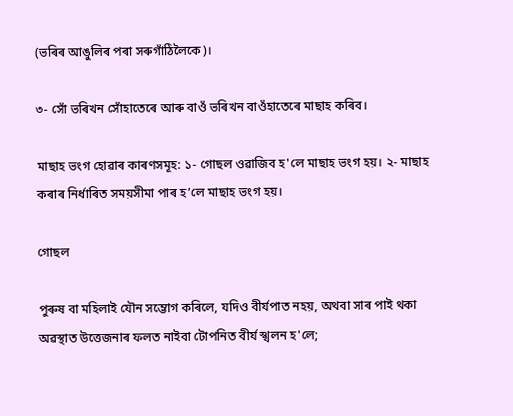(ভৰিৰ আঙুলিৰ পৰা সৰুগাঁঠিলৈকে)।

৩- সোঁ ভৰিখন সোঁহাতেৰে আৰু বাওঁ ভৰিখন বাওঁহাতেৰে মাছাহ কৰিব।

মাছাহ ভংগ হোৱাৰ কাৰণসমূহ: ১- গোছল ওৱাজিব হ'লে মাছাহ ভংগ হয়। ২- মাছাহ কৰাৰ নিৰ্ধাৰিত সময়সীমা পাৰ হ’লে মাছাহ ভংগ হয়।

গোছল

পুৰুষ বা মহিলাই যৌন সম্ভোগ কৰিলে, যদিও বীৰ্যপাত নহয়, অথবা সাৰ পাই থকা অৱস্থাত উত্তেজনাৰ ফলত নাইবা টোপনিত বীৰ্য স্খলন হ'লে;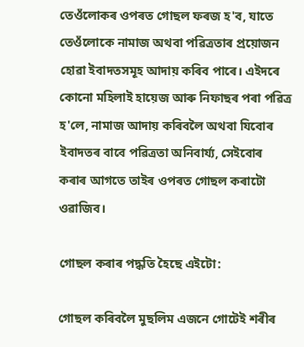তেওঁলোকৰ ওপৰত গোছল ফৰজ হ'ব, যাতে তেওঁলোকে নামাজ অথবা পৱিত্ৰতাৰ প্ৰয়োজন হোৱা ইবাদতসমূহ আদায় কৰিব পাৰে। এইদৰে কোনো মহিলাই হায়েজ আৰু নিফাছৰ পৰা পৱিত্ৰ হ'লে, নামাজ আদায় কৰিবলৈ অথবা যিবোৰ ইবাদতৰ বাবে পৱিত্ৰতা অনিবাৰ্য্য, সেইবোৰ কৰাৰ আগতে তাইৰ ওপৰত গোছল কৰাটো ওৱাজিব।

গোছল কৰাৰ পদ্ধতি হৈছে এইটো:

গোছল কৰিবলৈ মুছলিম এজনে গোটেই শৰীৰ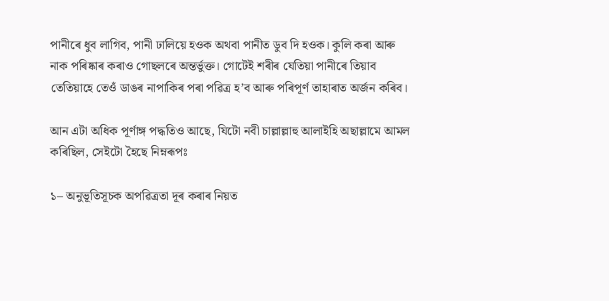পানীৰে ধুব লাগিব, পানী ঢালিয়ে হওক অথবা পানীত ডুব দি হওক। কুলি কৰা আৰু নাক পৰিষ্কাৰ কৰাও গোছলৰে অন্তৰ্ভুক্ত। গোটেই শৰীৰ যেতিয়া পানীৰে তিয়াব তেতিয়াহে তেওঁ ডাঙৰ নাপাকিৰ পৰা পৱিত্ৰ হ’ব আৰু পৰিপূৰ্ণ তাহাৰাত অৰ্জন কৰিব।

আন এটা অধিক পূর্ণাঙ্গ পদ্ধতিও আছে, যিটো নবী চাল্লাল্লাহু আলাইহি অছাল্লামে আমল কৰিছিল, সেইটো হৈছে নিম্নৰূপঃ

১– অনুভূতিসূচক অপৱিত্ৰতা দূৰ কৰাৰ নিয়ত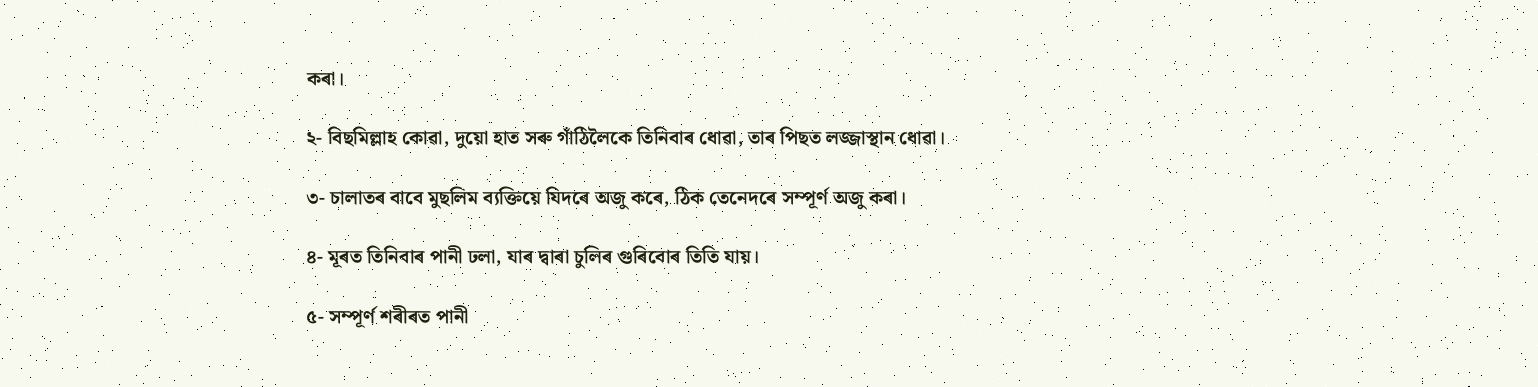কৰা।

২- বিছমিল্লাহ কোৱা, দুয়ো হাত সৰু গাঁঠিলৈকে তিনিবাৰ ধোৱা, তাৰ পিছত লজ্জাস্থান ধোৱা।

৩- চালাতৰ বাবে মুছলিম ব্যক্তিয়ে যিদৰে অজু কৰে, ঠিক তেনেদৰে সম্পূৰ্ণ অজু কৰা।

৪- মূৰত তিনিবাৰ পানী ঢলা, যাৰ দ্বাৰা চুলিৰ গুৰিবোৰ তিতি যায়।

৫- সম্পূৰ্ণ শৰীৰত পানী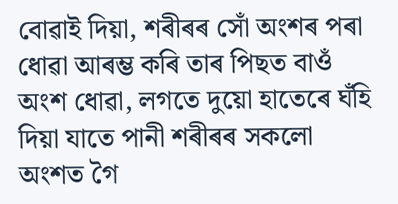বোৱাই দিয়া, শৰীৰৰ সোঁ অংশৰ পৰা ধোৱা আৰম্ভ কৰি তাৰ পিছত বাওঁ অংশ ধোৱা, লগতে দুয়ো হাতেৰে ঘঁহি দিয়া যাতে পানী শৰীৰৰ সকলো অংশত গৈ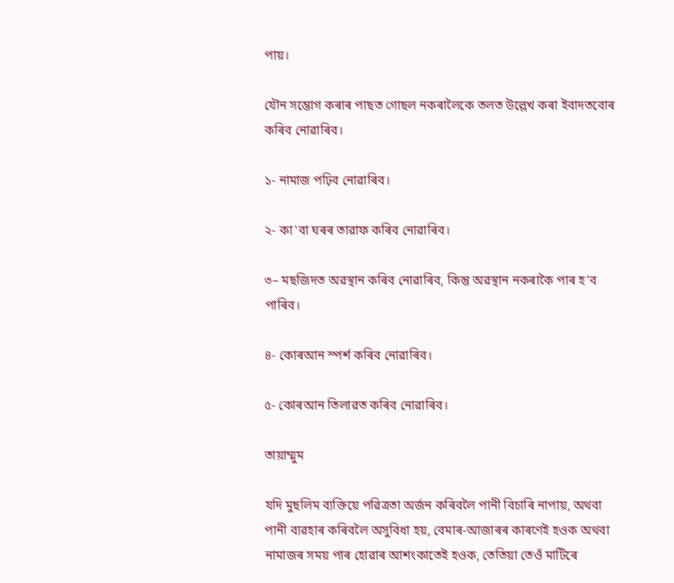পায়।

যৌন সম্ভোগ কৰাৰ পাছত গোছল নকৰালৈকে তলত উল্লেখ কৰা ইবাদতবোৰ কৰিব নোৱাৰিব।

১- নামাজ পঢ়িব নোৱাৰিব।

২- কা'বা ঘৰৰ তাৱাফ কৰিব নোৱাৰিব।

৩– মছজিদত অৱস্থান কৰিব নোৱাৰিব, কিন্তু অৱস্থান নকৰাকৈ পাৰ হ’ব পাৰিব।

৪- কোৰআন স্পৰ্শ কৰিব নোৱাৰিব।

৫- কোৰআন তিলাৱত কৰিব নোৱাৰিব।

তায়াম্মুম

যদি মুছলিম ব্যক্তিয়ে পৱিত্রতা অৰ্জন কৰিবলৈ পানী বিচাৰি নাপায়, অথবা পানী ব্যৱহাৰ কৰিবলৈ অসুবিধা হয়, বেমাৰ-আজাৰৰ কাৰণেই হওক অথবা নামাজৰ সময় পাৰ হোৱাৰ আশংকাতেই হওক, তেতিয়া তেওঁ মাটিৰে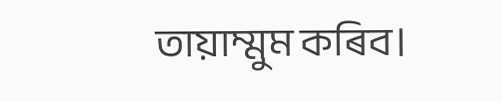তায়াম্মুম কৰিব।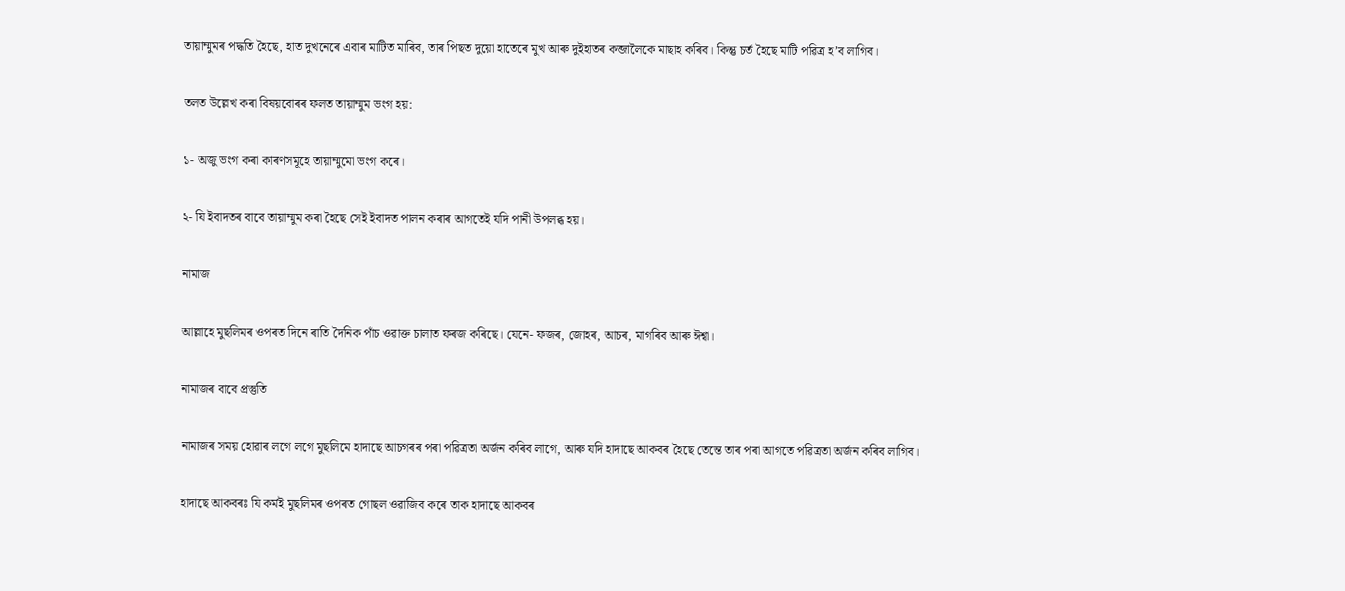তায়াম্মুমৰ পদ্ধতি হৈছে, হাত দুখনেৰে এবাৰ মাটিত মাৰিব, তাৰ পিছত দুয়ো হাতেৰে মুখ আৰু দুইহাতৰ কব্জালৈকে মাছাহ কৰিব। কিন্তু চৰ্ত হৈছে মাটি পৱিত্ৰ হ’ব লাগিব।

তলত উল্লেখ কৰা বিষয়বোৰৰ ফলত তায়াম্মুম ভংগ হয়:

১- অজু ভংগ কৰা কাৰণসমূহে তায়াম্মুমো ভংগ কৰে।

২- যি ইবাদতৰ বাবে তায়াম্মুম কৰা হৈছে সেই ইবাদত পালন কৰাৰ আগতেই যদি পানী উপলব্ধ হয়।

নামাজ

আল্লাহে মুছলিমৰ ওপৰত দিনে ৰাতি দৈনিক পাঁচ ওৱাক্ত চালাত ফৰজ কৰিছে। যেনে- ফজৰ, জোহৰ, আচৰ, মাগৰিব আৰু ঈশ্বা।

নামাজৰ বাবে প্ৰস্তুতি

নামাজৰ সময় হোৱাৰ লগে লগে মুছলিমে হাদাছে আচগৰৰ পৰা পৱিত্ৰতা অৰ্জন কৰিব লাগে, আৰু যদি হাদাছে আকবৰ হৈছে তেন্তে তাৰ পৰা আগতে পৱিত্ৰতা অৰ্জন কৰিব লাগিব।

হাদাছে আকবৰঃ যি কৰ্মই মুছলিমৰ ওপৰত গোছল ওৱাজিব কৰে তাক হাদাছে আকবৰ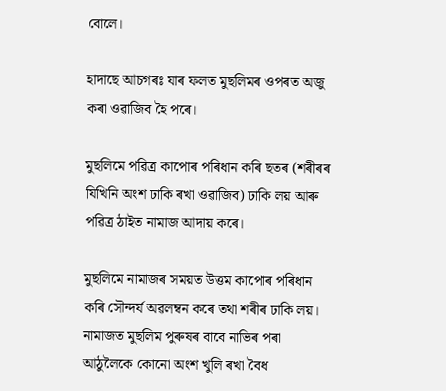বোলে।

হাদাছে আচগৰঃ যাৰ ফলত মুছলিমৰ ওপৰত অজু কৰা ওৱাজিব হৈ পৰে।

মুছলিমে পৱিত্ৰ কাপোৰ পৰিধান কৰি ছতৰ (শৰীৰৰ যিখিনি অংশ ঢাকি ৰখা ওৱাজিব) ঢাকি লয় আৰু পৱিত্ৰ ঠাইত নামাজ আদায় কৰে।

মুছলিমে নামাজৰ সময়ত উত্তম কাপোৰ পৰিধান কৰি সৌন্দৰ্য অৱলম্বন কৰে তথা শৰীৰ ঢাকি লয়। নামাজত মুছলিম পুৰুষৰ বাবে নাভিৰ পৰা আঠুলৈকে কোনো অংশ খুলি ৰখা বৈধ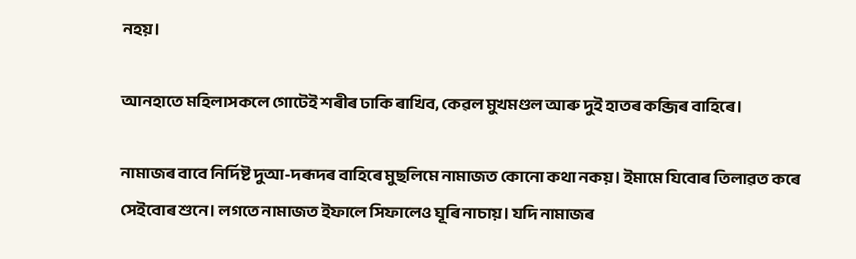নহয়।

আনহাতে মহিলাসকলে গোটেই শৰীৰ ঢাকি ৰাখিব, কেৱল মুখমণ্ডল আৰু দুই হাতৰ কব্জিৰ বাহিৰে।

নামাজৰ বাবে নিৰ্দিষ্ট দুআ-দৰূদৰ বাহিৰে মুছলিমে নামাজত কোনো কথা নকয়। ইমামে যিবোৰ তিলাৱত কৰে সেইবোৰ শুনে। লগতে নামাজত ইফালে সিফালেও ঘূৰি নাচায়। যদি নামাজৰ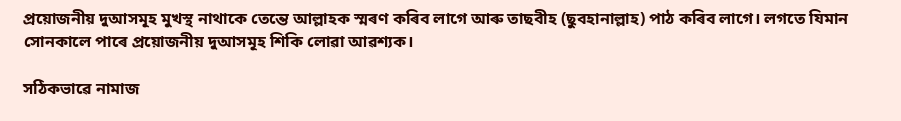প্ৰয়োজনীয় দুআসমূহ মুখস্থ নাথাকে তেন্তে আল্লাহক স্মৰণ কৰিব লাগে আৰু তাছবীহ (ছুবহানাল্লাহ) পাঠ কৰিব লাগে। লগতে যিমান সোনকালে পাৰে প্ৰয়োজনীয় দুআসমূহ শিকি লোৱা আৱশ্যক।

সঠিকভাৱে নামাজ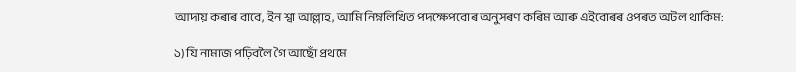আদায় কৰাৰ বাবে, ইন শ্বা আল্লাহ, আমি নিম্নলিখিত পদক্ষেপবোৰ অনুসৰণ কৰিম আৰু এইবোৰৰ ওপৰত অটল থাকিম:

১) যি নামাজ পঢ়িবলৈ গৈ আছোঁ প্ৰথমে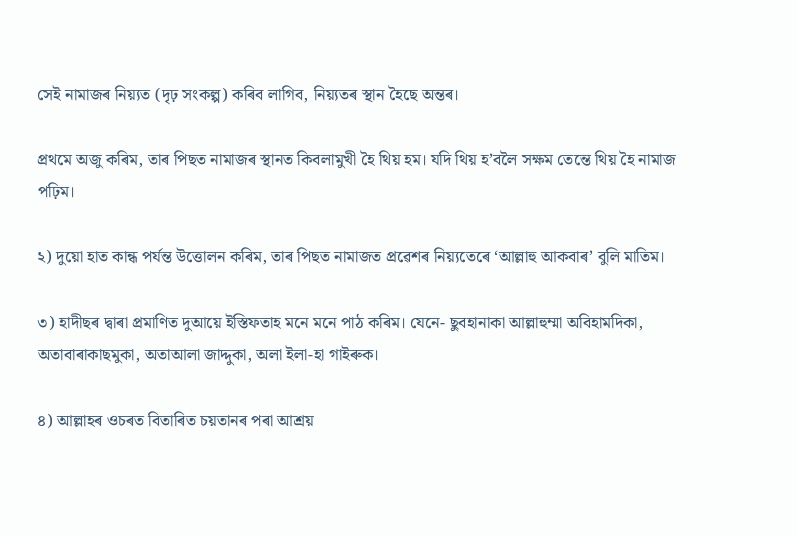সেই নামাজৰ নিয়্যত (দৃঢ় সংকল্প) কৰিব লাগিব, নিয়্যতৰ স্থান হৈছে অন্তৰ।

প্ৰথমে অজু কৰিম, তাৰ পিছত নামাজৰ স্থানত কিবলামুখী হৈ থিয় হম। যদি থিয় হ’বলৈ সক্ষম তেন্তে থিয় হৈ নামাজ পঢ়িম।

২) দুয়ো হাত কান্ধ পৰ্যন্ত উত্তোলন কৰিম, তাৰ পিছত নামাজত প্ৰৱেশৰ নিয়্যতেৰে ‘আল্লাহু আকবাৰ’ বুলি মাতিম।

৩) হাদীছৰ দ্বাৰা প্ৰমাণিত দুআয়ে ইস্তিফতাহ মনে মনে পাঠ কৰিম। যেনে- ছুবহানাকা আল্লাহুম্মা অবিহামদিকা, অতাবাৰাকাছমুকা, অতাআলা জাদ্দুকা, অলা ইলা-হা গাইৰুক।

৪) আল্লাহৰ ওচৰত বিতাৰিত চয়তানৰ পৰা আশ্ৰয়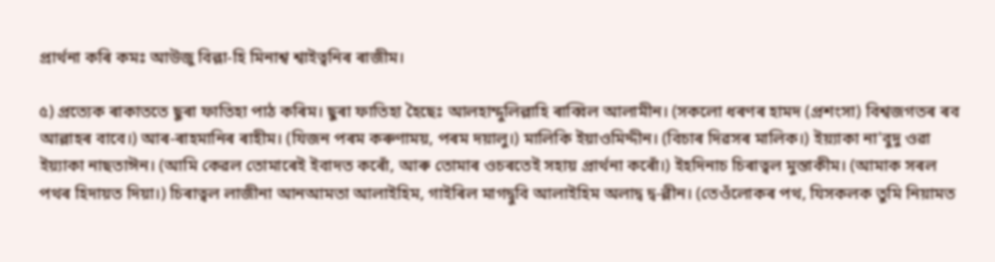প্ৰাৰ্থনা কৰি কমঃ আউজু বিল্লা-হি মিনাশ্ব শ্বাইত্বনিৰ ৰাজীম।

৫) প্ৰত্যেক ৰাকাততে ছুৰা ফাতিহা পাঠ কৰিম। ছুৰা ফাতিহা হৈছেঃ আলহাম্দুলিল্লাহি ৰাব্বিল আলামীন। (সকলো ধৰণৰ হামদ (প্ৰশংসা) বিশ্বজগতৰ ৰব আল্লাহৰ বাবে।) আৰ-ৰাহমানিৰ ৰাহীম। (যিজন পৰম কৰুণাময়, পৰম দয়ালু।) মালিকি ইয়াওমিদ্দীন। (বিচাৰ দিৱসৰ মালিক।) ইয়্যাকা না'বুদু ওৱা ইয়্যাকা নাছতাঈন। (আমি কেৱল তোমাৰেই ইবাদত কৰোঁ, আৰু তোমাৰ ওচৰতেই সহায় প্ৰাৰ্থনা কৰোঁ।) ইহদিনাচ চিৰাত্বল মুস্তাকীম। (আমাক সৰল পথৰ হিদায়ত দিয়া।) চিৰাত্বল লাজীনা আনআমতা আলাইহিম, গাইৰিল মাগদ্বুবি আলাইহিম অলাদ্ব দ্ব-ল্লীন। (তেওঁলোকৰ পথ, যিসকলক তুমি নিয়ামত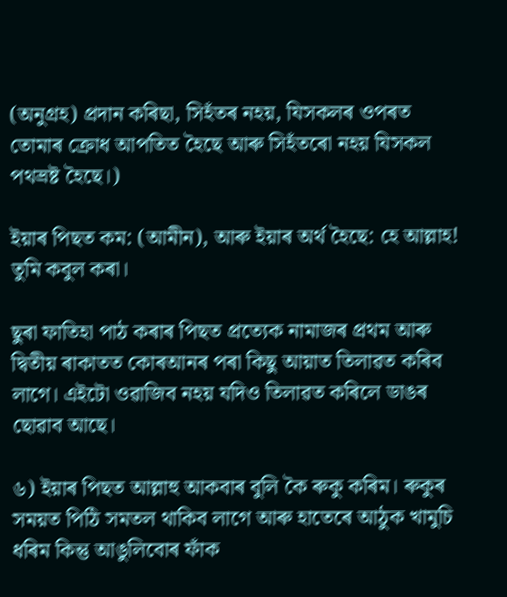(অনুগ্ৰহ) প্ৰদান কৰিছা, সিহঁতৰ নহয়, যিসকলৰ ওপৰত তোমাৰ ক্ৰোধ আপতিত হৈছে আৰু সিহঁতৰো নহয় যিসকল পথভ্ৰষ্ট হৈছে।)

ইয়াৰ পিছত কম: (আমীন), আৰু ইয়াৰ অর্থ হৈছে: হে আল্লাহ! তুমি কবুল কৰা।

ছুৰা ফাতিহা পাঠ কৰাৰ পিছত প্ৰত্যেক নামাজৰ প্ৰথম আৰু দ্বিতীয় ৰাকাতত কোৰআনৰ পৰা কিছু আয়াত তিলাৱত কৰিব লাগে। এইটো ওৱাজিব নহয় যদিও তিলাৱত কৰিলে ডাঙৰ ছোৱাব আছে।

৬) ইয়াৰ পিছত আল্লাহু আকবাৰ বুলি কৈ ৰুকু কৰিম। ৰুকুৰ সময়ত পিঠি সমতল থাকিব লাগে আৰু হাতেৰে আঠুক খামুচি ধৰিম কিন্তু আঙুলিবোৰ ফাঁক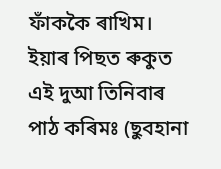ফাঁককৈ ৰাখিম। ইয়াৰ পিছত ৰুকুত এই দুআ তিনিবাৰ পাঠ কৰিমঃ (ছুবহানা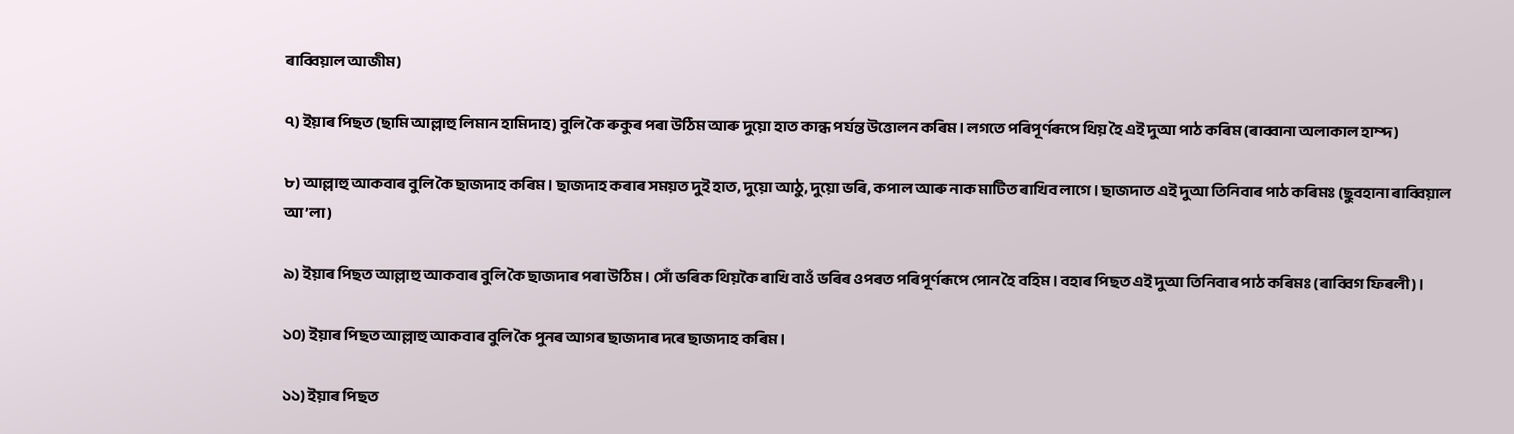ৰাব্বিয়াল আজীম)

৭) ইয়াৰ পিছত (ছামি আল্লাহু লিমান হামিদাহ) বুলি কৈ ৰুকুৰ পৰা উঠিম আৰু দুয়ো হাত কান্ধ পৰ্যন্ত উত্তোলন কৰিম। লগতে পৰিপূৰ্ণৰূপে থিয় হৈ এই দুআ পাঠ কৰিম (ৰাব্বানা অলাকাল হাম্দ)

৮) আল্লাহু আকবাৰ বুলি কৈ ছাজদাহ কৰিম। ছাজদাহ কৰাৰ সময়ত দুই হাত, দুয়ো আঠু, দুয়ো ভৰি, কপাল আৰু নাক মাটিত ৰাখিব লাগে। ছাজদাত এই দুআ তিনিবাৰ পাঠ কৰিমঃ (ছুবহানা ৰাব্বিয়াল আ’লা)

৯) ইয়াৰ পিছত আল্লাহু আকবাৰ বুলি কৈ ছাজদাৰ পৰা উঠিম। সোঁ ভৰিক থিয়কৈ ৰাখি বাওঁ ভৰিৰ ওপৰত পৰিপূৰ্ণৰূপে পোন হৈ বহিম। বহাৰ পিছত এই দুআ তিনিবাৰ পাঠ কৰিমঃ (ৰাব্বিগ ফিৰলী)।

১০) ইয়াৰ পিছত আল্লাহু আকবাৰ বুলি কৈ পুনৰ আগৰ ছাজদাৰ দৰে ছাজদাহ কৰিম।

১১) ইয়াৰ পিছত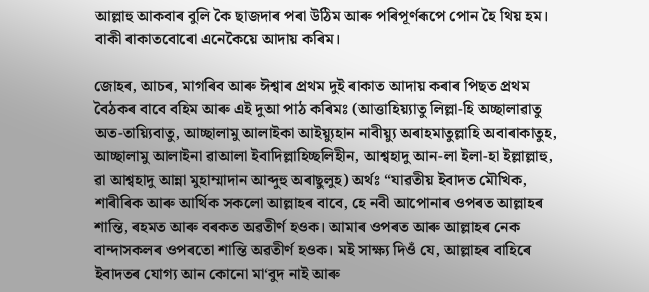আল্লাহু আকবাৰ বুলি কৈ ছাজদাৰ পৰা উঠিম আৰু পৰিপূৰ্ণৰূপে পোন হৈ থিয় হম। বাকী ৰাকাতবোৰো এনেকৈয়ে আদায় কৰিম।

জোহৰ, আচৰ, মাগৰিব আৰু ঈশ্বাৰ প্ৰথম দুই ৰাকাত আদায় কৰাৰ পিছত প্ৰথম বৈঠকৰ বাবে বহিম আৰু এই দুআ পাঠ কৰিমঃ (আত্তাহিয়্যাতু লিল্লা-হি অচ্ছালাৱাতু অত-তায়্যিবাতু, আচ্ছালামু আলাইকা আইয়্যুহান নাবীয়্যু অৰাহমাতুল্লাহি অবাৰাকাতুহ, আচ্ছালামু আলাইনা ৱাআলা ইবাদিল্লাহিচ্ছলিহীন, আশ্বহাদু আন-লা ইলা-হা ইল্লাল্লাহু, ৱা আশ্বহাদু আন্না মুহাম্মাদান আব্দুহু অৰাছুলুহ) অৰ্থঃ “যাৱতীয় ইবাদত মৌখিক, শাৰীৰিক আৰু আৰ্থিক সকলো আল্লাহৰ বাবে, হে নবী আপোনাৰ ওপৰত আল্লাহৰ শান্তি, ৰহমত আৰু বৰকত অৱতীৰ্ণ হওক। আমাৰ ওপৰত আৰু আল্লাহৰ নেক বান্দাসকলৰ ওপৰতো শান্তি অৱতীৰ্ণ হওক। মই সাক্ষ্য দিওঁ যে, আল্লাহৰ বাহিৰে ইবাদতৰ যোগ্য আন কোনো মা‘বুদ নাই আৰু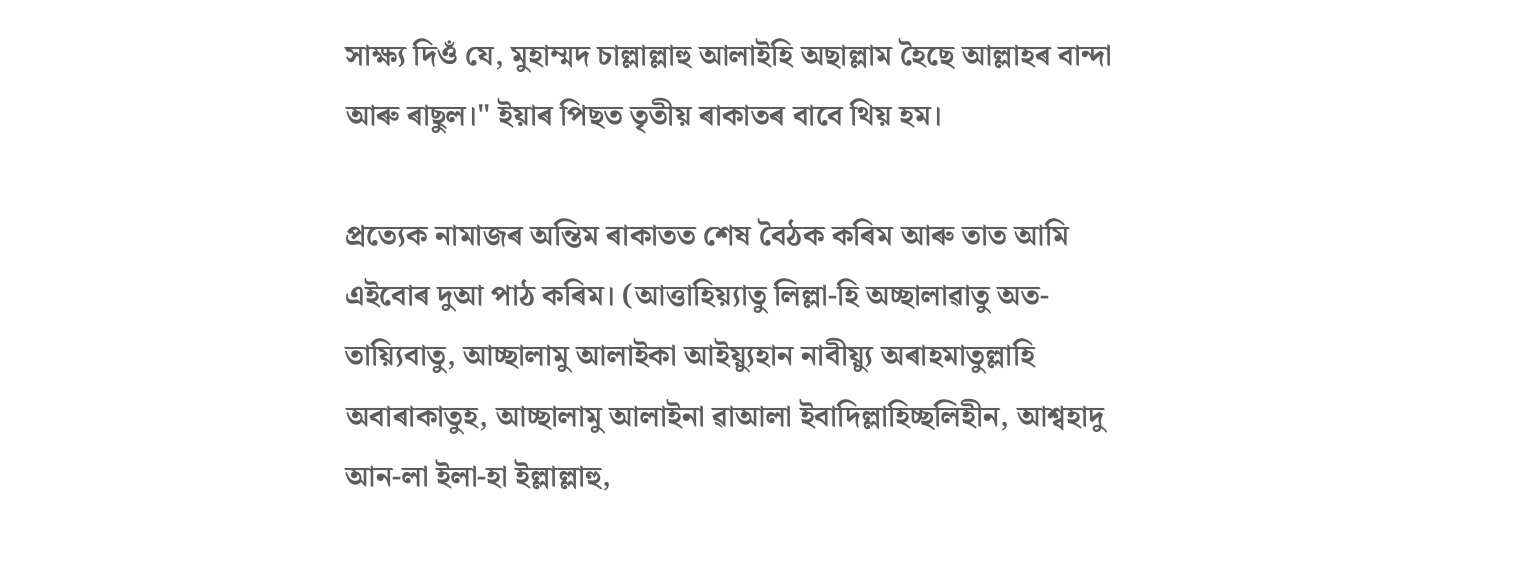সাক্ষ্য দিওঁ যে, মুহাম্মদ চাল্লাল্লাহু আলাইহি অছাল্লাম হৈছে আল্লাহৰ বান্দা আৰু ৰাছুল।" ইয়াৰ পিছত তৃতীয় ৰাকাতৰ বাবে থিয় হম।

প্ৰত্যেক নামাজৰ অন্তিম ৰাকাতত শেষ বৈঠক কৰিম আৰু তাত আমি এইবোৰ দুআ পাঠ কৰিম। (আত্তাহিয়্যাতু লিল্লা-হি অচ্ছালাৱাতু অত-তায়্যিবাতু, আচ্ছালামু আলাইকা আইয়্যুহান নাবীয়্যু অৰাহমাতুল্লাহি অবাৰাকাতুহ, আচ্ছালামু আলাইনা ৱাআলা ইবাদিল্লাহিচ্ছলিহীন, আশ্বহাদু আন-লা ইলা-হা ইল্লাল্লাহু,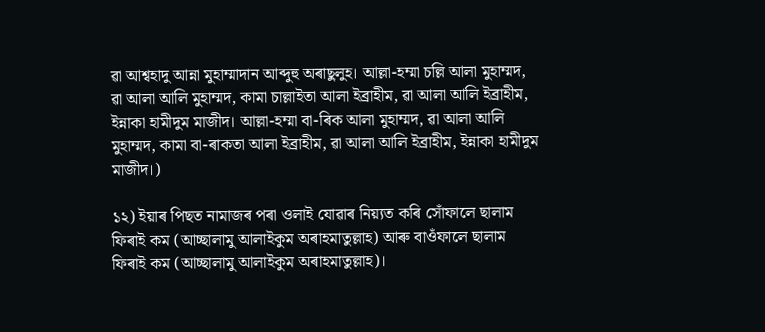ৱা আশ্বহাদু আন্না মুহাম্মাদান আব্দুহু অৰাছুলুহ। আল্লা-হম্মা চল্লি আলা মুহাম্মদ, ৱা আলা আলি মুহাম্মদ, কামা চাল্লাইতা আলা ইব্ৰাহীম, ৱা আলা আলি ইব্ৰাহীম, ইন্নাকা হামীদুম মাজীদ। আল্লা-হম্মা বা-ৰিক আলা মুহাম্মদ, ৱা আলা আলি মুহাম্মদ, কামা বা-ৰাকতা আলা ইব্ৰাহীম, ৱা আলা আলি ইব্ৰাহীম, ইন্নাকা হামীদুম মাজীদ।)

১২) ইয়াৰ পিছত নামাজৰ পৰা ওলাই যোৱাৰ নিয়্যত কৰি সোঁফালে ছালাম ফিৰাই কম (আচ্ছালামু আলাইকুম অৰাহমাতুল্লাহ) আৰু বাওঁফালে ছালাম ফিৰাই কম (আচ্ছালামু আলাইকুম অৰাহমাতুল্লাহ)।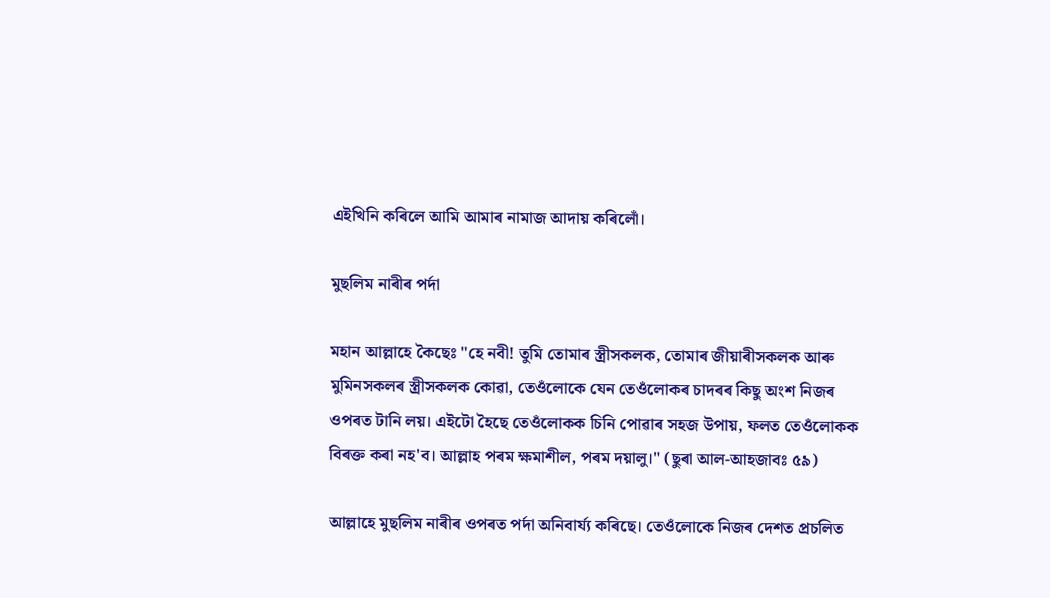এইখিনি কৰিলে আমি আমাৰ নামাজ আদায় কৰিলোঁ।

মুছলিম নাৰীৰ পৰ্দা

মহান আল্লাহে কৈছেঃ "হে নবী! তুমি তোমাৰ স্ত্ৰীসকলক, তোমাৰ জীয়াৰীসকলক আৰু মুমিনসকলৰ স্ত্ৰীসকলক কোৱা, তেওঁলোকে যেন তেওঁলোকৰ চাদৰৰ কিছু অংশ নিজৰ ওপৰত টানি লয়। এইটো হৈছে তেওঁলোকক চিনি পোৱাৰ সহজ উপায়, ফলত তেওঁলোকক বিৰক্ত কৰা নহ'ব। আল্লাহ পৰম ক্ষমাশীল, পৰম দয়ালু।" (ছুৰা আল-আহজাবঃ ৫৯)

আল্লাহে মুছলিম নাৰীৰ ওপৰত পৰ্দা অনিবাৰ্য্য কৰিছে। তেওঁলোকে নিজৰ দেশত প্ৰচলিত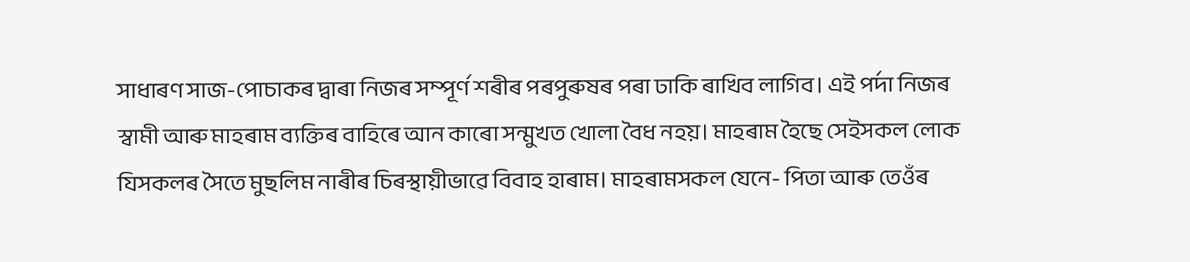সাধাৰণ সাজ-পোচাকৰ দ্বাৰা নিজৰ সম্পূৰ্ণ শৰীৰ পৰপুৰুষৰ পৰা ঢাকি ৰাখিব লাগিব। এই পৰ্দা নিজৰ স্বামী আৰু মাহৰাম ব্যক্তিৰ বাহিৰে আন কাৰো সন্মুখত খোলা বৈধ নহয়। মাহৰাম হৈছে সেইসকল লোক যিসকলৰ সৈতে মুছলিম নাৰীৰ চিৰস্থায়ীভাৱে বিবাহ হাৰাম। মাহৰামসকল যেনে- পিতা আৰু তেওঁৰ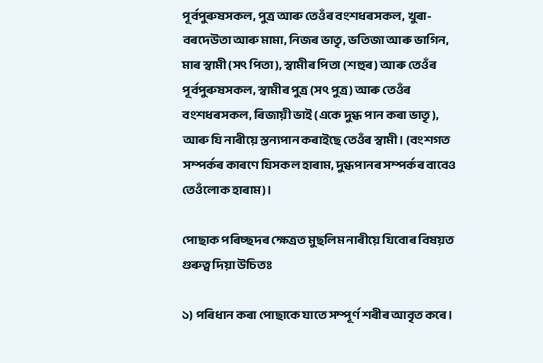পূৰ্বপুৰুষসকল, পুত্ৰ আৰু তেওঁৰ বংশধৰসকল, খুৰা-বৰদেউতা আৰু মামা, নিজৰ ভাতৃ, ভতিজা আৰু ভাগিন, মাৰ স্বামী (সৎ পিতা), স্বামীৰ পিতা (শহুৰ) আৰু তেওঁৰ পূৰ্বপুৰুষসকল, স্বামীৰ পুত্ৰ (সৎ পুত্ৰ) আৰু তেওঁৰ বংশধৰসকল, ৰিজায়ী ভাই (একে দুগ্ধ পান কৰা ভাতৃ), আৰু যি নাৰীয়ে স্তন্যপান কৰাইছে তেওঁৰ স্বামী। (বংশগত সম্পৰ্কৰ কাৰণে যিসকল হাৰাম, দুগ্ধপানৰ সম্পৰ্কৰ বাবেও তেওঁলোক হাৰাম)।

পোছাক পৰিচ্ছদৰ ক্ষেত্ৰত মুছলিম নাৰীয়ে যিবোৰ বিষয়ত গুৰুত্ব দিয়া উচিতঃ

১) পৰিধান কৰা পোছাকে যাতে সম্পূৰ্ণ শৰীৰ আবৃত কৰে।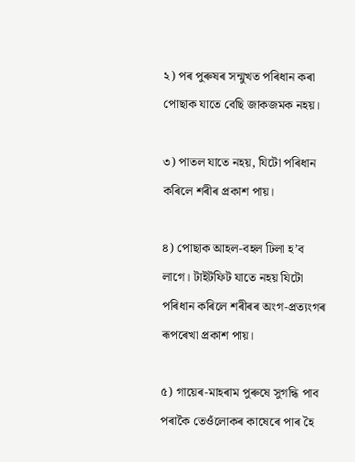২) পৰ পুৰুষৰ সন্মুখত পৰিধান কৰা পোছাক যাতে বেছি জাকজমক নহয়।

৩) পাতল যাতে নহয়, যিটো পৰিধান কৰিলে শৰীৰ প্ৰকাশ পায়।

৪) পোছাক আহল-বহল ঢিলা হ’ব লাগে। টাইটফিট যাতে নহয় যিটো পৰিধান কৰিলে শৰীৰৰ অংগ-প্ৰত্যংগৰ ৰূপৰেখা প্ৰকাশ পায়।

৫) গায়েৰ-মাহৰাম পুৰুষে সুগন্ধি পাব পৰাকৈ তেওঁলোকৰ কাষেৰে পাৰ হৈ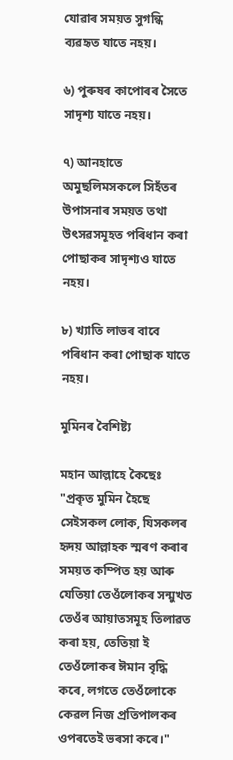যোৱাৰ সময়ত সুগন্ধি ব্যৱহৃত যাতে নহয়।

৬) পুৰুষৰ কাপোৰৰ সৈতে সাদৃশ্য যাতে নহয়।

৭) আনহাতে অমুছলিমসকলে সিহঁতৰ উপাসনাৰ সময়ত তথা উৎসৱসমূহত পৰিধান কৰা পোছাকৰ সাদৃশ্যও যাতে নহয়।

৮) খ্যাতি লাভৰ বাবে পৰিধান কৰা পোছাক যাতে নহয়।

মুমিনৰ বৈশিষ্ট্য

মহান আল্লাহে কৈছেঃ "প্ৰকৃত মুমিন হৈছে সেইসকল লোক, যিসকলৰ হৃদয় আল্লাহক স্মৰণ কৰাৰ সময়ত কম্পিত হয় আৰু যেতিয়া তেওঁলোকৰ সন্মুখত তেওঁৰ আয়াতসমূহ তিলাৱত কৰা হয়, তেতিয়া ই তেওঁলোকৰ ঈমান বৃদ্ধি কৰে, লগতে তেওঁলোকে কেৱল নিজ প্ৰতিপালকৰ ওপৰতেই ভৰসা কৰে।"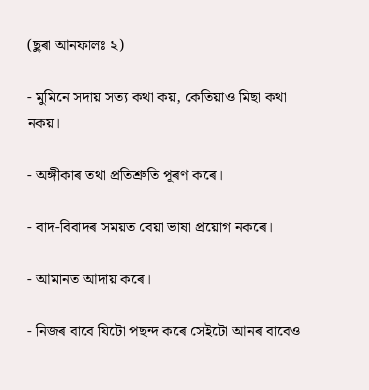(ছুৰা আনফালঃ ২)

- মুমিনে সদায় সত্য কথা কয়, কেতিয়াও মিছা কথা নকয়।

- অঙ্গীকাৰ তথা প্ৰতিশ্ৰুতি পূৰণ কৰে।

- বাদ-বিবাদৰ সময়ত বেয়া ভাষা প্ৰয়োগ নকৰে।

- আমানত আদায় কৰে।

- নিজৰ বাবে যিটো পছন্দ কৰে সেইটো আনৰ বাবেও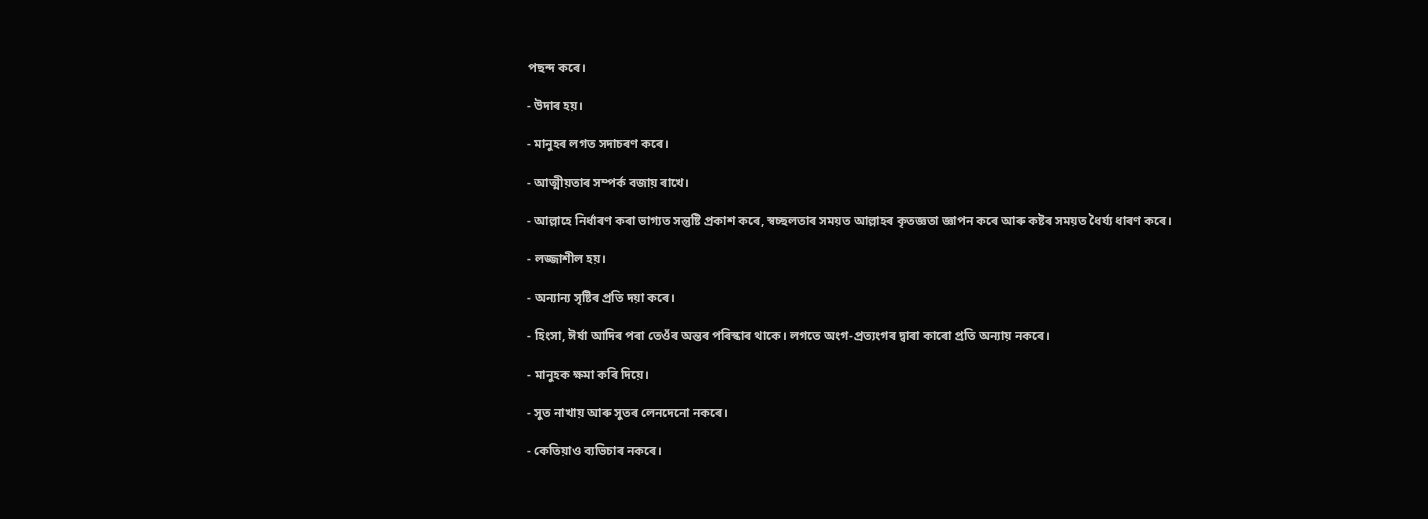পছন্দ কৰে।

- উদাৰ হয়।

- মানুহৰ লগত সদাচৰণ কৰে।

- আত্মীয়তাৰ সম্পৰ্ক বজায় ৰাখে।

- আল্লাহে নিৰ্ধাৰণ কৰা ভাগ্যত সন্তুষ্টি প্ৰকাশ কৰে, স্বচ্ছলতাৰ সময়ত আল্লাহৰ কৃতজ্ঞতা জ্ঞাপন কৰে আৰু কষ্টৰ সময়ত ধৈৰ্য্য ধাৰণ কৰে।

- লজ্জাশীল হয়।

- অন্যান্য সৃষ্টিৰ প্ৰতি দয়া কৰে।

- হিংসা, ঈৰ্ষা আদিৰ পৰা তেওঁৰ অন্তৰ পৰিস্কাৰ থাকে। লগতে অংগ-প্ৰত্যংগৰ দ্বাৰা কাৰো প্ৰতি অন্যায় নকৰে।

- মানুহক ক্ষমা কৰি দিয়ে।

- সুত নাখায় আৰু সুতৰ লেনদেনো নকৰে।

- কেতিয়াও ব্যভিচাৰ নকৰে।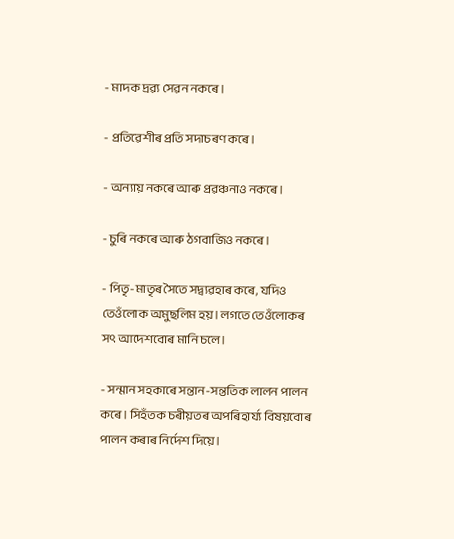- মাদক দ্ৰৱ্য সেৱন নকৰে।

- প্ৰতিৱেশীৰ প্ৰতি সদাচৰণ কৰে।

- অন্যায় নকৰে আৰু প্ৰৱঞ্চনাও নকৰে।

- চুৰি নকৰে আৰু ঠগবাজিও নকৰে।

- পিতৃ-মাতৃৰ সৈতে সদ্ব্যৱহাৰ কৰে, যদিও তেওঁলোক অমুছলিম হয়। লগতে তেওঁলোকৰ সৎ আদেশবোৰ মানি চলে।

- সন্মান সহকাৰে সন্তান-সন্ততিক লালন পালন কৰে। সিহঁতক চৰীয়তৰ অপৰিহাৰ্য্য বিষয়বোৰ পালন কৰাৰ নিৰ্দেশ দিয়ে।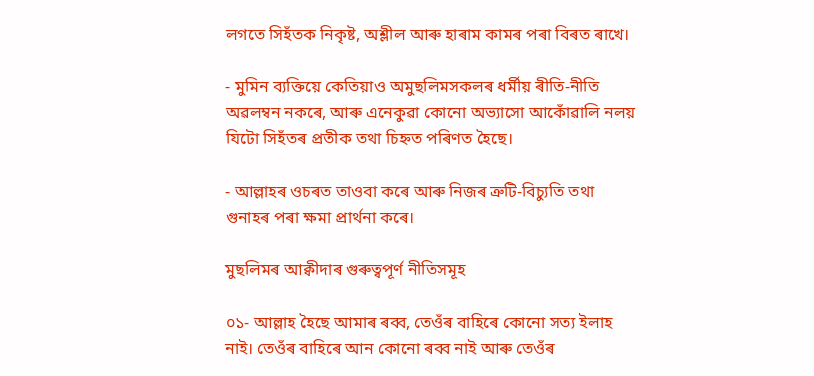লগতে সিহঁতক নিকৃষ্ট, অশ্লীল আৰু হাৰাম কামৰ পৰা বিৰত ৰাখে।

- মুমিন ব্যক্তিয়ে কেতিয়াও অমুছলিমসকলৰ ধৰ্মীয় ৰীতি-নীতি অৱলম্বন নকৰে, আৰু এনেকুৱা কোনো অভ্যাসো আকোঁৱালি নলয় যিটো সিহঁতৰ প্ৰতীক তথা চিহ্নত পৰিণত হৈছে।

- আল্লাহৰ ওচৰত তাওবা কৰে আৰু নিজৰ ত্রুটি-বিচ্যুতি তথা গুনাহৰ পৰা ক্ষমা প্ৰাৰ্থনা কৰে।

মুছলিমৰ আক্বীদাৰ গুৰুত্বপূৰ্ণ নীতিসমূহ

০১- আল্লাহ হৈছে আমাৰ ৰব্ব, তেওঁৰ বাহিৰে কোনো সত্য ইলাহ নাই। তেওঁৰ বাহিৰে আন কোনো ৰব্ব নাই আৰু তেওঁৰ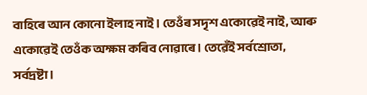বাহিৰে আন কোনো ইলাহ নাই। তেওঁৰ সদৃশ একোৱেই নাই, আৰু একোৱেই তেওঁক অক্ষম কৰিব নোৱাৰে। তেৱেঁই সৰ্বশ্ৰোতা, সৰ্বদ্ৰষ্টা।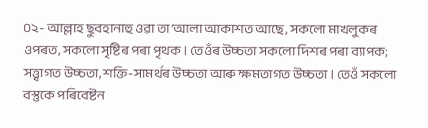০২- আল্লাহ ছুবহানাহু ওৱা তা‘আলা আকাশত আছে, সকলো মাখলুকৰ ওপৰত, সকলো সৃষ্টিৰ পৰা পৃথক। তেওঁৰ উচ্চতা সকলো দিশৰ পৰা ব্যাপক; সত্ত্বাগত উচ্চতা, শক্তি-সামৰ্থৰ উচ্চতা আৰু ক্ষমতাগত উচ্চতা। তেওঁ সকলো বস্তুকে পৰিবেষ্টন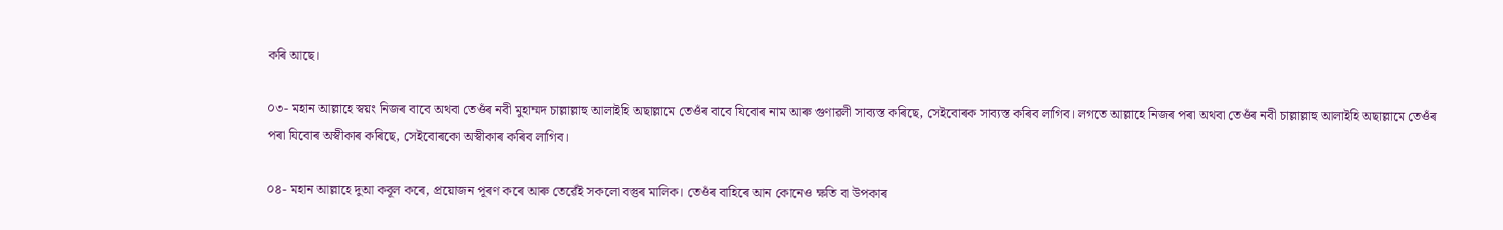কৰি আছে।

০৩- মহান আল্লাহে স্বয়ং নিজৰ বাবে অথবা তেওঁৰ নবী মুহাম্মদ চাল্লাল্লাহু আলাইহি অছাল্লামে তেওঁৰ বাবে যিবোৰ নাম আৰু গুণাৱলী সাব্যস্ত কৰিছে, সেইবোৰক সাব্যস্ত কৰিব লাগিব। লগতে আল্লাহে নিজৰ পৰা অথবা তেওঁৰ নবী চাল্লাল্লাহু আলাইহি অছাল্লামে তেওঁৰ পৰা যিবোৰ অস্বীকাৰ কৰিছে, সেইবোৰকো অস্বীকাৰ কৰিব লাগিব।

০৪- মহান আল্লাহে দুআ কবূল কৰে, প্ৰয়োজন পূৰণ কৰে আৰু তেৱেঁই সকলো বস্তুৰ মালিক। তেওঁৰ বাহিৰে আন কোনেও ক্ষতি বা উপকাৰ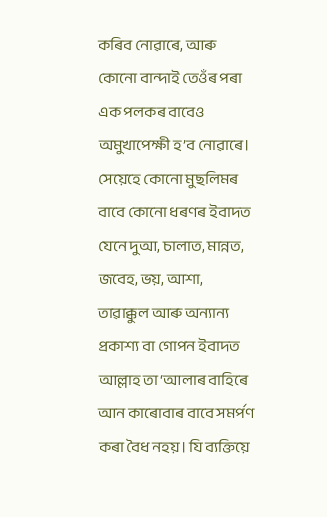কৰিব নোৱাৰে, আৰু কোনো বান্দাই তেওঁৰ পৰা এক পলকৰ বাবেও অমুখাপেক্ষী হ’ব নোৱাৰে। সেয়েহে কোনো মুছলিমৰ বাবে কোনো ধৰণৰ ইবাদত যেনে দুআ, চালাত, মান্নত, জবেহ, ভয়, আশা, তাৱাক্কুল আৰু অন্যান্য প্ৰকাশ্য বা গোপন ইবাদত আল্লাহ তা‘আলাৰ বাহিৰে আন কাৰোবাৰ বাবে সমৰ্পণ কৰা বৈধ নহয়। যি ব্যক্তিয়ে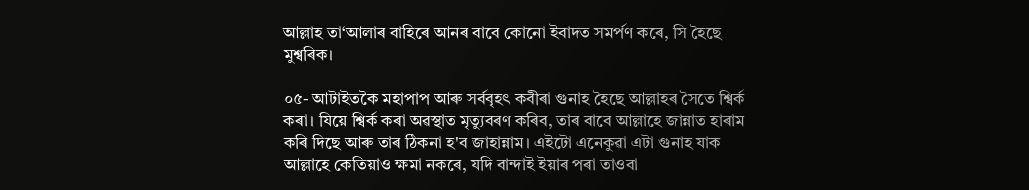আল্লাহ তা‘আলাৰ বাহিৰে আনৰ বাবে কোনো ইবাদত সমৰ্পণ কৰে, সি হৈছে মুশ্বৰিক।

০৫- আটাইতকৈ মহাপাপ আৰু সৰ্ববৃহৎ কবীৰা গুনাহ হৈছে আল্লাহৰ সৈতে শ্বিৰ্ক কৰা। যিয়ে শ্বিৰ্ক কৰা অৱস্থাত মৃত্যুবৰণ কৰিব, তাৰ বাবে আল্লাহে জান্নাত হাৰাম কৰি দিছে আৰু তাৰ ঠিকনা হ'ব জাহান্নাম। এইটো এনেকুৱা এটা গুনাহ যাক আল্লাহে কেতিয়াও ক্ষমা নকৰে, যদি বান্দাই ইয়াৰ পৰা তাওবা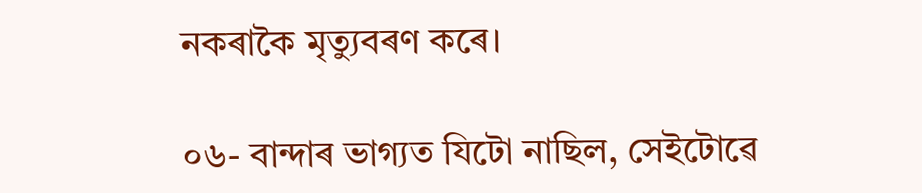নকৰাকৈ মৃত্যুবৰণ কৰে।

০৬- বান্দাৰ ভাগ্যত যিটো নাছিল, সেইটোৱে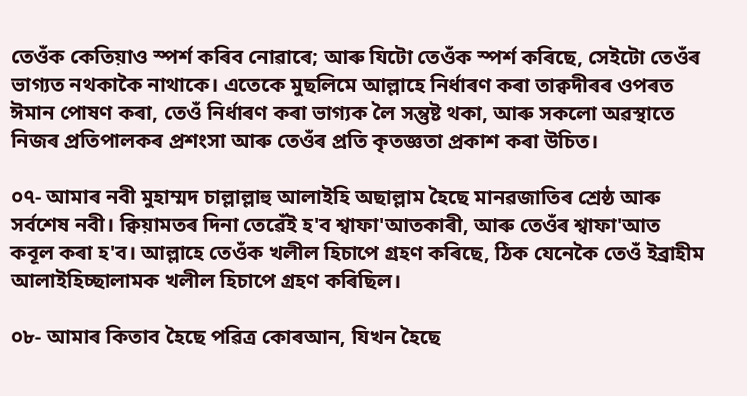তেওঁক কেতিয়াও স্পৰ্শ কৰিব নোৱাৰে; আৰু যিটো তেওঁক স্পৰ্শ কৰিছে, সেইটো তেওঁৰ ভাগ্যত নথকাকৈ নাথাকে। এতেকে মুছলিমে আল্লাহে নিৰ্ধাৰণ কৰা তাক্বদীৰৰ ওপৰত ঈমান পোষণ কৰা, তেওঁ নিৰ্ধাৰণ কৰা ভাগ্যক লৈ সন্তুষ্ট থকা, আৰু সকলো অৱস্থাতে নিজৰ প্ৰতিপালকৰ প্ৰশংসা আৰু তেওঁৰ প্ৰতি কৃতজ্ঞতা প্ৰকাশ কৰা উচিত।

০৭- আমাৰ নবী মুহাম্মদ চাল্লাল্লাহু আলাইহি অছাল্লাম হৈছে মানৱজাতিৰ শ্ৰেষ্ঠ আৰু সৰ্বশেষ নবী। ক্বিয়ামতৰ দিনা তেৱেঁই হ'ব শ্বাফা'আতকাৰী, আৰু তেওঁৰ শ্বাফা'আত কবূল কৰা হ'ব। আল্লাহে তেওঁক খলীল হিচাপে গ্ৰহণ কৰিছে, ঠিক যেনেকৈ তেওঁ ইব্ৰাহীম আলাইহিচ্ছালামক খলীল হিচাপে গ্ৰহণ কৰিছিল।

০৮- আমাৰ কিতাব হৈছে পৱিত্ৰ কোৰআন, যিখন হৈছে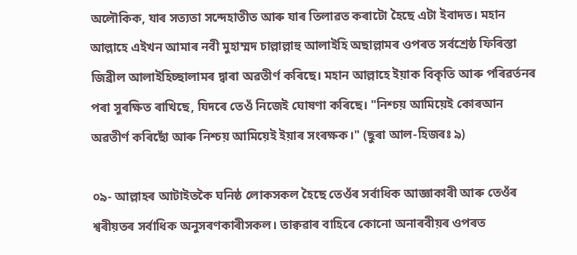অলৌকিক, যাৰ সত্যতা সন্দেহাতীত আৰু যাৰ তিলাৱত কৰাটো হৈছে এটা ইবাদত। মহান আল্লাহে এইখন আমাৰ নবী মুহাম্মদ চাল্লাল্লাহু আলাইহি অছাল্লামৰ ওপৰত সৰ্বশ্ৰেষ্ঠ ফিৰিস্তা জিব্ৰীল আলাইহিচ্ছালামৰ দ্বাৰা অৱতীৰ্ণ কৰিছে। মহান আল্লাহে ইয়াক বিকৃতি আৰু পৰিৱৰ্তনৰ পৰা সুৰক্ষিত ৰাখিছে, যিদৰে তেওঁ নিজেই ঘোষণা কৰিছে। "নিশ্চয় আমিয়েই কোৰআন অৱতীৰ্ণ কৰিছোঁ আৰু নিশ্চয় আমিয়েই ইয়াৰ সংৰক্ষক।" (ছুৰা আল-হিজৰঃ ৯)

০৯- আল্লাহৰ আটাইতকৈ ঘনিষ্ঠ লোকসকল হৈছে তেওঁৰ সৰ্বাধিক আজ্ঞাকাৰী আৰু তেওঁৰ শ্বৰীয়তৰ সৰ্বাধিক অনুসৰণকাৰীসকল। তাক্বৱাৰ বাহিৰে কোনো অনাৰবীয়ৰ ওপৰত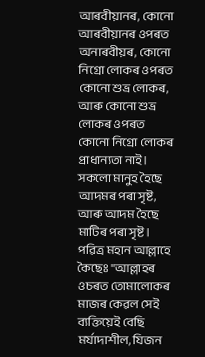আৰবীয়ানৰ, কোনো আৰবীয়ানৰ ওপৰত অনাৰবীয়ৰ, কোনো নিগ্ৰো লোকৰ ওপৰত কোনো শুভ্ৰ লোকৰ, আৰু কোনো শুভ্ৰ লোকৰ ওপৰত কোনো নিগ্ৰো লোকৰ প্ৰাধান্যতা নাই। সকলো মানুহ হৈছে আদমৰ পৰা সৃষ্ট, আৰু আদম হৈছে মাটিৰ পৰা সৃষ্ট। পৱিত্ৰ মহান আল্লাহে কৈছেঃ "আল্লাহৰ ওচৰত তোমালোকৰ মাজৰ কেৱল সেই ব্যক্তিয়েই বেছি মৰ্যাদাশীল, যিজন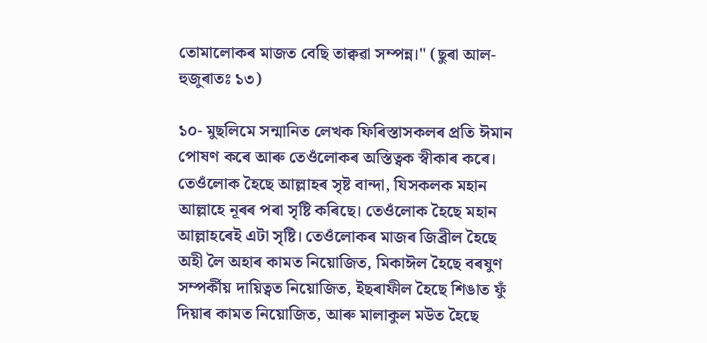তোমালোকৰ মাজত বেছি তাক্বৱা সম্পন্ন।" (ছুৰা আল-হুজুৰাতঃ ১৩)

১০- মুছলিমে সন্মানিত লেখক ফিৰিস্তাসকলৰ প্ৰতি ঈমান পোষণ কৰে আৰু তেওঁলোকৰ অস্তিত্বক স্বীকাৰ কৰে। তেওঁলোক হৈছে আল্লাহৰ সৃষ্ট বান্দা, যিসকলক মহান আল্লাহে নূৰৰ পৰা সৃষ্টি কৰিছে। তেওঁলোক হৈছে মহান আল্লাহৰেই এটা সৃষ্টি। তেওঁলোকৰ মাজৰ জিব্ৰীল হৈছে অহী লৈ অহাৰ কামত নিয়োজিত, মিকাঈল হৈছে বৰষুণ সম্পৰ্কীয় দায়িত্বত নিয়োজিত, ইছৰাফীল হৈছে শিঙাত ফুঁ দিয়াৰ কামত নিয়োজিত, আৰু মালাকুল মউত হৈছে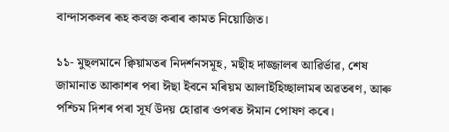বান্দাসকলৰ ৰূহ কবজ কৰাৰ কামত নিয়োজিত।

১১- মুছলমানে ক্বিয়ামতৰ নিদৰ্শনসমূহ, মছীহ দাজ্জালৰ আৱিৰ্ভাৱ, শেষ জামানাত আকাশৰ পৰা ঈছা ইবনে মৰিয়ম আলাইহিচ্ছালামৰ অৱতৰণ, আৰু পশ্চিম দিশৰ পৰা সূৰ্য উদয় হোৱাৰ ওপৰত ঈমান পোষণ কৰে।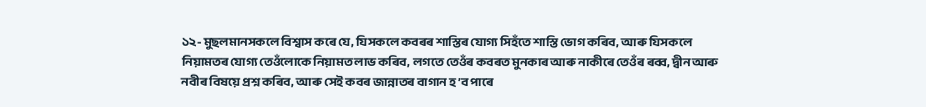১২- মুছলমানসকলে বিশ্বাস কৰে যে, যিসকলে কবৰৰ শাস্তিৰ যোগ্য সিহঁতে শাস্তি ভোগ কৰিব, আৰু যিসকলে নিয়ামতৰ যোগ্য তেওঁলোকে নিয়ামত লাভ কৰিব, লগতে তেওঁৰ কবৰত মুনকাৰ আৰু নাকীৰে তেওঁৰ ৰব্ব, দ্বীন আৰু নবীৰ বিষয়ে প্রশ্ন কৰিব, আৰু সেই কবৰ জান্নাতৰ বাগান হ’ব পাৰে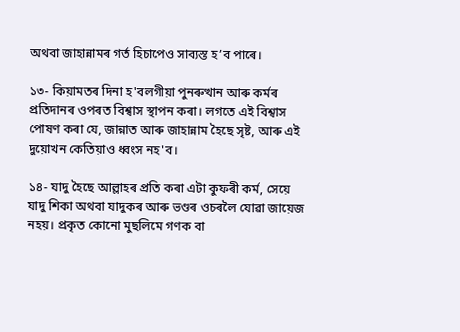অথবা জাহান্নামৰ গর্ত হিচাপেও সাব্যস্ত হ’ব পাৰে।

১৩- কিয়ামতৰ দিনা হ'বলগীয়া পুনৰুত্থান আৰু কৰ্মৰ প্ৰতিদানৰ ওপৰত বিশ্বাস স্থাপন কৰা। লগতে এই বিশ্বাস পোষণ কৰা যে, জান্নাত আৰু জাহান্নাম হৈছে সৃষ্ট, আৰু এই দুয়োখন কেতিয়াও ধ্বংস নহ'ব।

১৪- যাদু হৈছে আল্লাহৰ প্রতি কৰা এটা কুফৰী কৰ্ম, সেয়ে যাদু শিকা অথবা যাদুকৰ আৰু ভণ্ডৰ ওচৰলৈ যোৱা জায়েজ নহয়। প্ৰকৃত কোনো মুছলিমে গণক বা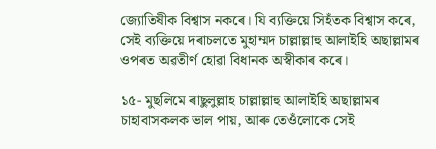জ্যোতিষীক বিশ্বাস নকৰে। যি ব্যক্তিয়ে সিহঁতক বিশ্বাস কৰে, সেই ব্যক্তিয়ে দৰাচলতে মুহাম্মদ চাল্লাল্লাহু আলাইহি অছাল্লামৰ ওপৰত অৱতীৰ্ণ হোৱা বিধানক অস্বীকাৰ কৰে।

১৫- মুছলিমে ৰাছুলুল্লাহ চাল্লাল্লাহু আলাইহি অছাল্লামৰ চাহাবাসকলক ভাল পায়, আৰু তেওঁলোকে সেই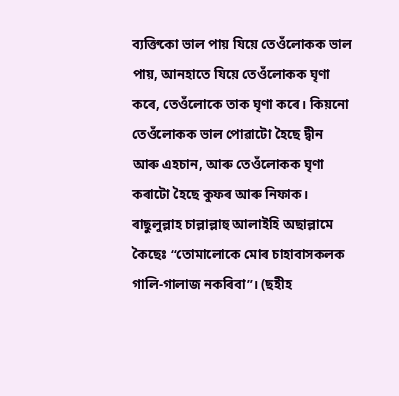ব্যক্তিকো ভাল পায় যিয়ে তেওঁলোকক ভাল পায়, আনহাতে যিয়ে তেওঁলোকক ঘৃণা কৰে, তেওঁলোকে তাক ঘৃণা কৰে। কিয়নো তেওঁলোকক ভাল পোৱাটো হৈছে দ্বীন আৰু এহচান, আৰু তেওঁলোকক ঘৃণা কৰাটো হৈছে কুফৰ আৰু নিফাক। ৰাছুলুল্লাহ চাল্লাল্লাহু আলাইহি অছাল্লামে কৈছেঃ “তোমালোকে মোৰ চাহাবাসকলক গালি-গালাজ নকৰিবা”। (ছহীহ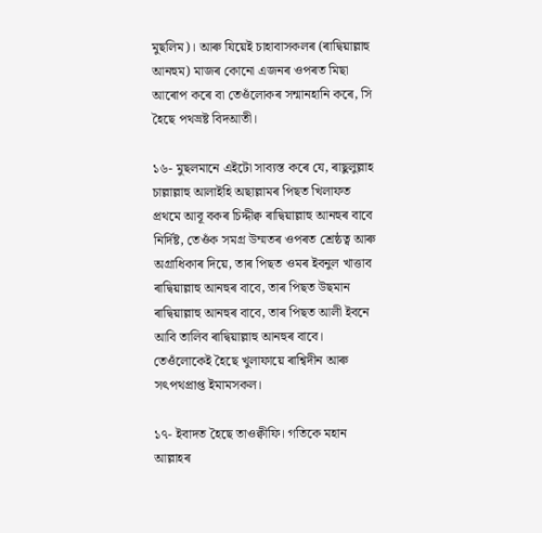মুছলিম)। আৰু যিয়েই চাহাবাসকলৰ (ৰাদ্বিয়াল্লাহু আনহুম) মাজৰ কোনো এজনৰ ওপৰত মিছা আৰোপ কৰে বা তেওঁলোকৰ সন্মানহানি কৰে, সি হৈছে পথভ্ৰষ্ট বিদআতী।

১৬- মুছলমানে এইটো সাব্যস্ত কৰে যে, ৰাছুলুল্লাহ চাল্লাল্লাহু আলাইহি অছাল্লামৰ পিছত খিলাফত প্ৰথমে আবূ বকৰ চিদ্দীক্ব ৰাদ্বিয়াল্লাহু আনহুৰ বাবে নিৰ্দিষ্ট, তেওঁক সমগ্ৰ উম্মতৰ ওপৰত শ্ৰেষ্ঠত্ব আৰু অগ্ৰাধিকাৰ দিয়ে, তাৰ পিছত ওমৰ ইবনুল খাত্তাব ৰাদ্বিয়াল্লাহু আনহুৰ বাবে, তাৰ পিছত উছমান ৰাদ্বিয়াল্লাহু আনহুৰ বাবে, তাৰ পিছত আলী ইবনে আবি তালিব ৰাদ্বিয়াল্লাহু আনহুৰ বাবে। তেওঁলোকেই হৈছে খুলাফায়ে ৰাশ্বিদীন আৰু সৎপথপ্ৰাপ্ত ইমামসকল।

১৭- ইবাদত হৈছে তাওক্বীফি। গতিকে মহান আল্লাহৰ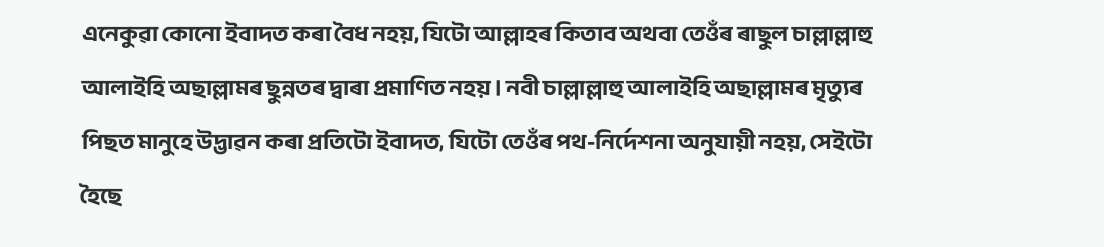এনেকুৱা কোনো ইবাদত কৰা বৈধ নহয়, যিটো আল্লাহৰ কিতাব অথবা তেওঁৰ ৰাছুল চাল্লাল্লাহু আলাইহি অছাল্লামৰ ছুন্নতৰ দ্বাৰা প্ৰমাণিত নহয়। নবী চাল্লাল্লাহু আলাইহি অছাল্লামৰ মৃত্যুৰ পিছত মানুহে উদ্ভাৱন কৰা প্ৰতিটো ইবাদত, যিটো তেওঁৰ পথ-নিৰ্দেশনা অনুযায়ী নহয়, সেইটো হৈছে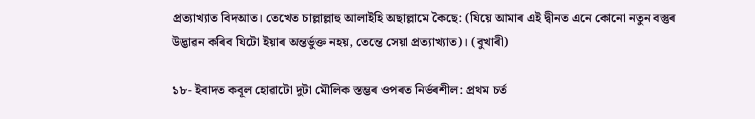প্ৰত্যাখ্যাত বিদআত। তেখেত চাল্লাল্লাহু আলাইহি অছাল্লামে কৈছে: (যিয়ে আমাৰ এই দ্বীনত এনে কোনো নতুন বস্তুৰ উদ্ভাৱন কৰিব যিটো ইয়াৰ অন্তৰ্ভুক্ত নহয়, তেন্তে সেয়া প্ৰত্যাখ্যাত)। (বুখাৰী)

১৮- ইবাদত কবূল হোৱাটো দুটা মৌলিক স্তম্ভৰ ওপৰত নিৰ্ভৰশীল: প্ৰথম চৰ্ত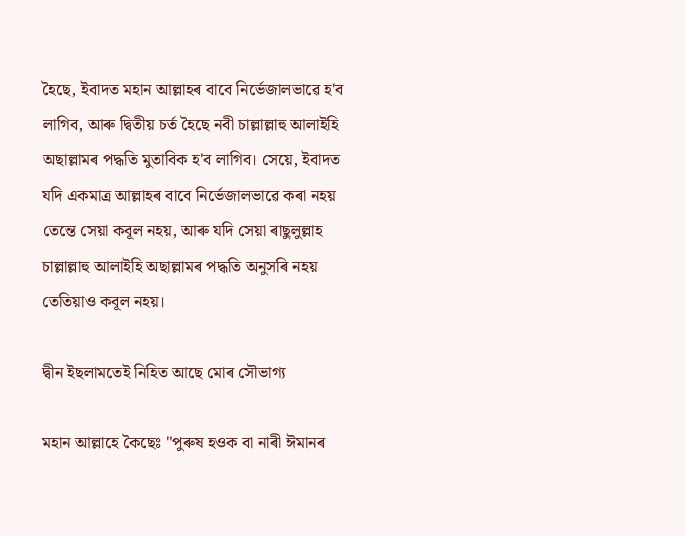হৈছে, ইবাদত মহান আল্লাহৰ বাবে নিৰ্ভেজালভাৱে হ'ব লাগিব, আৰু দ্বিতীয় চৰ্ত হৈছে নবী চাল্লাল্লাহু আলাইহি অছাল্লামৰ পদ্ধতি মুতাবিক হ'ব লাগিব। সেয়ে, ইবাদত যদি একমাত্ৰ আল্লাহৰ বাবে নিৰ্ভেজালভাৱে কৰা নহয় তেন্তে সেয়া কবূল নহয়, আৰু যদি সেয়া ৰাছুলুল্লাহ চাল্লাল্লাহু আলাইহি অছাল্লামৰ পদ্ধতি অনুসৰি নহয় তেতিয়াও কবূল নহয়।

দ্বীন ইছলামতেই নিহিত আছে মোৰ সৌভাগ্য

মহান আল্লাহে কৈছেঃ "পুৰুষ হওক বা নাৰী ঈমানৰ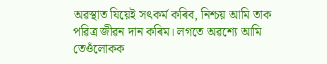অৱস্থাত যিয়েই সৎকৰ্ম কৰিব, নিশ্চয় আমি তাক পৱিত্ৰ জীৱন দান কৰিম। লগতে অৱশ্যে আমি তেওঁলোকক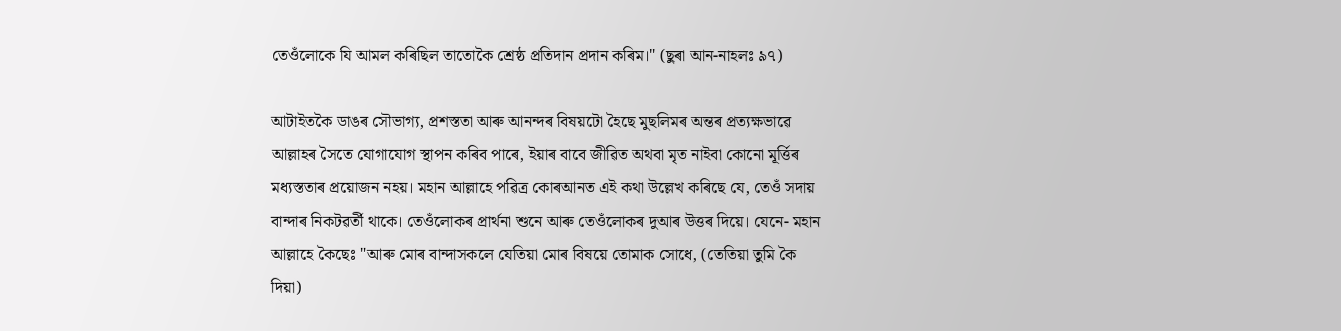তেওঁলোকে যি আমল কৰিছিল তাতোকৈ শ্ৰেষ্ঠ প্ৰতিদান প্ৰদান কৰিম।" (ছুৰা আন-নাহলঃ ৯৭)

আটাইতকৈ ডাঙৰ সৌভাগ্য, প্ৰশস্ততা আৰু আনন্দৰ বিষয়টো হৈছে মুছলিমৰ অন্তৰ প্ৰত্যক্ষভাৱে আল্লাহৰ সৈতে যোগাযোগ স্থাপন কৰিব পাৰে, ইয়াৰ বাবে জীৱিত অথবা মৃত নাইবা কোনো মূৰ্ত্তিৰ মধ্যস্ততাৰ প্ৰয়োজন নহয়। মহান আল্লাহে পৱিত্ৰ কোৰআনত এই কথা উল্লেখ কৰিছে যে, তেওঁ সদায় বান্দাৰ নিকটৱৰ্তী থাকে। তেওঁলোকৰ প্ৰাৰ্থনা শুনে আৰু তেওঁলোকৰ দুআৰ উত্তৰ দিয়ে। যেনে- মহান আল্লাহে কৈছেঃ "আৰু মোৰ বান্দাসকলে যেতিয়া মোৰ বিষয়ে তোমাক সোধে, (তেতিয়া তুমি কৈ দিয়া)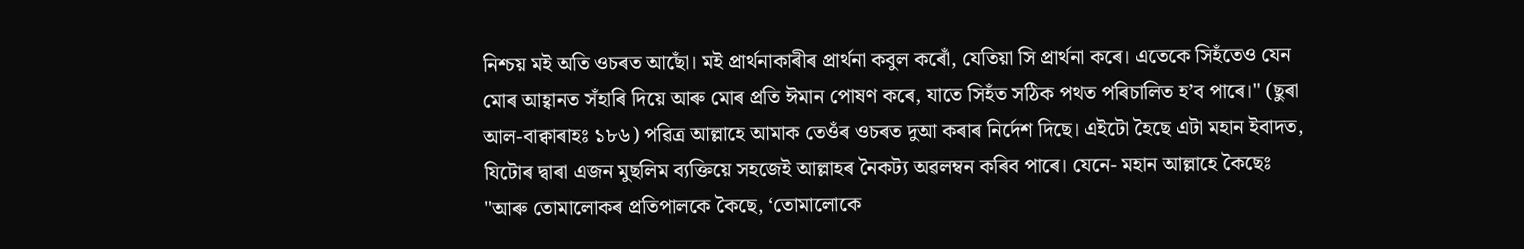নিশ্চয় মই অতি ওচৰত আছোঁ। মই প্ৰাৰ্থনাকাৰীৰ প্ৰাৰ্থনা কবুল কৰোঁ, যেতিয়া সি প্ৰাৰ্থনা কৰে। এতেকে সিহঁতেও যেন মোৰ আহ্বানত সঁহাৰি দিয়ে আৰু মোৰ প্ৰতি ঈমান পোষণ কৰে, যাতে সিহঁত সঠিক পথত পৰিচালিত হ’ব পাৰে।" (ছুৰা আল-বাক্বাৰাহঃ ১৮৬) পৱিত্ৰ আল্লাহে আমাক তেওঁৰ ওচৰত দুআ কৰাৰ নিৰ্দেশ দিছে। এইটো হৈছে এটা মহান ইবাদত, যিটোৰ দ্বাৰা এজন মুছলিম ব্যক্তিয়ে সহজেই আল্লাহৰ নৈকট্য অৱলম্বন কৰিব পাৰে। যেনে- মহান আল্লাহে কৈছেঃ "আৰু তোমালোকৰ প্ৰতিপালকে কৈছে, ‘তোমালোকে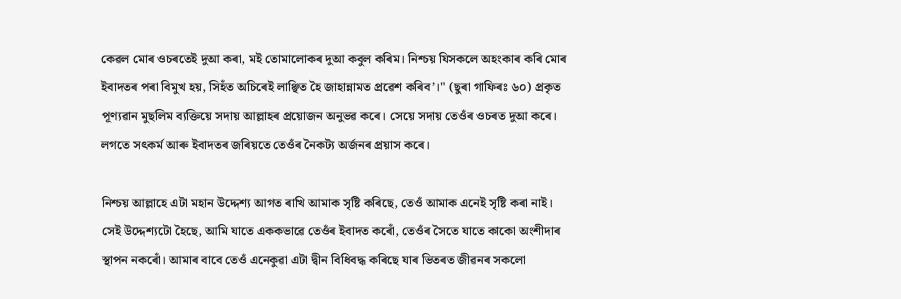কেৱল মোৰ ওচৰতেই দুআ কৰা, মই তোমালোকৰ দুআ কবুল কৰিম। নিশ্চয় যিসকলে অহংকাৰ কৰি মোৰ ইবাদতৰ পৰা বিমুখ হয়, সিহঁত অচিৰেই লাঞ্ছিত হৈ জাহান্নামত প্ৰৱেশ কৰিব’।" (ছুৰা গাফিৰঃ ৬০) প্ৰকৃত পূণ্যৱান মুছলিম ব্যক্তিয়ে সদায় আল্লাহৰ প্ৰয়োজন অনুভৱ কৰে। সেয়ে সদায় তেওঁৰ ওচৰত দুআ কৰে। লগতে সৎকৰ্ম আৰু ইবাদতৰ জৰিয়তে তেওঁৰ নৈকট্য অৰ্জনৰ প্ৰয়াস কৰে।

নিশ্চয় আল্লাহে এটা মহান উদ্দেশ্য আগত ৰাখি আমাক সৃষ্টি কৰিছে, তেওঁ আমাক এনেই সৃষ্টি কৰা নাই। সেই উদ্দেশ্যটো হৈছে, আমি যাতে এককভাৱে তেওঁৰ ইবাদত কৰোঁ, তেওঁৰ সৈতে যাতে কাকো অংশীদাৰ স্থাপন নকৰোঁ। আমাৰ বাবে তেওঁ এনেকুৱা এটা দ্বীন বিধিবদ্ধ কৰিছে যাৰ ভিতৰত জীৱনৰ সকলো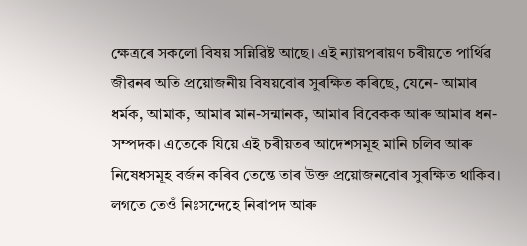ক্ষেত্ৰৰে সকলো বিষয় সন্নিৱিষ্ট আছে। এই ন্যায়পৰায়ণ চৰীয়তে পাৰ্থিৱ জীৱনৰ অতি প্ৰয়োজনীয় বিষয়বোৰ সুৰক্ষিত কৰিছে, যেনে- আমাৰ ধৰ্মক, আমাক, আমাৰ মান-সন্মানক, আমাৰ বিবেকক আৰু আমাৰ ধন-সম্পদক। এতেকে যিয়ে এই চৰীয়তৰ আদেশসমূহ মানি চলিব আৰু নিষেধসমূহ বৰ্জন কৰিব তেন্তে তাৰ উক্ত প্ৰয়োজনবোৰ সুৰক্ষিত থাকিব। লগতে তেওঁ নিঃসন্দেহে নিৰাপদ আৰু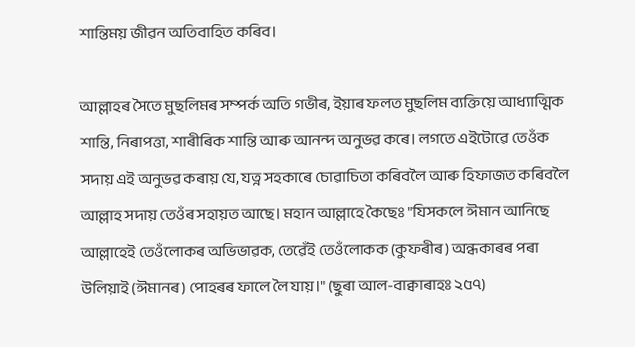শান্তিময় জীৱন অতিবাহিত কৰিব।

আল্লাহৰ সৈতে মুছলিমৰ সম্পৰ্ক অতি গভীৰ, ইয়াৰ ফলত মুছলিম ব্যক্তিয়ে আধ্যাত্মিক শান্তি, নিৰাপত্তা, শাৰীৰিক শান্তি আৰু আনন্দ অনুভৱ কৰে। লগতে এইটোৱে তেওঁক সদায় এই অনুভৱ কৰায় যে, যত্ন সহকাৰে চোৱাচিতা কৰিবলৈ আৰু হিফাজত কৰিবলৈ আল্লাহ সদায় তেওঁৰ সহায়ত আছে। মহান আল্লাহে কৈছেঃ "যিসকলে ঈমান আনিছে আল্লাহেই তেওঁলোকৰ অভিভাৱক, তেৱেঁই তেওঁলোকক (কুফৰীৰ) অন্ধকাৰৰ পৰা উলিয়াই (ঈমানৰ) পোহৰৰ ফালে লৈ যায়।" (ছুৰা আল-বাক্বাৰাহঃ ২৫৭)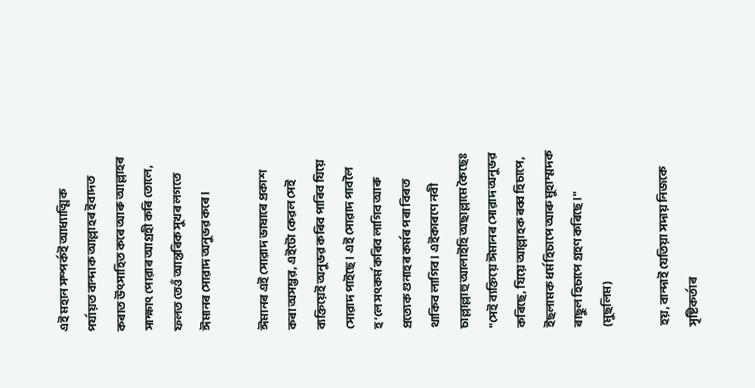এই মহান সম্পৰ্কই আধ্যাত্মিক পৰ্যায়ত বান্দাক আল্লাহৰ ইবাদত কৰাত উৎসাহিত কৰে আৰু আল্লাহৰ সাক্ষাৎ পোৱাৰ আগ্ৰহী কৰি তোলে, ফলত তেওঁ আন্তৰিক সুখৰ লগতে ঈমানৰ সোৱাদ অনুভৱ কৰে।

ঈমানৰ এই সোৱাদ ভাষাৰে প্ৰকাশ কৰা অসম্ভৱ, এইটো কেৱল সেই ব্যক্তিয়েই অনুভৱ কৰিব পাৰিব যিয়ে সোৱাদ পাইছে। এই সোৱাদ পাবলৈ হ’লে সৎকৰ্ম কৰিব লাগিব আৰু প্ৰত্যেক গুনাহৰ কৰ্মৰ পৰা বিৰত থাকিব লাগিব। এইকাৰণে নবী চাল্লাল্লাহু আলাইহি অছাল্লামে কৈছেঃ "সেই ব্যক্তিয়ে ঈমানৰ সোৱাদ অনুভৱ কৰিছে, যিয়ে আল্লাহক ৰব্ব হিচাপে, ইছলামক ধৰ্ম হিচাপে আৰু মুহাম্মদক ৰাছুল হিচাপে গ্ৰহণ কৰিছে।" (মুছলিম)

হয়, বান্দাই যেতিয়া সদায় নিজকে সৃষ্টিকৰ্তাৰ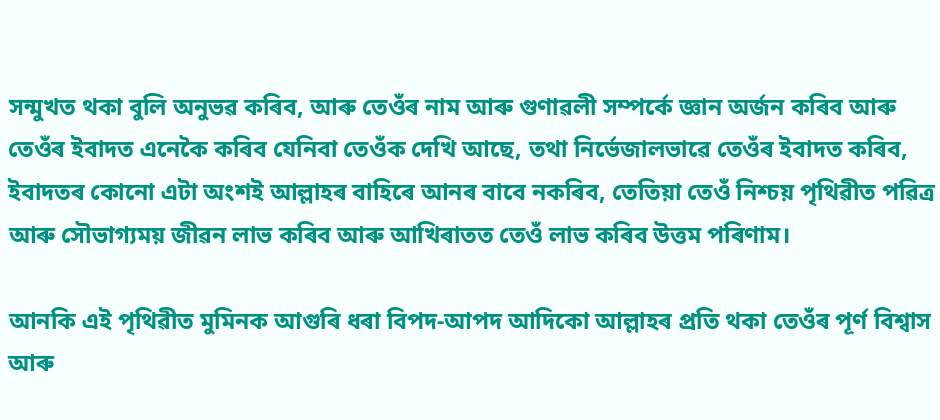সন্মুখত থকা বুলি অনুভৱ কৰিব, আৰু তেওঁৰ নাম আৰু গুণাৱলী সম্পৰ্কে জ্ঞান অৰ্জন কৰিব আৰু তেওঁৰ ইবাদত এনেকৈ কৰিব যেনিবা তেওঁক দেখি আছে, তথা নিৰ্ভেজালভাৱে তেওঁৰ ইবাদত কৰিব, ইবাদতৰ কোনো এটা অংশই আল্লাহৰ বাহিৰে আনৰ বাবে নকৰিব, তেতিয়া তেওঁ নিশ্চয় পৃথিৱীত পৱিত্ৰ আৰু সৌভাগ্যময় জীৱন লাভ কৰিব আৰু আখিৰাতত তেওঁ লাভ কৰিব উত্তম পৰিণাম।

আনকি এই পৃথিৱীত মুমিনক আগুৰি ধৰা বিপদ-আপদ আদিকো আল্লাহৰ প্ৰতি থকা তেওঁৰ পূৰ্ণ বিশ্বাস আৰু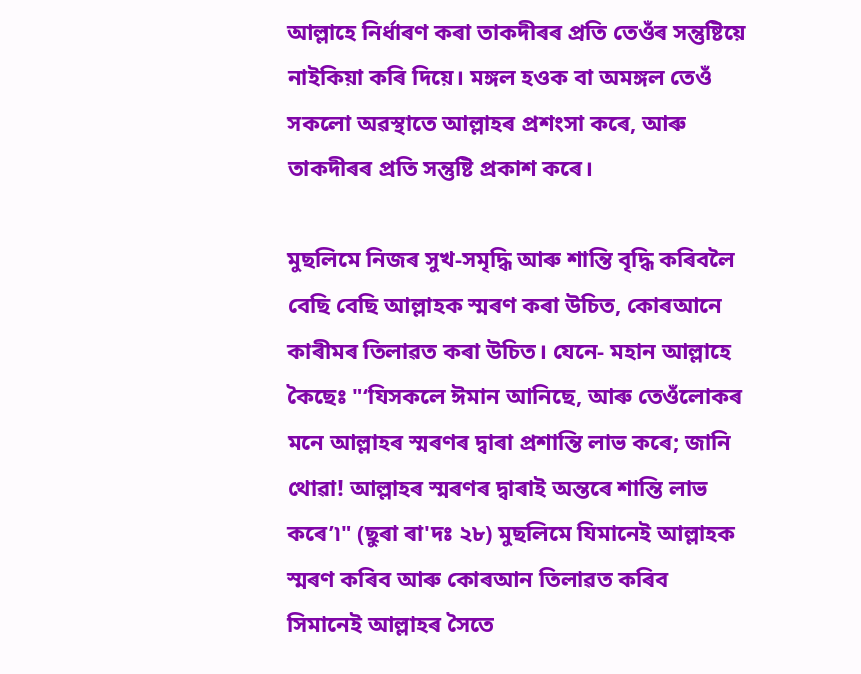আল্লাহে নিৰ্ধাৰণ কৰা তাকদীৰৰ প্ৰতি তেওঁৰ সন্তুষ্টিয়ে নাইকিয়া কৰি দিয়ে। মঙ্গল হওক বা অমঙ্গল তেওঁ সকলো অৱস্থাতে আল্লাহৰ প্ৰশংসা কৰে, আৰু তাকদীৰৰ প্ৰতি সন্তুষ্টি প্ৰকাশ কৰে।

মুছলিমে নিজৰ সুখ-সমৃদ্ধি আৰু শান্তি বৃদ্ধি কৰিবলৈ বেছি বেছি আল্লাহক স্মৰণ কৰা উচিত, কোৰআনে কাৰীমৰ তিলাৱত কৰা উচিত। যেনে- মহান আল্লাহে কৈছেঃ "‘যিসকলে ঈমান আনিছে, আৰু তেওঁলোকৰ মনে আল্লাহৰ স্মৰণৰ দ্বাৰা প্ৰশান্তি লাভ কৰে; জানি থোৱা! আল্লাহৰ স্মৰণৰ দ্বাৰাই অন্তৰে শান্তি লাভ কৰে’৷" (ছুৰা ৰা'দঃ ২৮) মুছলিমে যিমানেই আল্লাহক স্মৰণ কৰিব আৰু কোৰআন তিলাৱত কৰিব সিমানেই আল্লাহৰ সৈতে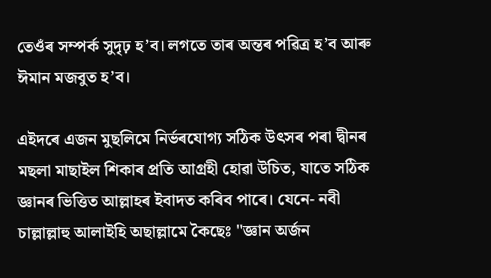তেওঁৰ সম্পৰ্ক সুদৃঢ় হ’ব। লগতে তাৰ অন্তৰ পৱিত্ৰ হ’ব আৰু ঈমান মজবুত হ’ব।

এইদৰে এজন মুছলিমে নিৰ্ভৰযোগ্য সঠিক উৎসৰ পৰা দ্বীনৰ মছলা মাছাইল শিকাৰ প্ৰতি আগ্ৰহী হোৱা উচিত, যাতে সঠিক জ্ঞানৰ ভিত্তিত আল্লাহৰ ইবাদত কৰিব পাৰে। যেনে- নবী চাল্লাল্লাহু আলাইহি অছাল্লামে কৈছেঃ "জ্ঞান অর্জন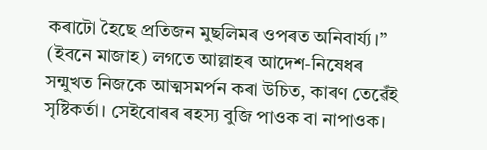কৰাটো হৈছে প্রতিজন মুছলিমৰ ওপৰত অনিবাৰ্য্য।” (ইবনে মাজাহ) লগতে আল্লাহৰ আদেশ-নিষেধৰ সন্মুখত নিজকে আত্মসমৰ্পন কৰা উচিত, কাৰণ তেৱেঁই সৃষ্টিকৰ্তা। সেইবোৰৰ ৰহস্য বুজি পাওক বা নাপাওক।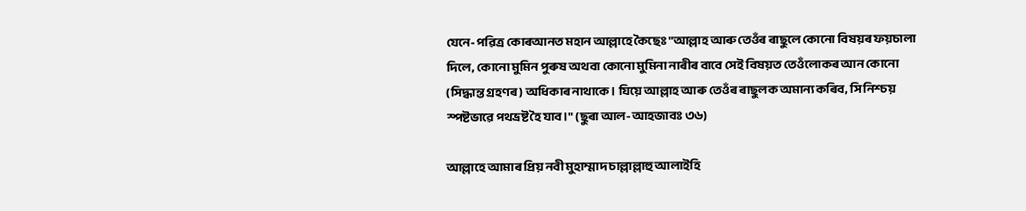যেনে- পৱিত্ৰ কোৰআনত মহান আল্লাহে কৈছেঃ "আল্লাহ আৰু তেওঁৰ ৰাছুলে কোনো বিষয়ৰ ফয়চালা দিলে, কোনো মুমিন পুৰুষ অথবা কোনো মুমিনা নাৰীৰ বাবে সেই বিষয়ত তেওঁলোকৰ আন কোনো (সিদ্ধান্ত গ্ৰহণৰ) অধিকাৰ নাথাকে। যিয়ে আল্লাহ আৰু তেওঁৰ ৰাছুলক অমান্য কৰিব, সি নিশ্চয় স্পষ্টভাৱে পথভ্ৰষ্ট হৈ যাব।" (ছুৰা আল-আহজাবঃ ৩৬)

আল্লাহে আমাৰ প্ৰিয় নবী মুহাম্মাদ চাল্লাল্লাহু আলাইহি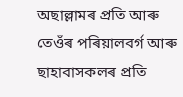অছাল্লামৰ প্ৰতি আৰু তেওঁৰ পৰিয়ালবৰ্গ আৰু ছাহাবাসকলৰ প্ৰতি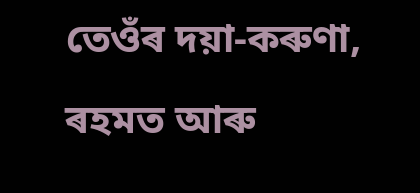তেওঁৰ দয়া-কৰুণা, ৰহমত আৰু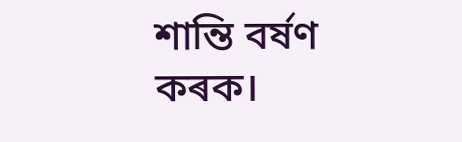শান্তি বৰ্ষণ কৰক।